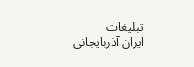تبلیغات
ایران آذربایجانی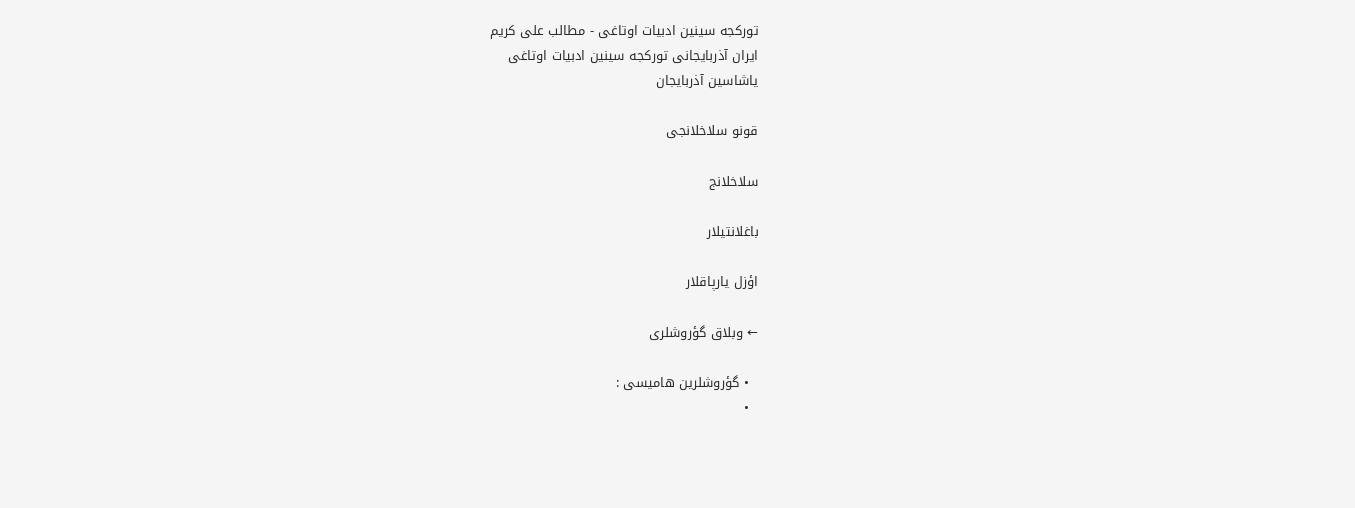تورکجه سینین ادبیات اوتاغی - مطالب علی کریم
ایران آذربایجانی تورکجه سینین ادبیات اوتاغی
یاشاسین آذربایجان

قونو سلاخلانجی

سلاخلانج

باغلانتیلار

اؤزل یارپاقلار‌

← وبلاق گؤروشلری

  • گؤروشلرین هامیسی :
  •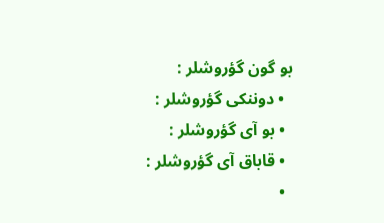بو گون گؤروشلر :
  • دوننکی گؤروشلر :
  • بو آی گؤروشلر :
  • قاباق آی گؤرو‌شلر :
  •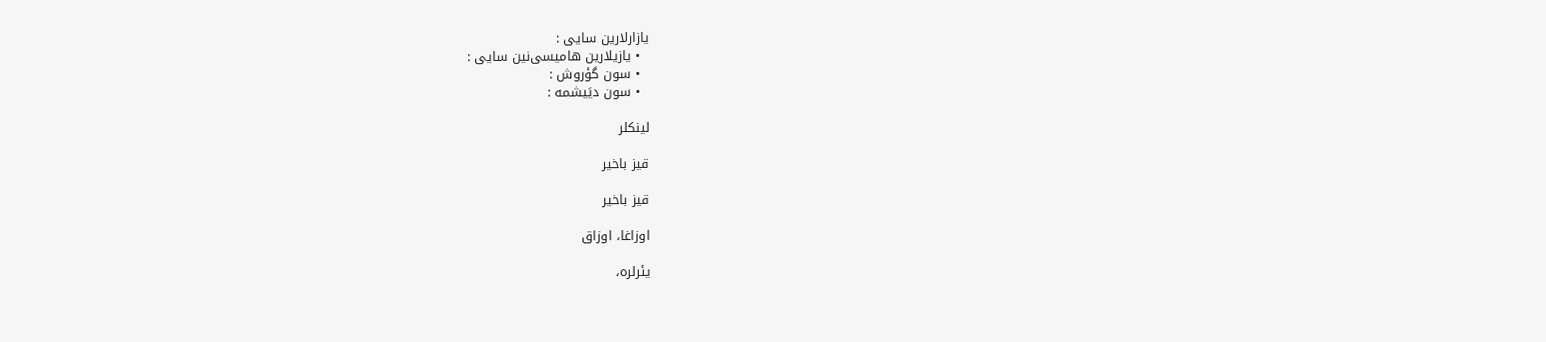یازارلارین سایی :
  • یازیلارین هامیسی‌نین سایی :
  • سون گؤروش :
  • سون دیَیشمه :

لینکلر‌

قیز باخیر

قیز باخیر

اوزاغا، اوزاق

یئرلره،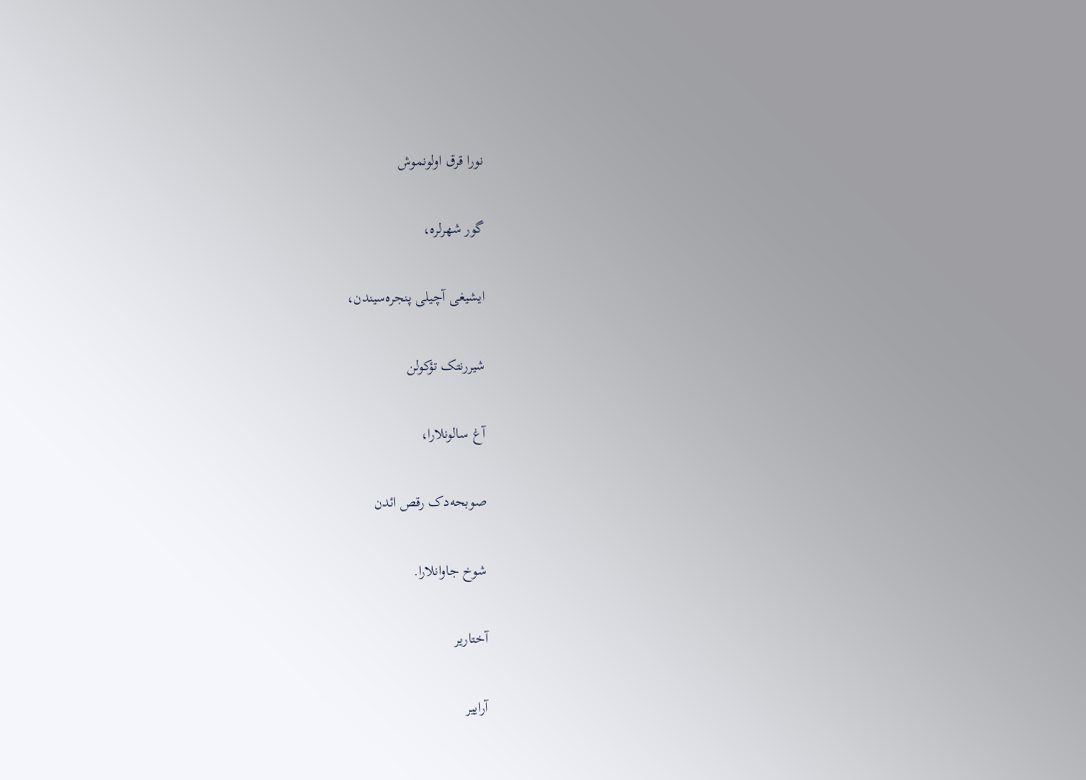نورا قرق اولونموش

گور شهرلره،

ایشیغی آچیلی پنجره‌سیندن،

شیررنتک تؤکولن

آغ سالونلارا،

صوبحه‌دک رقص ائدن

شوخ جاوانلارا.

آختاریر

آراییر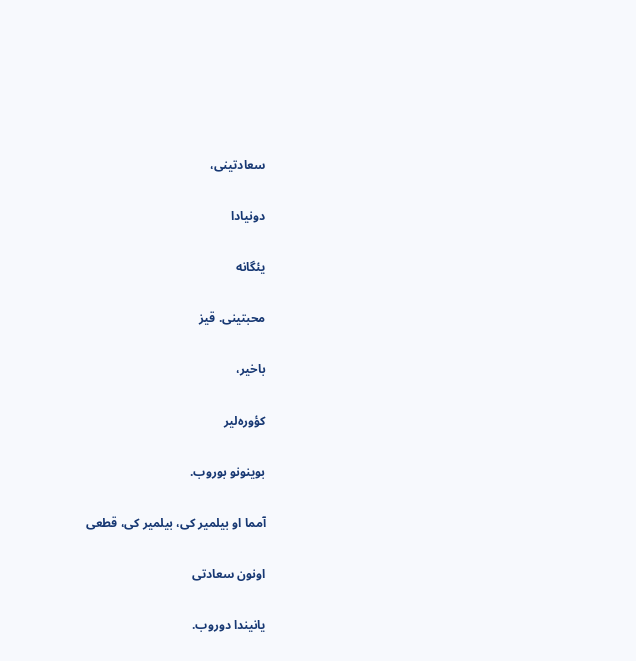سعادتینی،

دونیادا

یئگانه

محبتینی. قیز

باخیر،

کؤوره‌لیر

بوینونو بوروب.

آمما او بیلمیر کی، بیلمیر کی، قطعی

اونون سعادتی

یانیندا دوروب.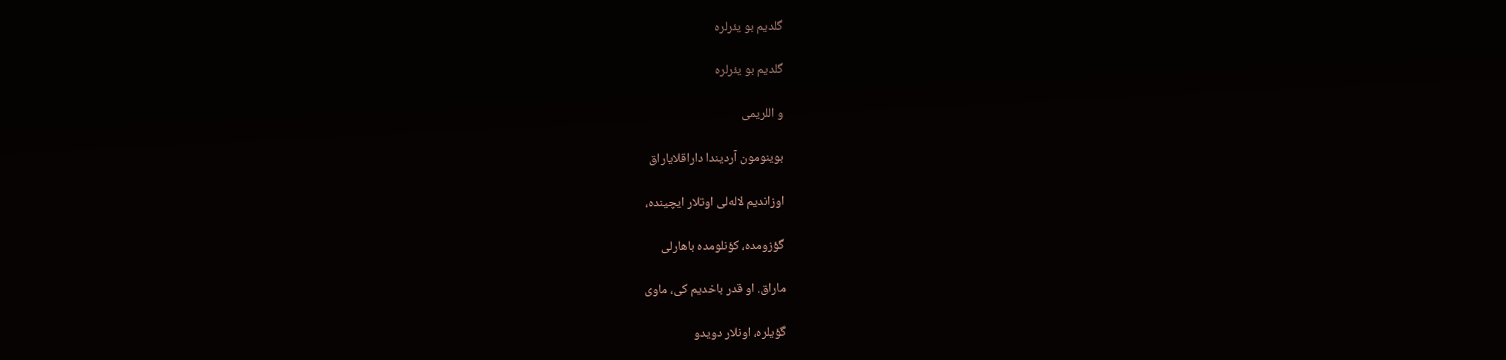گلدیم بو یئرلره

گلدیم بو یئرلره

و اللریمی

بوینومون آردیندا داراقلایاراق

اوزاندیم لاله‌لی اوتلار ایچینده،

گؤزومده، کؤنلومده باهارلی

ماراق. او قدر باخدیم کی، ماوی

گؤیلره، اونلار دویدو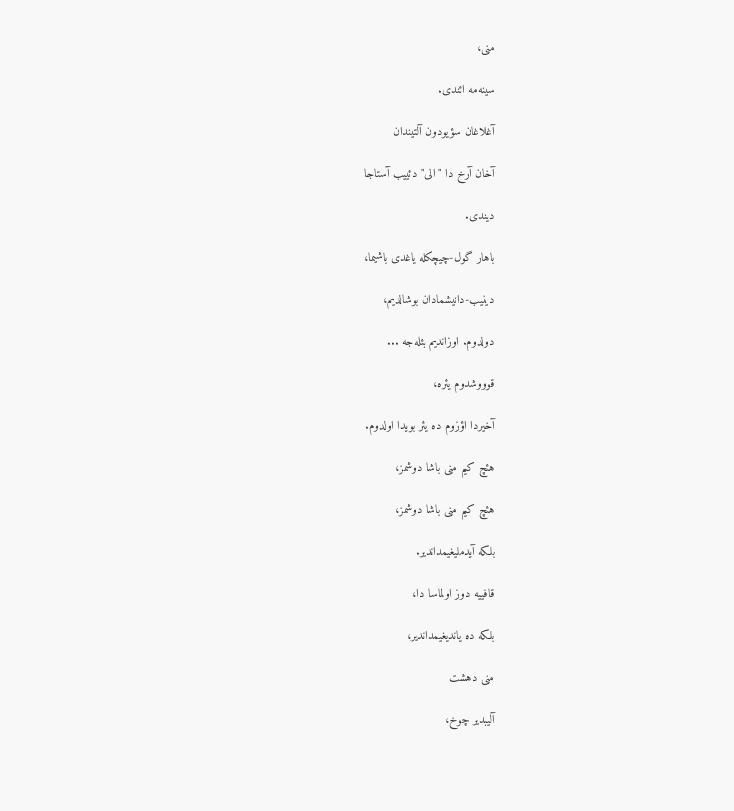منی،

سینه‌مه ائندی.

آغلاغان سؤیودون آلتیندان

آخان آرخ دا "الی" دئییب آستاجا

دیندی.

باهار گول-چیچکله یاغدی باشیما،

دینیب-دانیشمادان بوشالدیم،

دولدوم. اوزاندیم بئله‌جه ...

قوووشدوم یئره،

آخیردا اؤزوم ده یئر بویدا اولدوم.

هئچ کیم منی باشا دوشمز،

هئچ کیم منی باشا دوشمز،

بلکه آیدملیغیمداندیر.

قافییه دوز اولماسا دا،

بلکه ده یاندیغیمداندیر،

منی دهشت

آلیبدیر چوخ،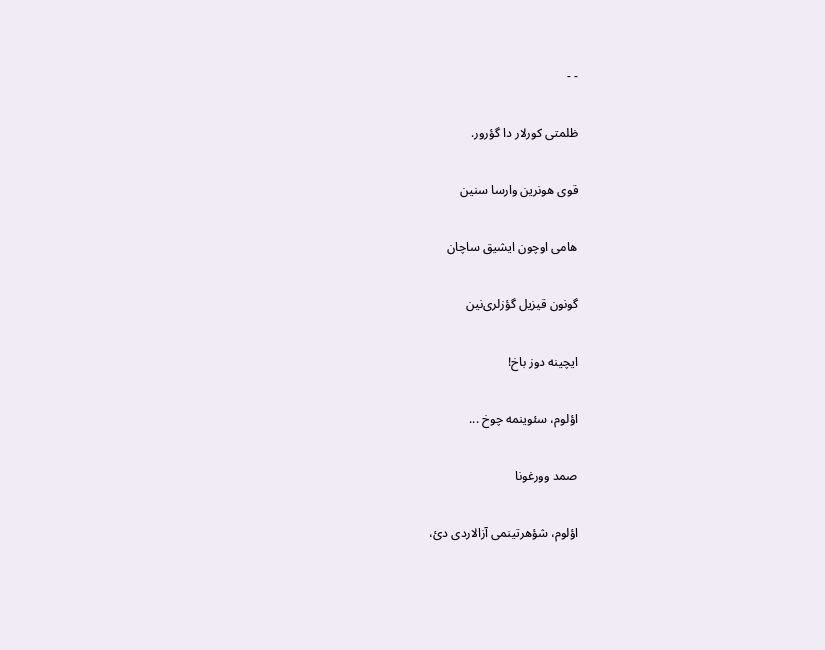- -

ظلمتی کورلار دا گؤرور.

قوی هونرین وارسا سنین

هامی اوچون ایشیق ساچان

گونون قیزیل گؤزلری‌نین

ایچینه دوز باخ!

اؤلوم، سئوینمه چوخ ...

صمد وورغونا

اؤلوم، شؤهرتینمی آزالاردی دئ،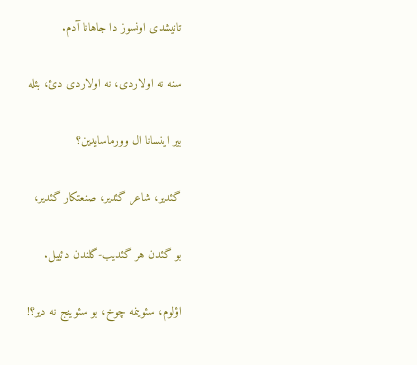تانیشدی اونسوز دا جاهانا آدم.

سنه نه اولاردی، نه اولاردی دئ، بئله

بیر اینسانا ال وورماسایدین؟

گئدیر، شاعر گئدیر، صنعتکار گئدیر،

بو گئدن هر گئدیب-گلندن دئییل.

اؤلوم، سئوینمه چوخ، بو سئوینج نه دیر؟!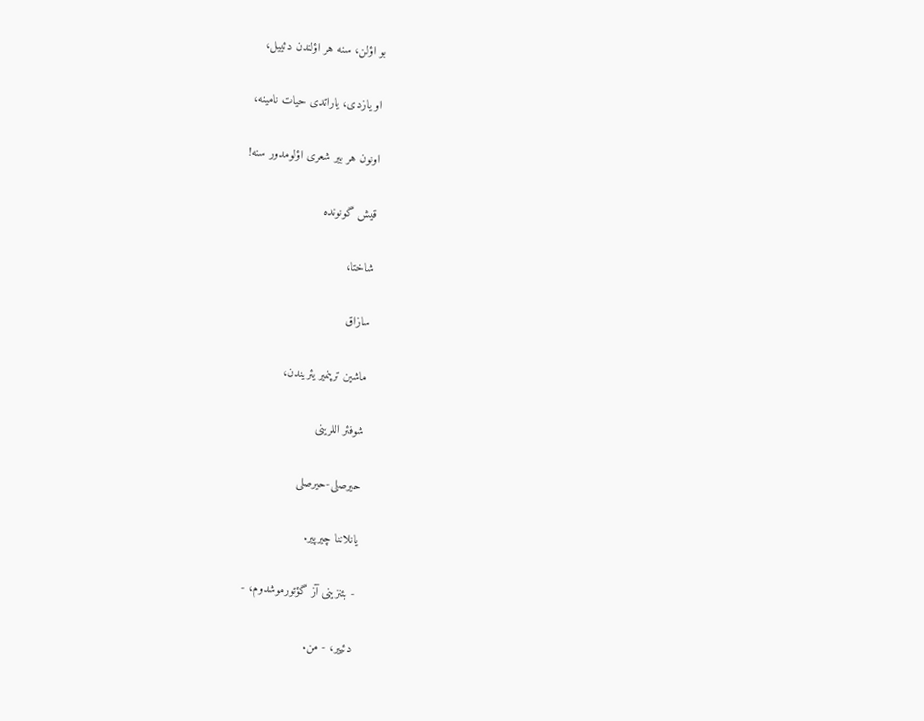بو اؤلن، سنه هر اؤلندن دئییل،

او یازدی، یاراتدی حیات نامینه،

اونون هر بیر شعری اؤلومدور سنه!

قیش گونونده

شاختا،

سازاق

ماشین ترپنمیر یئریندن،

شوفئر اللرینی

حیرصلی-حیرصلی

یانلاننا چیرپیر.

- بئنزینی آز گؤتورموشدوم، -

دئییر، - من.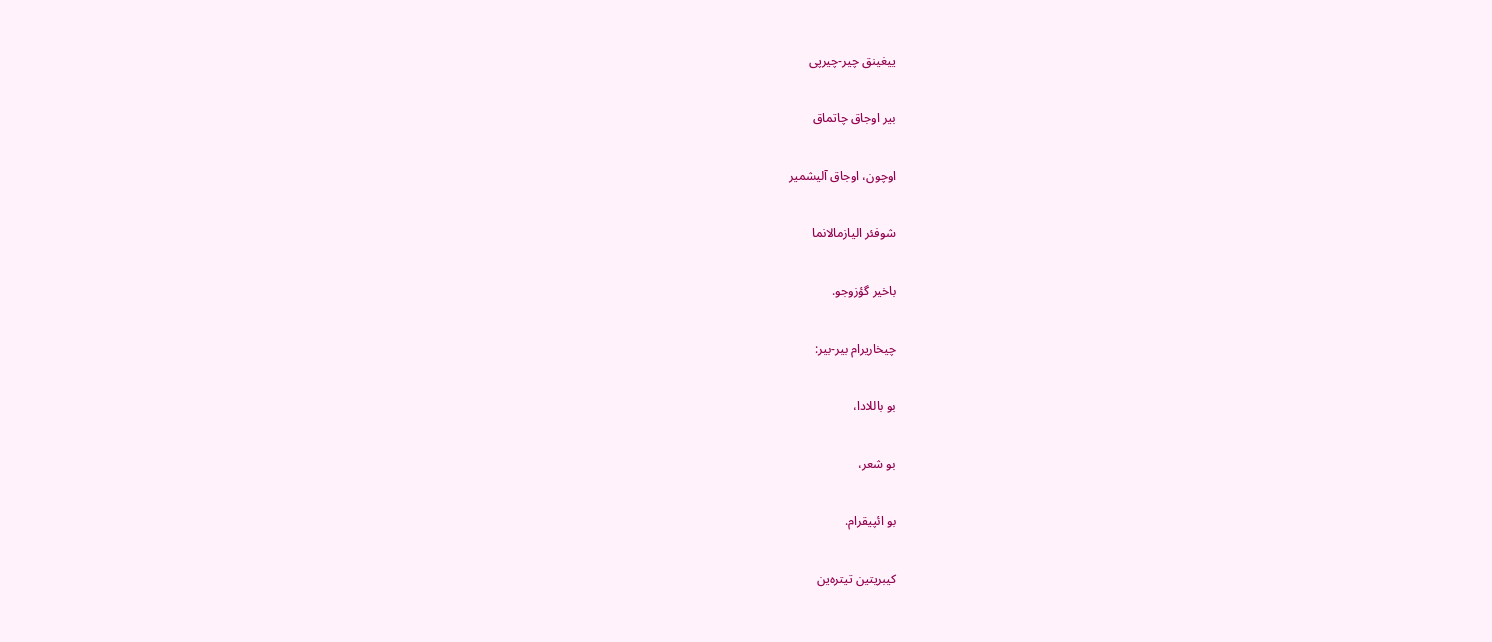ییغینق چیر-چیرپی

بیر اوجاق چاتماق

اوچون، اوجاق آلیشمیر

شوفئر الیازمالانما

باخیر گؤزوجو.

چیخاریرام بیر-بیر:

بو باللادا،

بو شعر،

بو ائپیقرام.

کیبریتین تیتره‌ین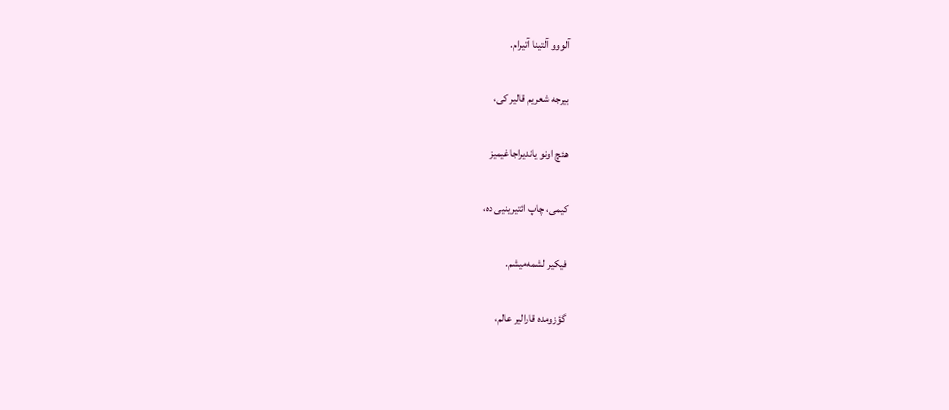آلووو آلتینا آتیرام.

بیرجه شعریم قالیر کی،

هئچ اونو یاندیراجاغیمیز

کیمی، چاپ ائتیرینیی ده،

فیکیر لشمه‌میشم.

گؤزومده قارالیر عالم،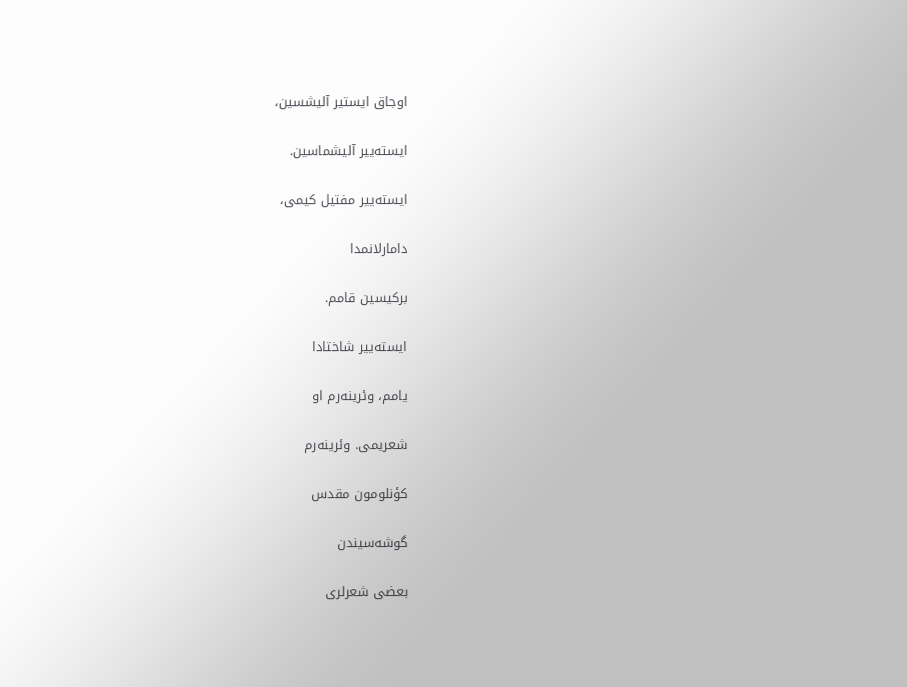اوجاق ایستیر آلیشسین،

ایسته‌ییر آلیشماسین.

ایسته‌ییر مفتیل کیمی،

دامارلانمدا

برکیسین قامم.

ایسته‌ییر شاختادا

یامم، وئرینه‌رم او

شعریمی. وئرینه‌رم

کؤنلومون مقدس

گوشه‌سیندن

بعضی شعرلری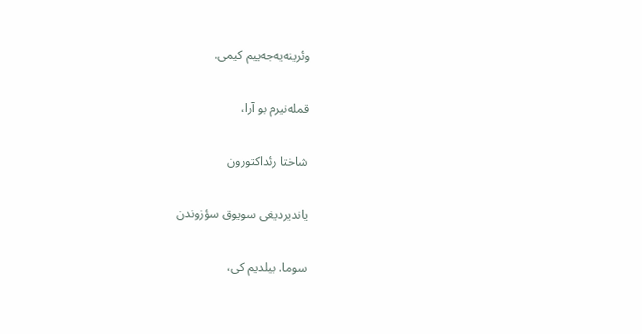وئرینه‌یه‌جه‌ییم کیمی.

قمله‌نیرم بو آرا،

شاختا رئداکتورون

یاندیردیغی سویوق سؤزوندن

سوما. بیلدیم کی،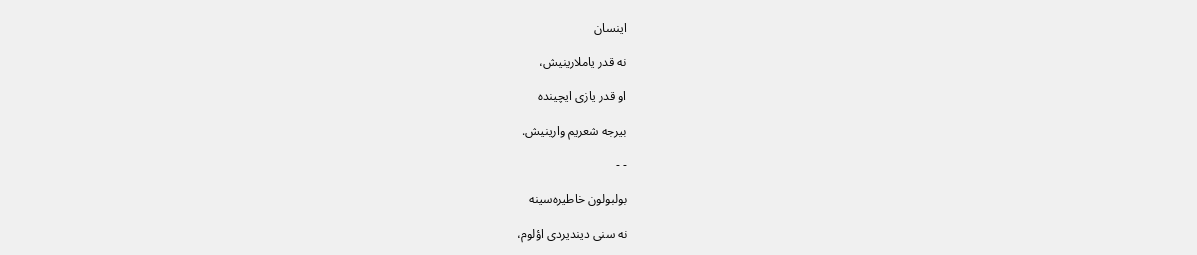اینسان

نه قدر یاملارینیش،

او قدر یازی ایچینده

بیرجه شعریم وارینیش.

- -

بولبولون خاطیره‌سینه

نه سنی دیندیردی اؤلوم،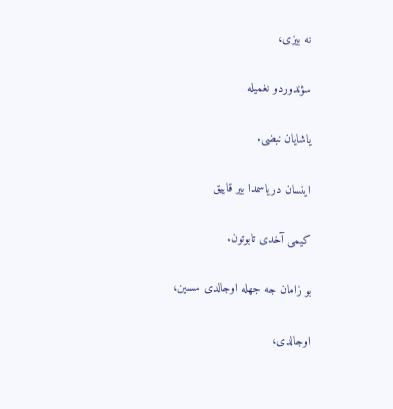نه بیزی،

سؤندوردو نغمیله

یاشایان نبضی.

اینسان دریاسمدا بیر قاییق

کیمی آخدی تابوتون.

بو زامان جه جهله اوجالدی سسین،

اوجالدی،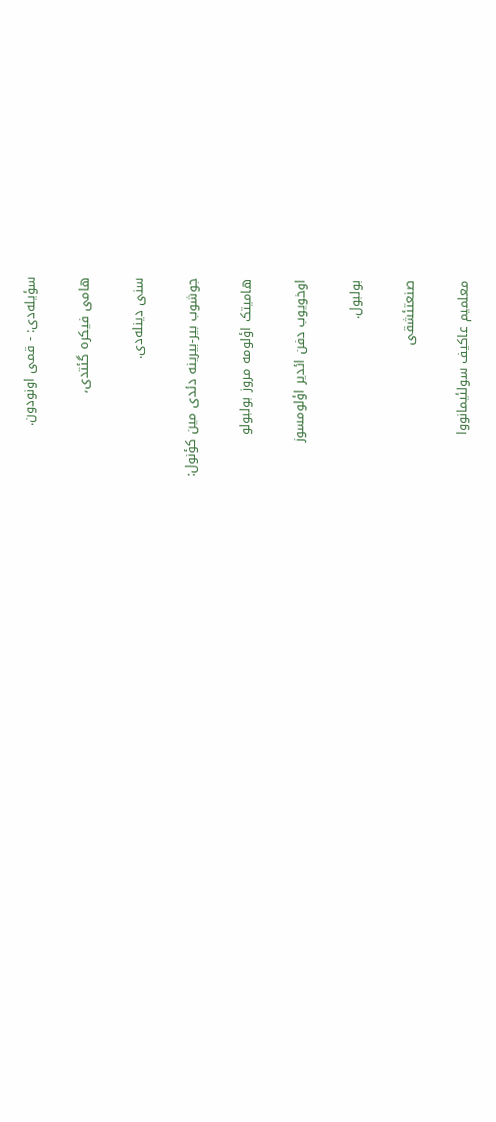سؤیله‌دی: - قمی اونودون.

هامی فیکره گئتدی،

سنی دینله‌دی.

جوشوب بیر-بیرینه دئدی مین کؤنول:

هامیتک اؤلومه مروز بولبولو

اوخویوب دفن ائدیر اؤلومسوز

بولبول.

صنعتئشقی

معلمیم عاکیف سولئیمانووا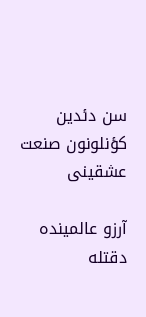سن دئدین کؤنلونون صنعت عشقینی

آرزو عالمینده دقتله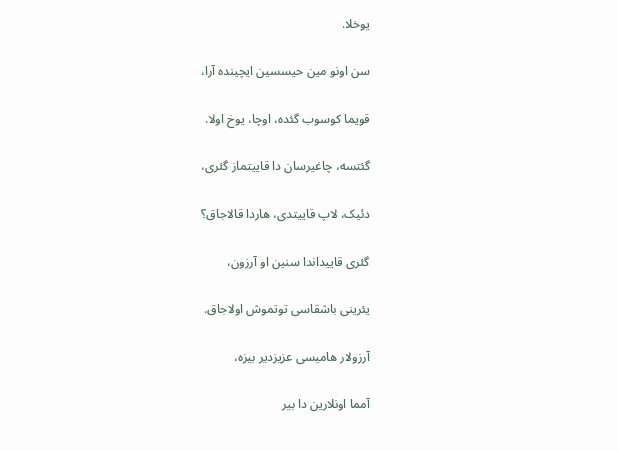یوخلا.

سن اونو مین حیسسین ایچینده آرا،

قویما کوسوب گئده، اوچا، یوخ اولا.

گئتسه، چاغیرسان دا قاییتماز گئری،

دئیک، لاپ قاییتدی، هاردا قالاجاق؟

گئری قاییداندا سنین او آرزون،

یئرینی باشقاسی توتموش اولاجاق.

آرزولار هامیسی عزیزدیر بیزه،

آمما اونلارین دا بیر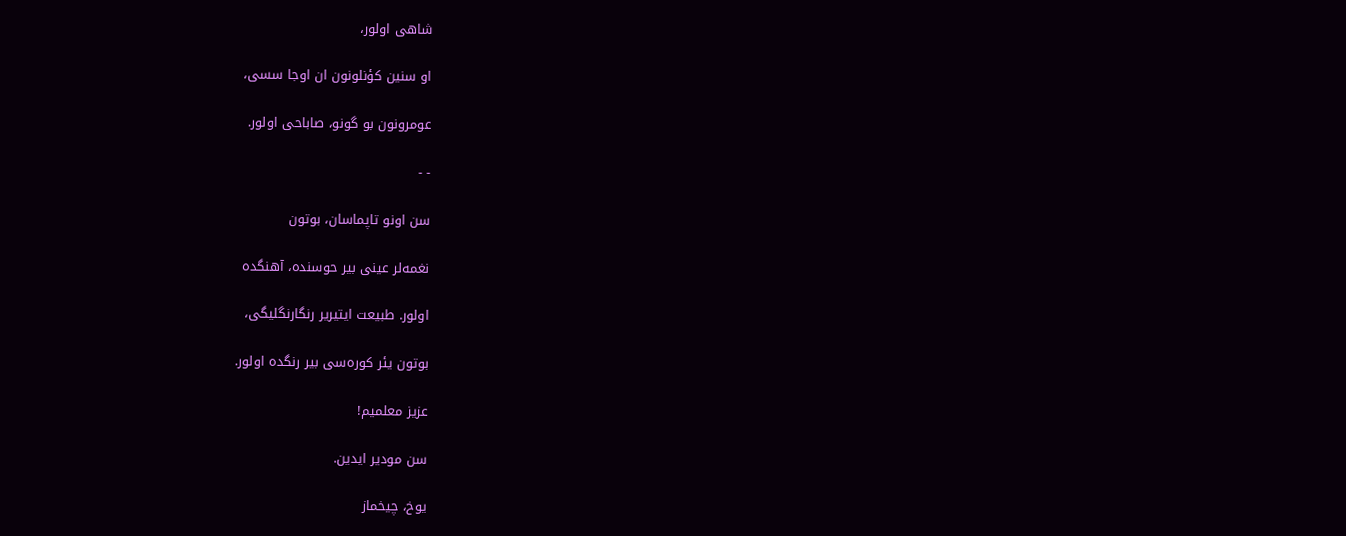شاهی اولور،

او سنین کؤنلونون ان اوجا سسی،

عومرونون بو گونو، صاباحی اولور.

- -

سن اونو تاپماسان، بوتون

نغمه‌لر عینی بیر حوسنده، آهنگده

اولور. طبیعت ایتیریر رنگارنگلیگی،

بوتون یئر کوره‌سی بیر رنگده اولور.

عزیز معلمیم!

سن مودیر ایدین.

یوخ، چیخماز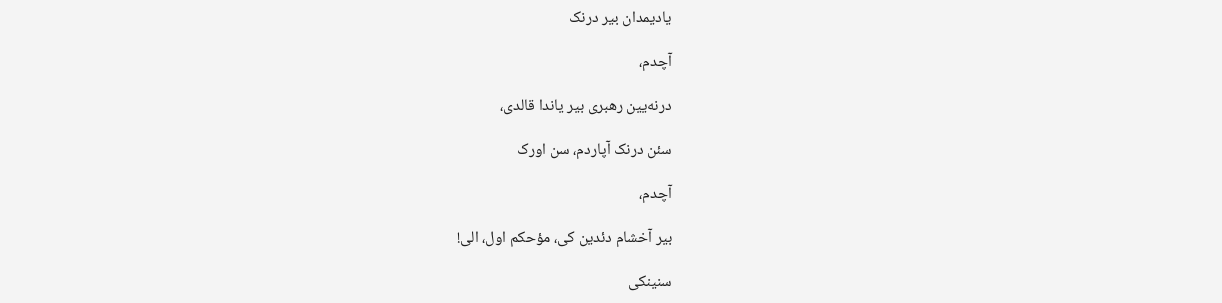یادیمدان بیر درنک

آچدم،

درنه‌یین رهبری بیر یاندا قالدی،

سئن درنک آپاردم، سن اورک

آچدم،

بیر آخشام دئدین کی، مؤحکم اول، الی!

سنینکی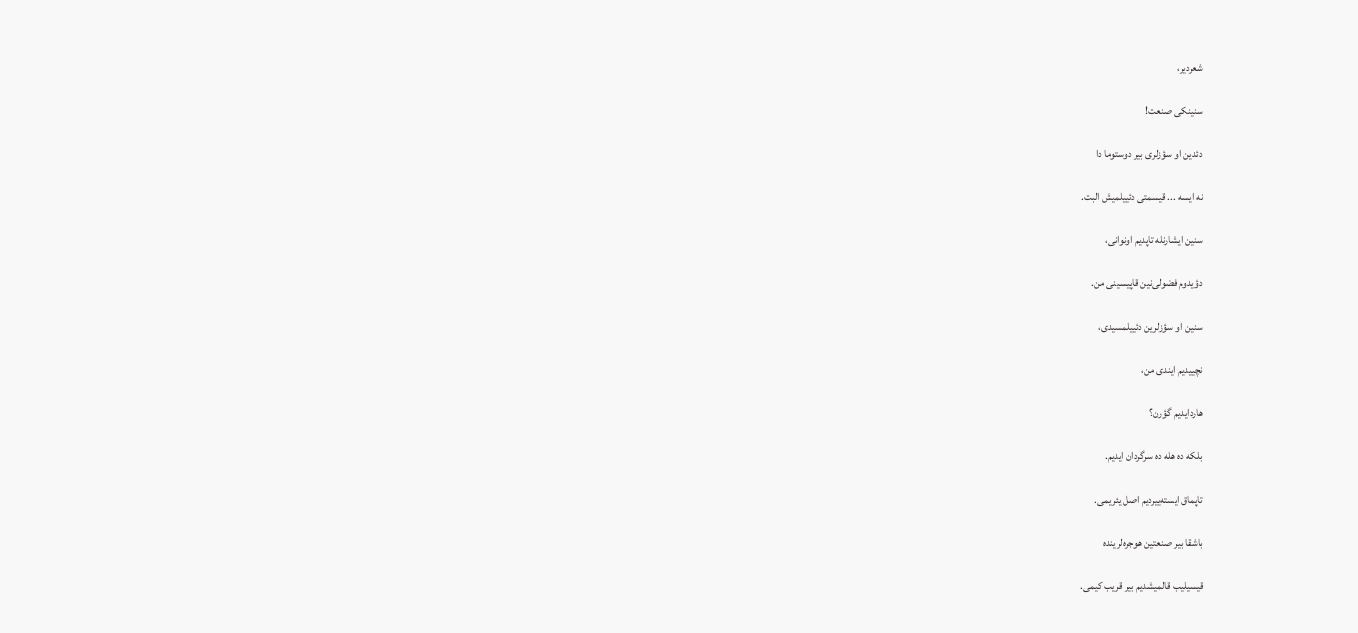شعردیر،

سنینکی صنعت!

دئدین او سؤزلری بیر دوستوما دا

نه ایسه ... قیسمتی دئییلمیش البت.

سنین ایشارنله تاپدیم اونوانی،

دؤیدوم فضولی‌نین قاپیسینی من.

سنین او سؤزلرین دئییلمسیدی،

نچییدیم ایندی من،

هاردایدیم گؤرن؟

بلکه ده هله ده سرگردان ایدیم.

تاپماق ایسته‌ییردیم اصل یئریمی.

باشقا بیر صنعتین هوجره‌لرینده

قیسیلیب قالمیشدیم بیر قریب کیمی.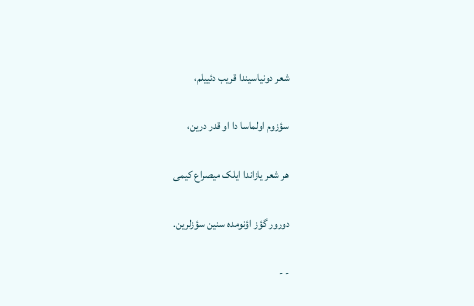شعر دونیاسیندا قریب دئییلم،

سؤزوم اولماسا دا او قدر درین،

هر شعر یازاندا ایلک میصراع کیمی

دورور گؤز اؤنومده سنین سؤزلرین.

- -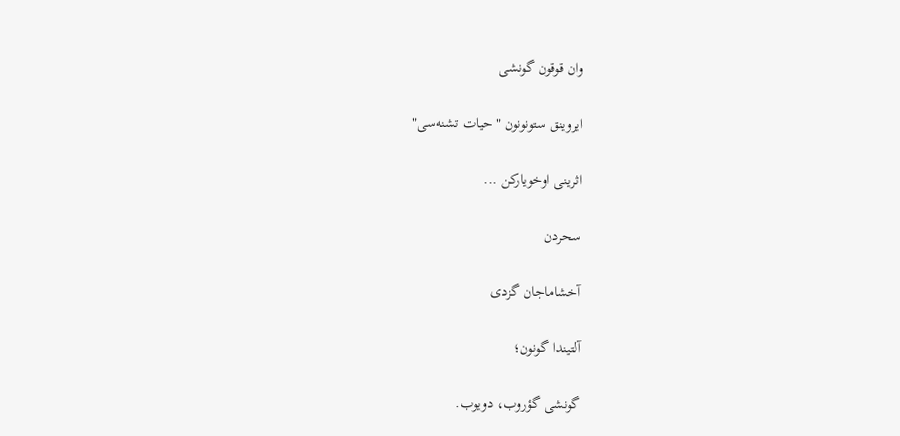وان قوقون گونشی

ایروینق ستونونون "حیات تشنه‌سی"

اثرینی اوخویارکن ...

سحردن

آخشاماجان گزدی

آلتیندا گونون؛

گونشی گؤروب، دویوب.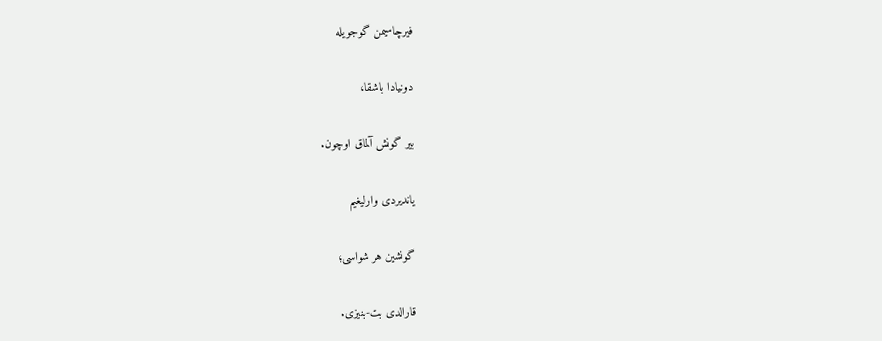فیرچاسیمن گوجویله

دونیادا باشقا،

بیر گونش آلماق اوچون.

یاندیردی وارلیغیم

گونشین هر شواسی؛

قارالدی بت-بنیزی.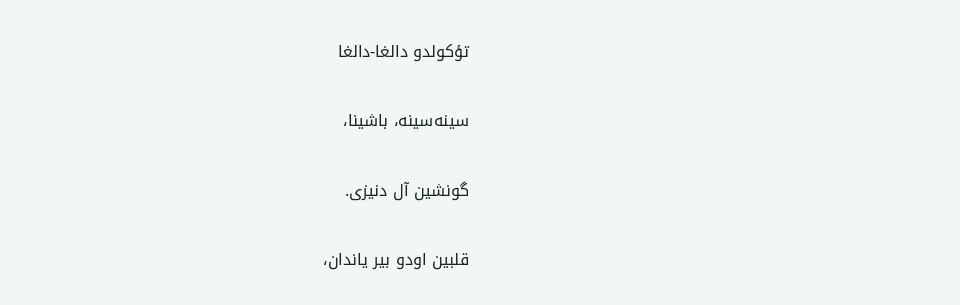تؤکولدو دالغا-دالغا

سینه‌سینه، باشینا،

گونشین آل دنیزی.

قلبین اودو بیر یاندان،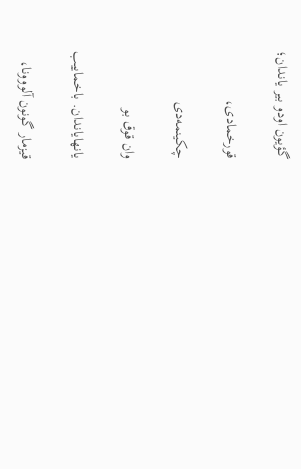گؤیون اودو بیر یاندان؛

قورخمادی،

چکینمه‌دی

وان قوق بو

یانهایاندان. باخماییب

قیزمار گونون آلووونا،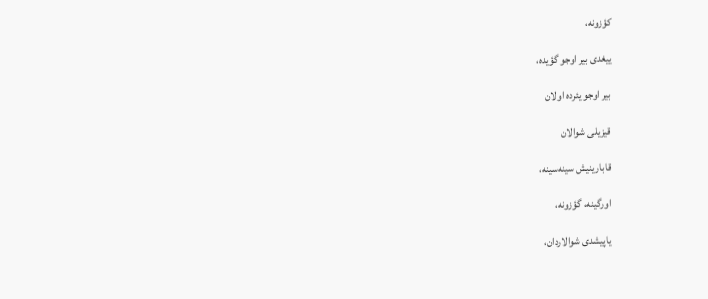کؤزونه،

ییغدی بیر اوجو گؤیده،

بیر اوجو یئرده اولان

قیزیلی شوالان

قابارینیش سینه‌سینه،

اورگینه، گؤزونه،

یاپیشدی شوالاردان،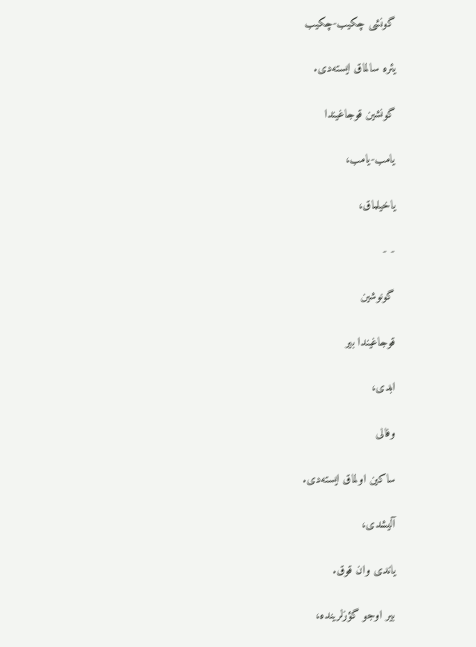گونشی چکیب-چکیب

یئره سالماق ایسته‌دی.

گونشین قوجاغیندا

یامب-یامب،

یاخیلماق،

- -

گونوشین

قوجاغیندا بیر

ابدی،

وفالی

ساکین اولماق ایسته‌دی.

آلیشدی،

یاندی وان قوق.

بیر اوجو گؤزلرینده،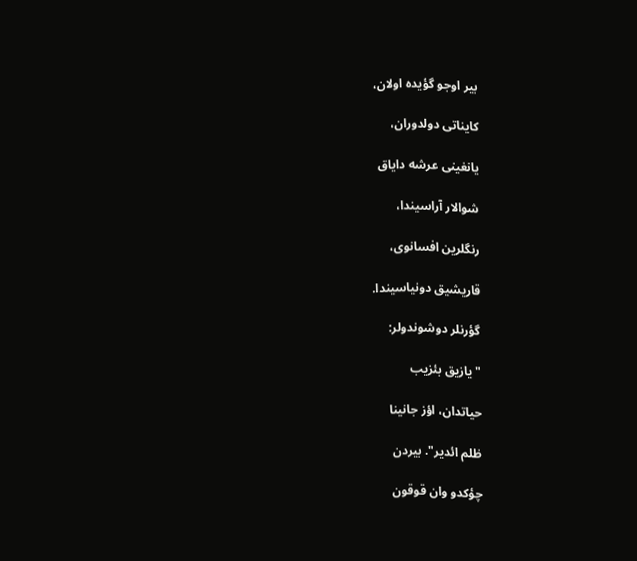بیر اوجو گؤیده اولان،

کایناتی دولدوران،

یانغینی عرشه دایاق

شوالار آراسیندا،

رنگلرین افسانوی،

قاریشیق دونیاسیندا.

گؤرنلر دوشوندولر:

"یازیق بئزیب

حیاتدان، اؤز جانینا

ظلم ائدیر". بیردن

چؤکدو وان قوقون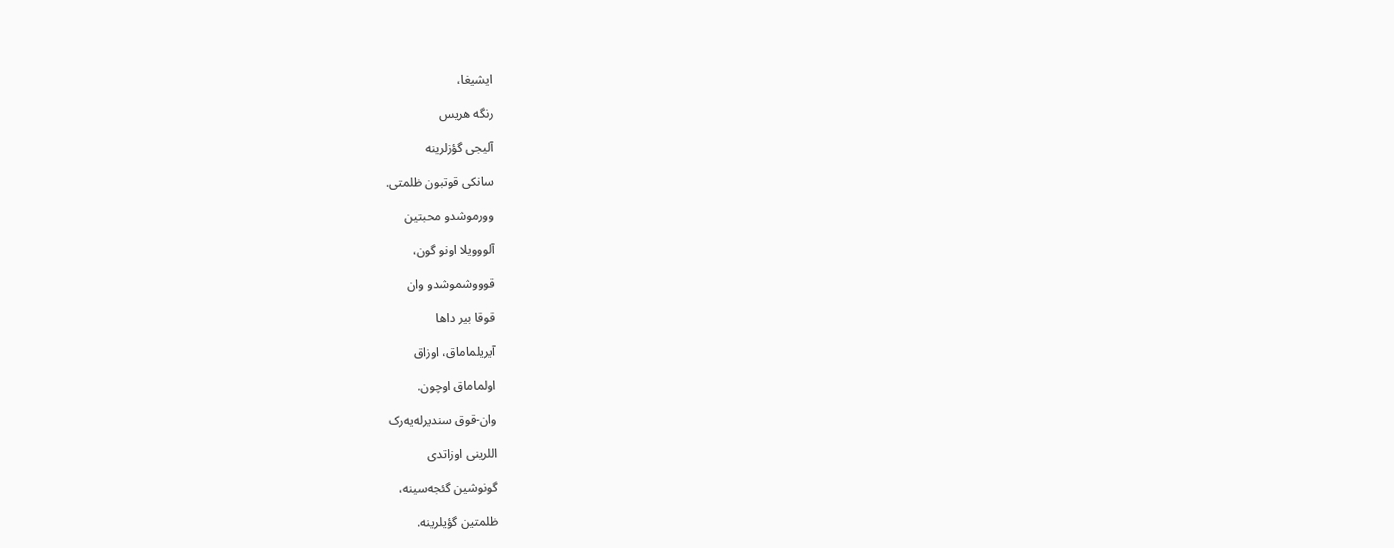ایشیغا،

رنگه هریس

آلیجی گؤزلرینه

سانکی قوتبون ظلمتی.

وورموشدو محبتین

آلووویلا اونو گون،

قوووشموشدو وان

قوقا بیر داها

آیریلماماق، اوزاق

اولماماق اوچون.

وان-قوق سندیرله‌یه‌رک

اللرینی اوزاتدی

گونوشین گئجه‌سینه،

ظلمتین گؤیلرینه.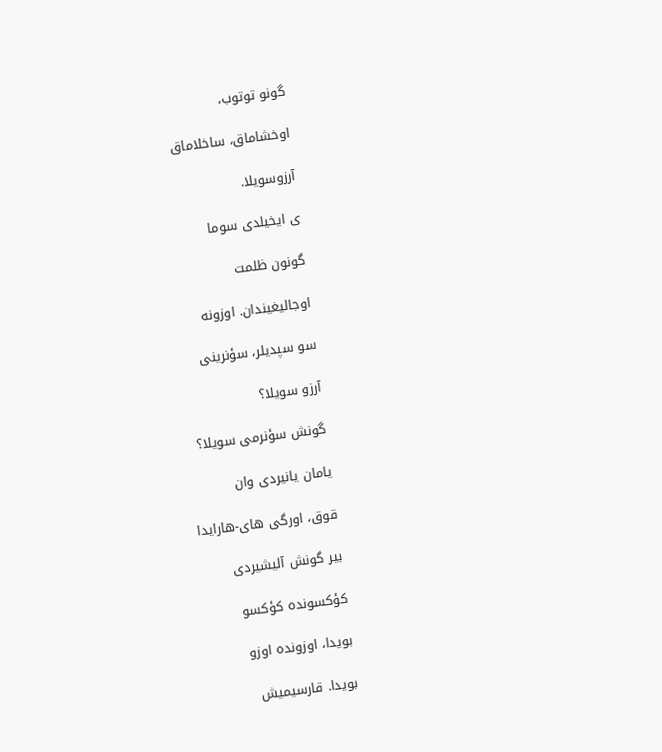گونو توتوب،

اوخشاماق، ساخلاماق

آرزوسویلا.

ی ایخیلدی سوما

گونون ظلمت

اوجالیغیندان. اوزونه

سو سپدیلر، سؤنرینی

آرزو سویلا؟

گونش سؤنرمی سویلا؟

یامان یانیردی وان

قوق، اورگی های-هارایدا

بیر گونش آلیشیردی

کؤکسونده کؤکسو

بویدا، اوزونده اوزو

بویدا. قارسیمیش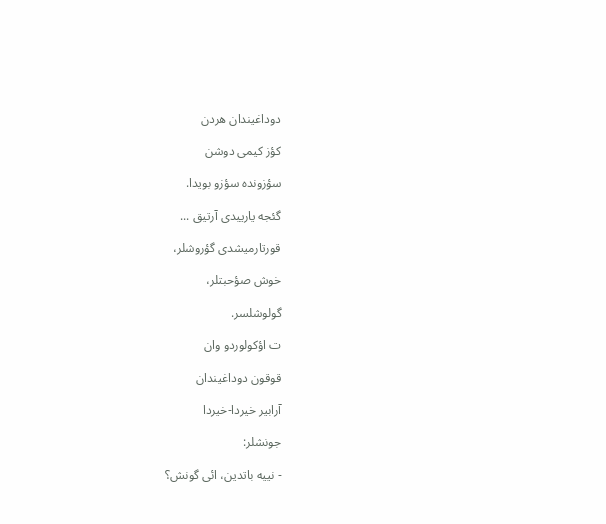دوداغیندان هردن

کؤز کیمی دوشن

سؤزونده سؤزو بویدا.

گئجه یارییدی آرتیق ...

قورتارمیشدی گؤروشلر،

خوش صؤحبتلر،

گولوشلسر.

ت اؤکولوردو وان

قوقون دوداغیندان

آرابیر خیردا-خیردا

جونشلر:

- نییه باتدین، ائی گونش؟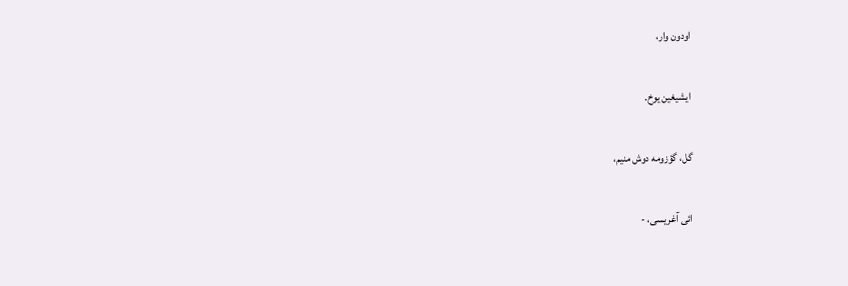اودون وار،

ایشیغین یوخ.

گل، گؤزومه دوش منیم،

ائی آغریسی، -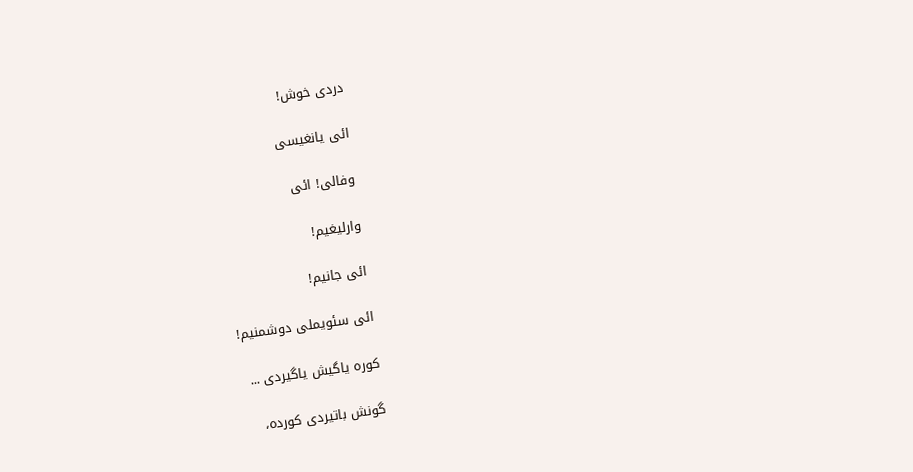دردی خوش!

ائی یانغیسی

وفالی! ائی

وارلیغیم!

ائی جانیم!

ائی سئویملی دوشمنیم!

کوره یاگیش یاگیردی ...

گونش باتیردی کورده،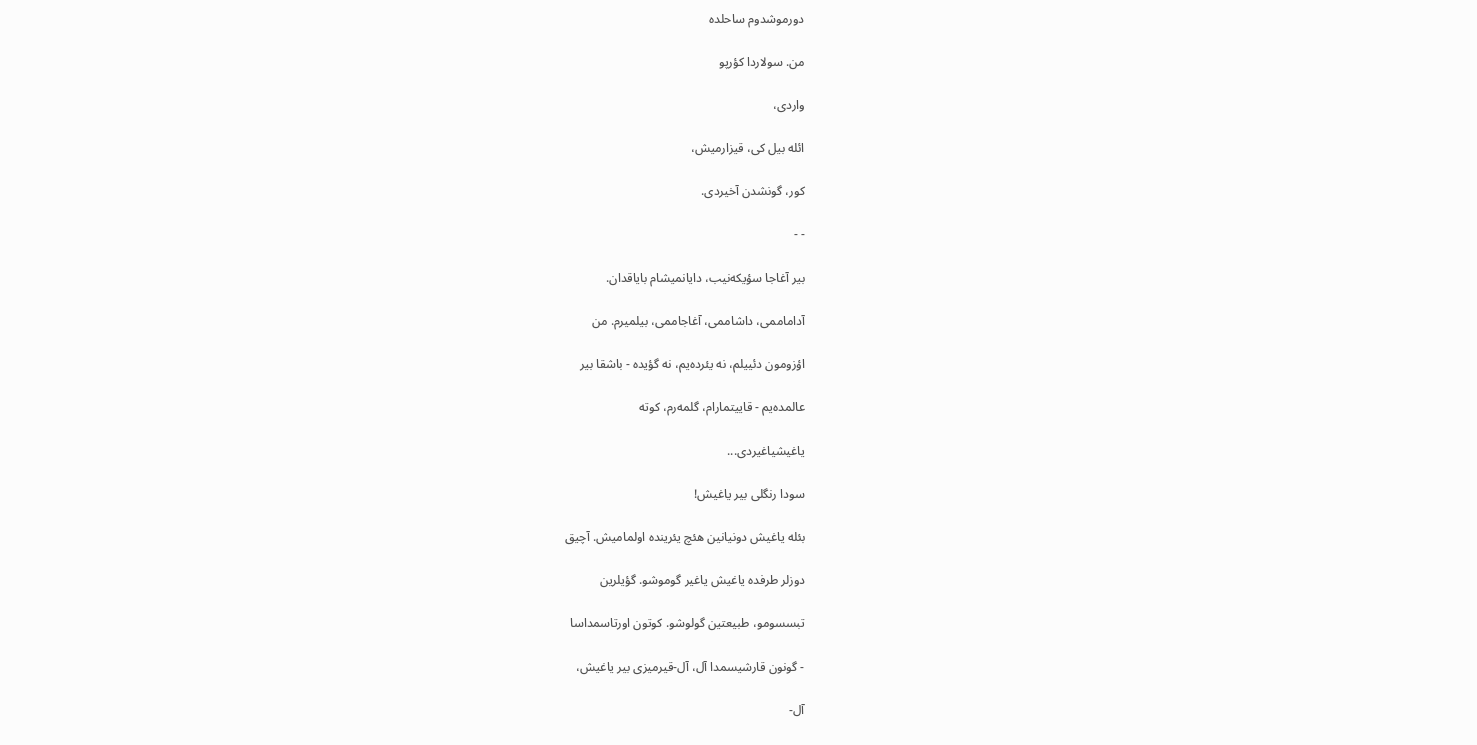دورموشدوم ساحلده

من. سولاردا کؤرپو

واردی،

ائله بیل کی، قیزارمیش،

کور، گونشدن آخیردی.

- -

بیر آغاجا سؤیکه‌نیب، دایانمیشام بایاقدان.

آداماممی، داشاممی، آغاجاممی، بیلمیرم. من

اؤزومون دئییلم، نه یئرده‌یم، نه گؤیده - باشقا بیر

عالمده‌یم - قاییتمارام، گلمه‌رم، کوته

یاغیشیاغیردی...

سودا رنگلی بیر یاغیش!

بئله یاغیش دونیانین هئچ یئرینده اولمامیش. آچیق

دوزلر طرفده یاغیش یاغیر گوموشو. گؤیلرین

تبسسومو، طبیعتین گولوشو. کوتون اورتاسمداسا

- گونون قارشیسمدا آل، آل-قیرمیزی بیر یاغیش،

آل-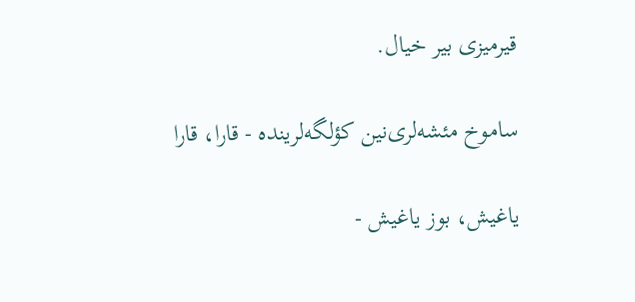قیرمیزی بیر خیال.

ساموخ مئشه‌لری‌نین کؤلگه‌لرینده - قارا، قارا

یاغیش، بوز یاغیش -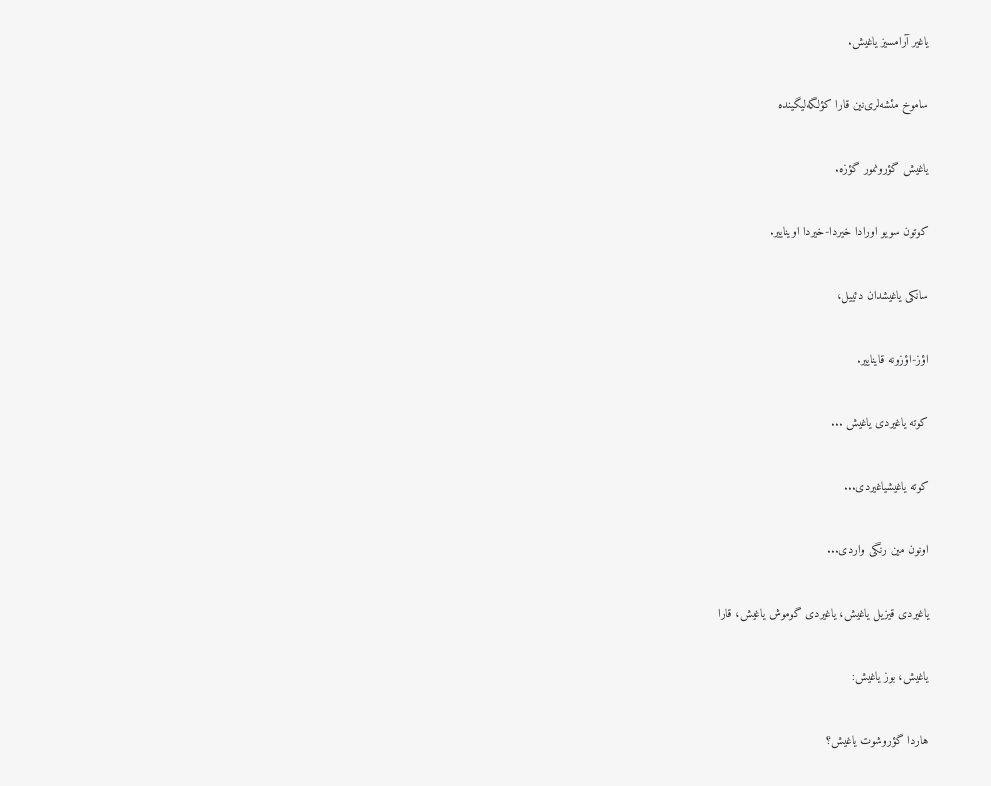یاغیر آرامسیز یاغیش.

ساموخ مئشه‌لری‌نین قارا کؤلگه‌لیگینده

یاغیش گؤرونمور گؤزه.

کوتون سویو اورادا خیردا-خیردا اویناییر.

سانکی یاغیشدان دئییل،

اؤز-اؤزونه قایناییر.

کوته یاغیردی یاغیش ...

کوته یاغیشیاغیردی...

اونون مین رنگی واردی...

یاغیردی قیزیل یاغیش، یاغیردی گوموش یاغیش، قارا

یاغیش، بوز یاغیش:

هاردا گؤروشوت یاغیش؟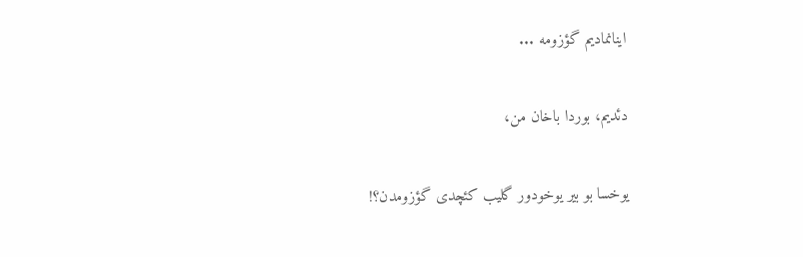اینانمادیم گؤزومه ...

دئدیم، بوردا باخان من،

یوخسا بو بیر یوخودور گلیب کئچدی گؤزومدن؟!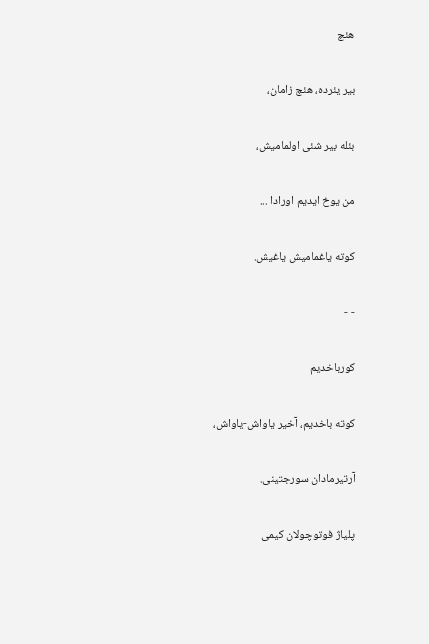هئچ

بیر یئرده، هئچ زامان،

بئله بیر شئی اولمامیش،

من یوخ ایدیم اورادا ...

کوته یاغمامیش یاغیش.

- -

کورباخدیم

کوته باخدیم، آخیر یاواش-یاواش،

آرتیرمادان سورجتینی.

پلیاژ فوتوچولان کیمی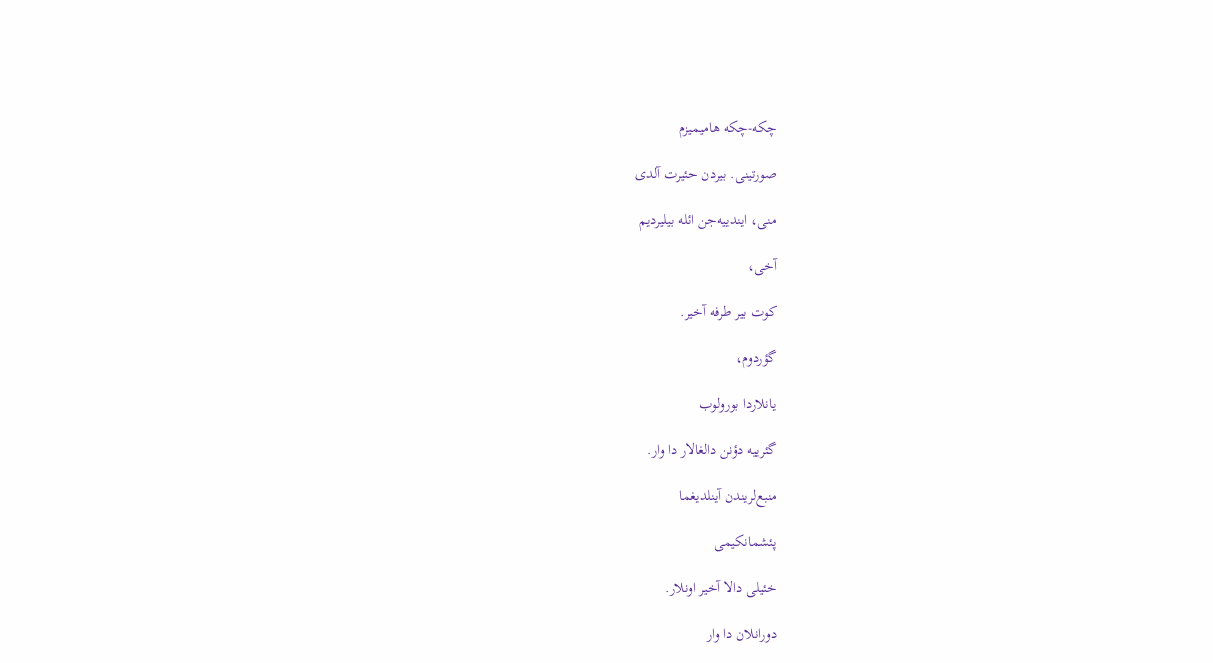چکه-چکه هامیمیزم

صورتینی. بیردن حئیرت آلدی

منی، ایندییه‌جن ائله بیلیردیم

آخی،

کوت بیر طرفه آخیر.

گؤردوم،

یانلاردا بورولوب

گئرییه دؤنن دالغالار دا وار.

منبع‌لریندن آینلدیغما

پئشمانکیمی

خئیلی دالا آخیر اونلار.

دورانلان دا وار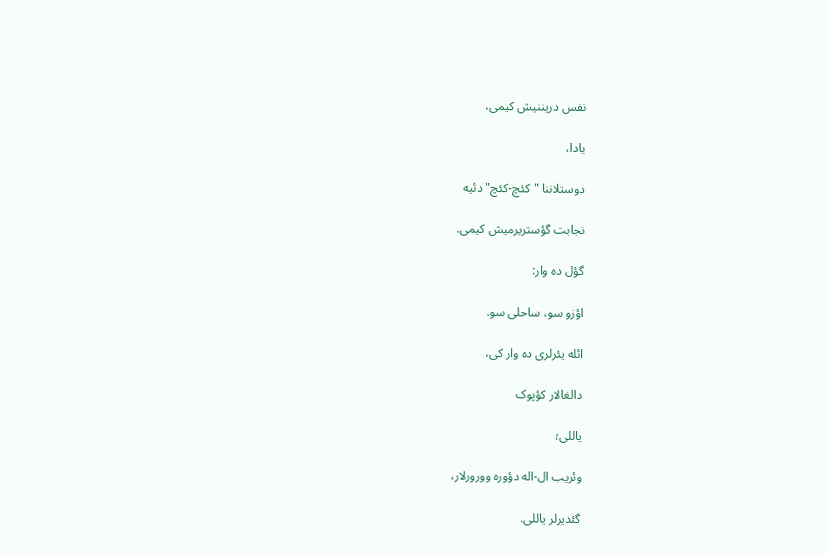نفس دریننیش کیمی،

یادا،

دوستلاننا "کئچ-کئچ" دئیه

نجابت گؤستریرمیش کیمی.

گؤل ده وار:

اؤزو سو، ساحلی سو.

ائله یئرلری ده وار کی،

دالغالار کؤپوک

یاللی؛

وئریب ال-اله دؤوره وورورلار،

گئدیرلر یاللی.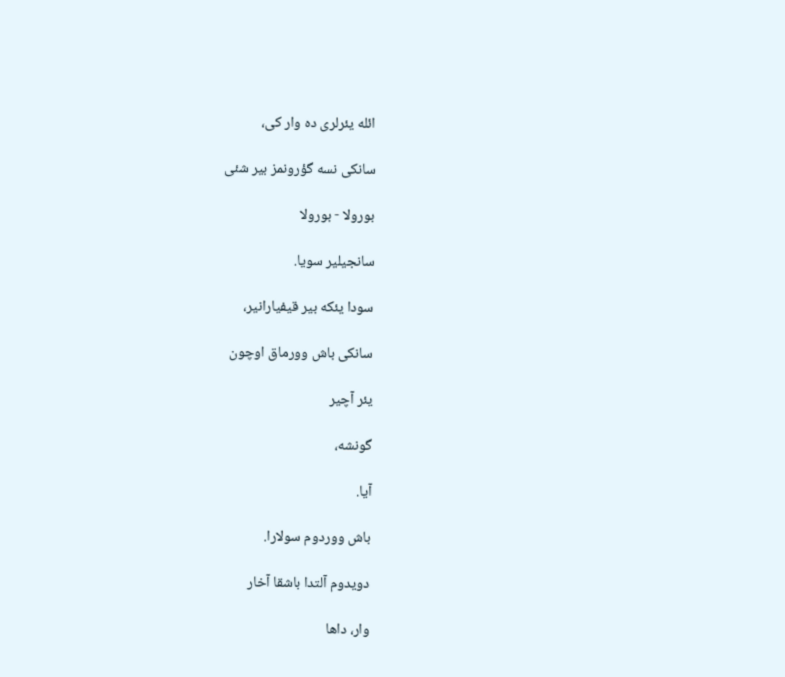ائله یئرلری ده وار کی،

سانکی نسه گؤرونمز بیر شئی

بورولا - بورولا

سانجیلیر سویا.

سودا یئکه بیر قیفیارانیر،

سانکی باش وورماق اوچون

یئر آچیر

گونشه،

آیا.

باش ووردوم سولارا.

دویدوم آلتدا باشقا آخار

وار، داها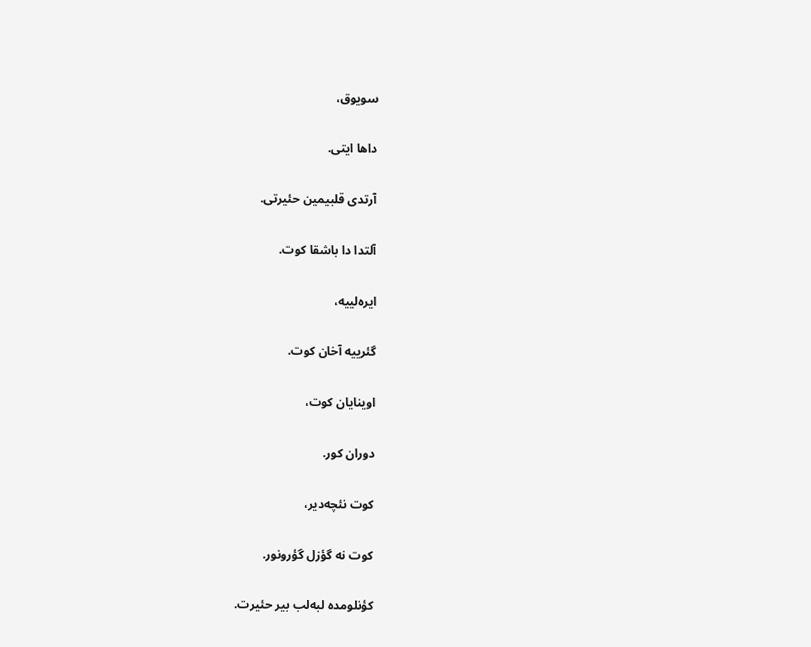سویوق،

داها ایتی.

آرتدی قلبیمین حئیرتی.

آلتدا دا باشقا کوت.

ایره‌لییه،

گئرییه آخان کوت.

اوینایان کوت،

دوران کور.

کوت نئچه‌دیر،

کوت نه گؤزل گؤرونور.

کؤنلومده لبه‌لب بیر حئیرت.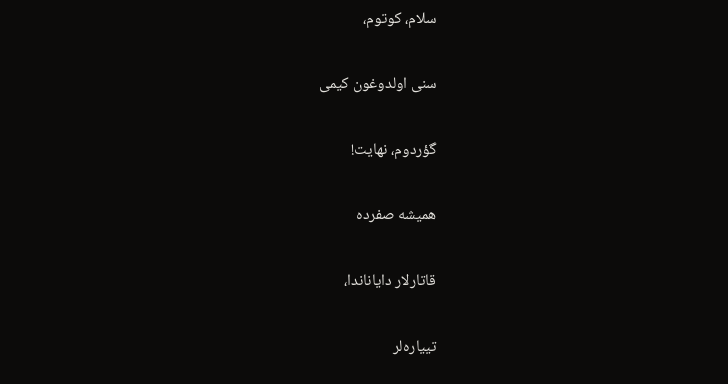سلام، کوتوم،

سنی اولدوغون کیمی

گؤردوم، نهایت!

همیشه صفرده

قاتارلار دایاناندا،

تییاره‌لر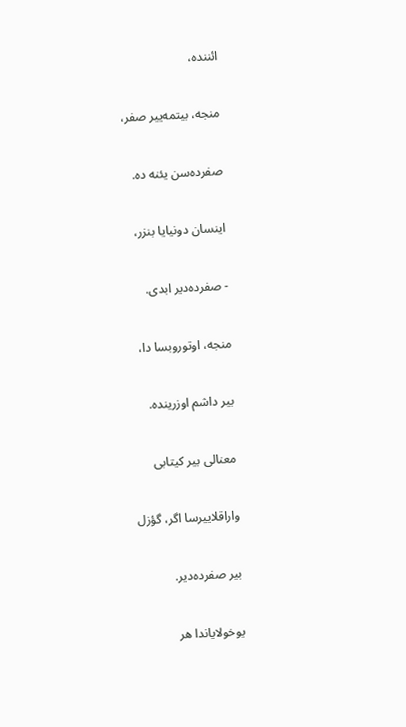ائننده،

منجه، بیتمه‌ییر صفر،

صفرده‌سن یئنه ده.

اینسان دونیایا بنزر،

- صفرده‌دیر ابدی.

منجه، اوتوروبسا دا،

بیر داشم اوزرینده.

معنالی بیر کیتابی

واراقلاییرسا اگر، گؤزل

بیر صفرده‌دیر.

یوخولایاندا هر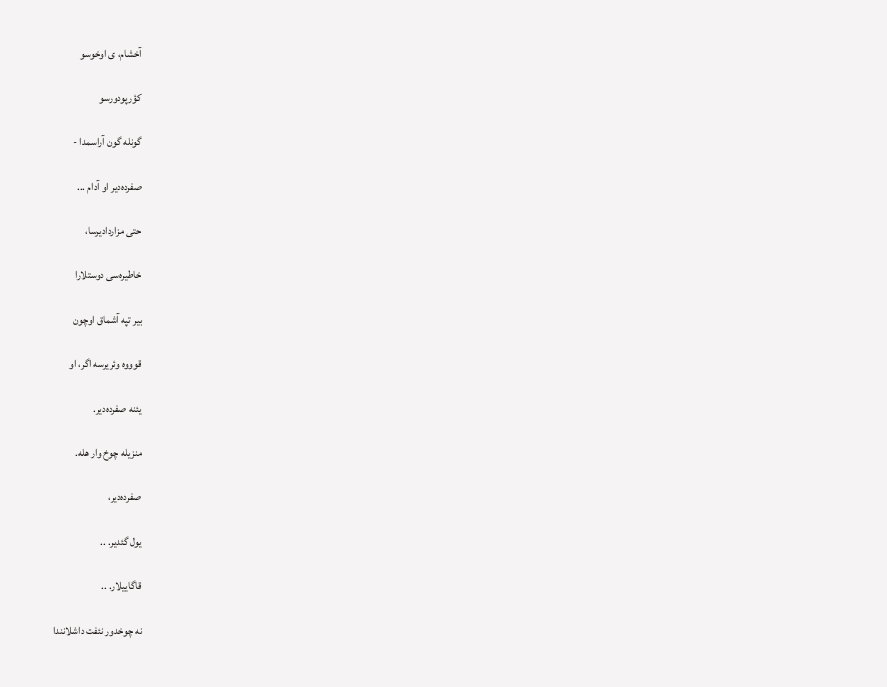آخشام، ی اوخوسو

کؤرپودورسو

گونله گون آراسمدا -

صفرده‌دیر او آدام ...

حتی مزاردادیرسا،

خاطیره‌سی دوستلارا

بیر تپه آشماق اوچون

قوووه وئریرسه اگر، او

یئنه صفرده‌دیر.

منزیله چوخ وار هله.

صفرده‌دیر،

یول گئدیر. ..

قاگاییلار. ..

نه چوخدور نئفت داشلانندا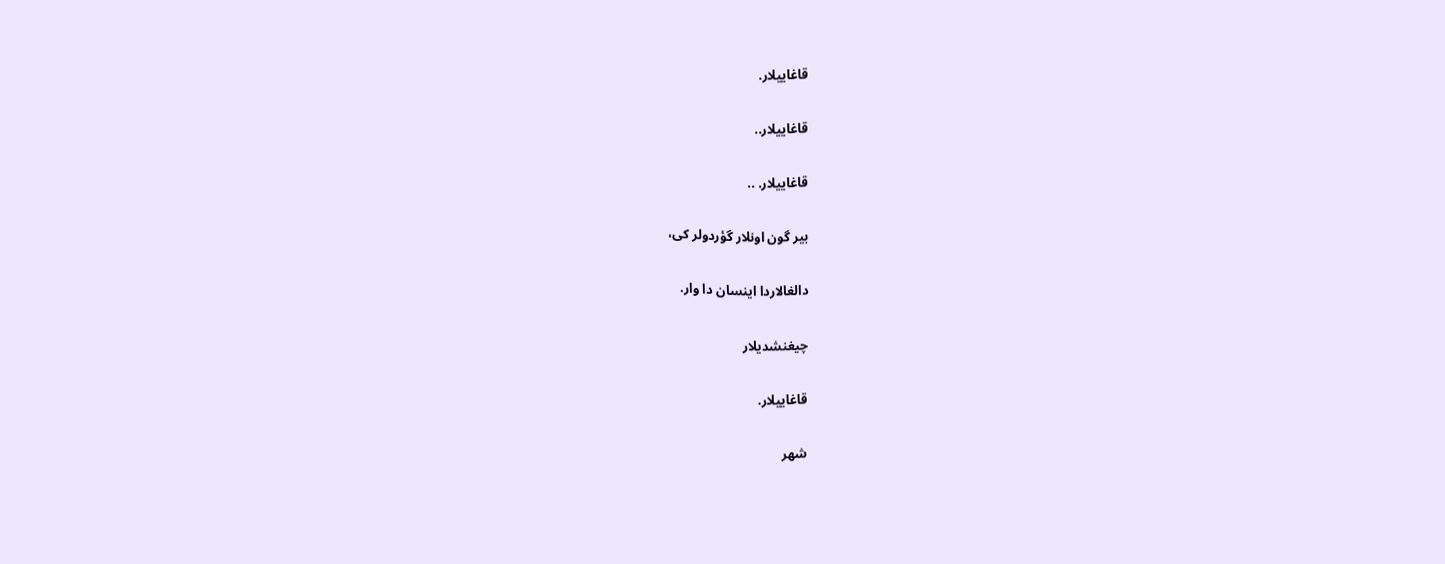قاغاییلار.

قاغاییلار..

قاغاییلار. ..

بیر گون اونلار گؤردولر کی،

دالغالاردا اینسان دا وار.

چیغنشدیلار

قاغاییلار.

شهر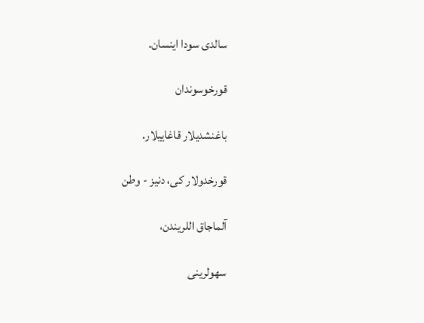سالدی سودا اینسان.

قورخوسوندان

باغنشدیلار قاغاییلار.

قورخدولار کی، دنیز - وطن

آلماجاق اللریندن،

سهولرینی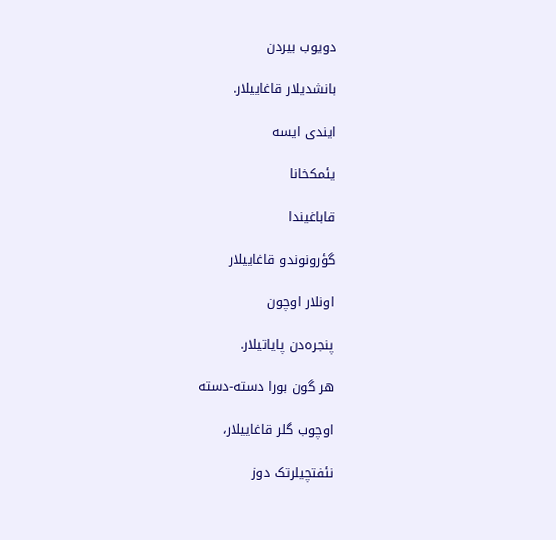دویوب بیردن

بانشدیلار قاغاییلار.

ایندی ایسه

یئمکخانا

قاباغیندا

گؤرونوندو قاغاییلار

اونلار اوچون

پنجره‌دن پایاتیلار.

هر گون بورا دسته-دسته

اوچوب گلر قاغاییلار،

نئفتچیلرتک دوز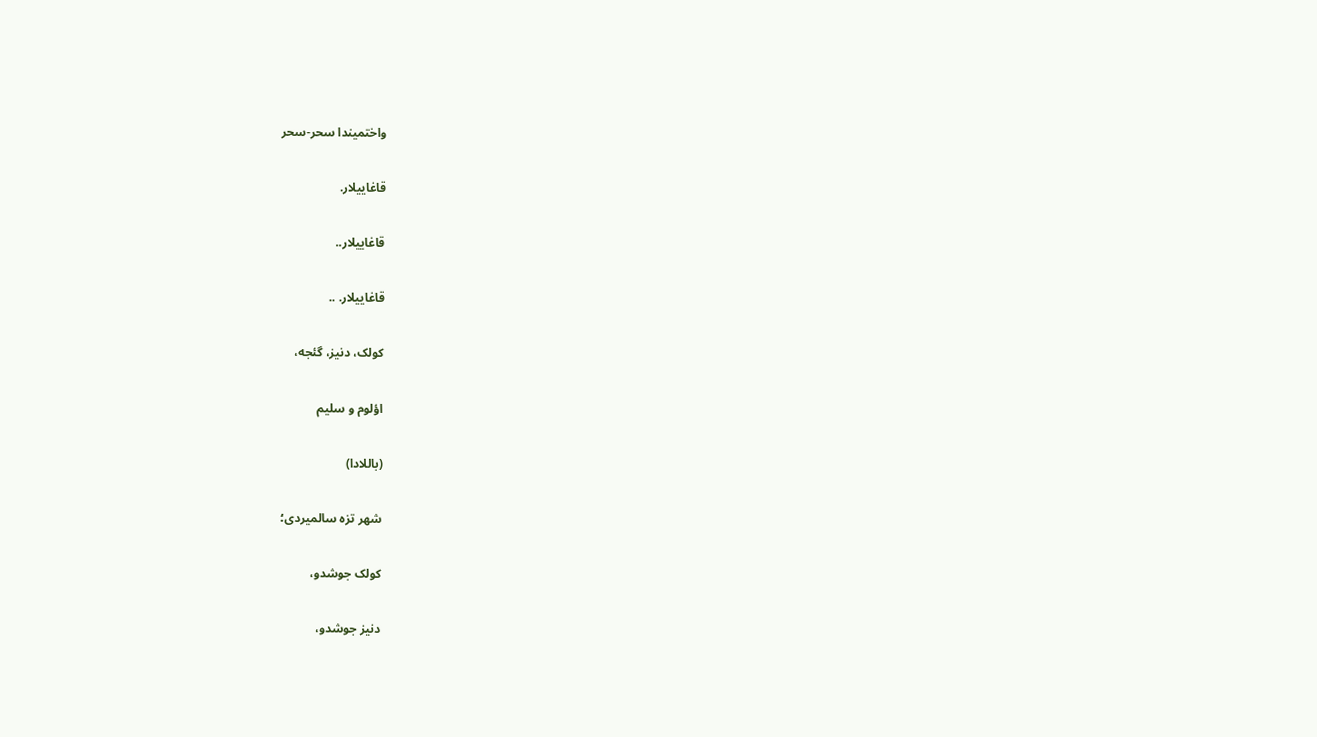واختمیندا سحر-سحر

قاغاییلار.

قاغاییلار..

قاغاییلار. ..

کولک، دنیز، گئجه،

اؤلوم و سلیم

(باللادا)

شهر تزه سالمیردی؛

کولک جوشدو،

دنیز جوشدو،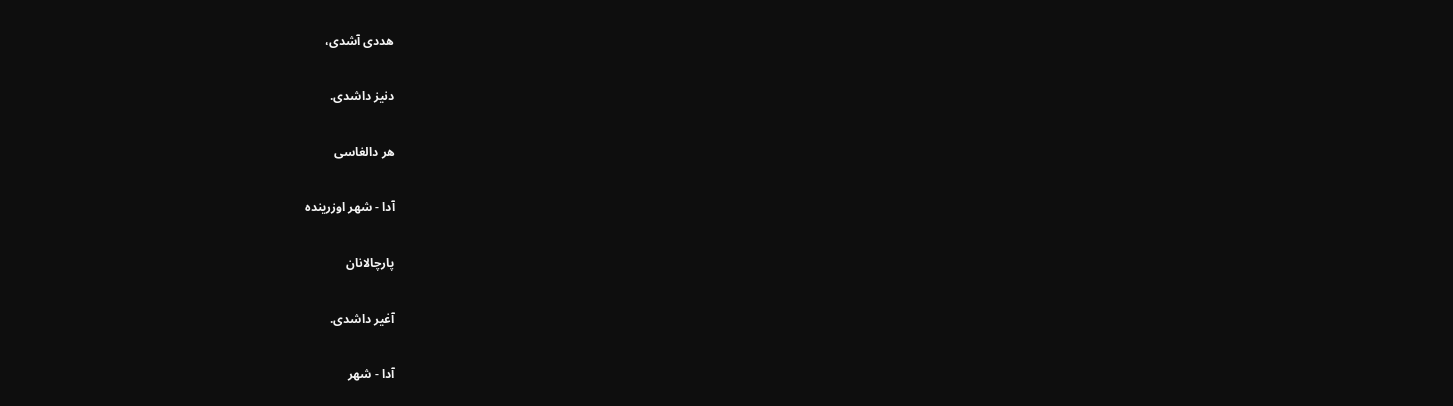هددی آشدی،

دنیز داشدی.

هر دالغاسی

آدا - شهر اوزرینده

پارچالانان

آغیر داشدی.

آدا - شهر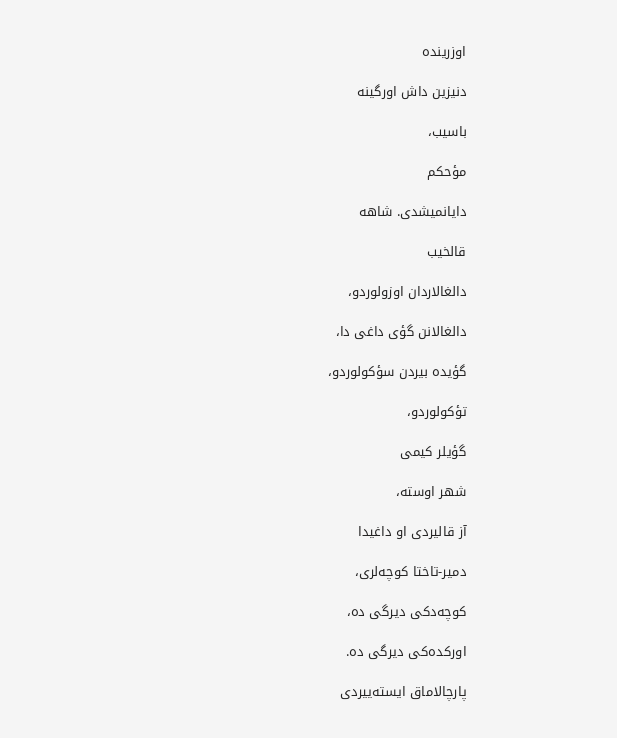اوزرینده

دنیزین داش اورگینه

باسیب،

مؤحکم

دایانمیشدی. شاهه

قالخیب

دالغالاردان اوزولوردو،

دالغالانن گؤی داغی دا،

گؤیده بیردن سؤکولوردو،

تؤکولوردو،

گؤیلر کیمی

شهر اوسته،

آز قالیردی او داغیدا

دمیر-تاختا کوچه‌لری،

کوچه‌دکی دیرگی ده،

اورکده‌کی دیرگی ده.

پارچالاماق ایسته‌ییردی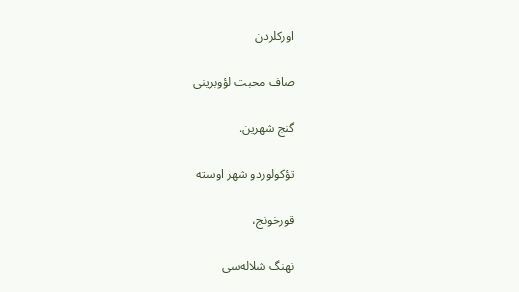اورکلردن

صاف محبت لؤوبرینی

گنج شهرین.

تؤکولوردو شهر اوسته

قورخونج،

نهنگ شلاله‌سی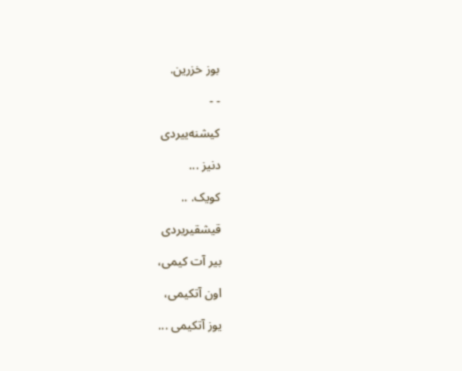بوز خزرین.

- -

کیشنه‌ییردی

دنیز ...

کویک. ..

قیشقیریردی

بیر آت کیمی،

اون آتکیمی،

یوز آتکیمی ...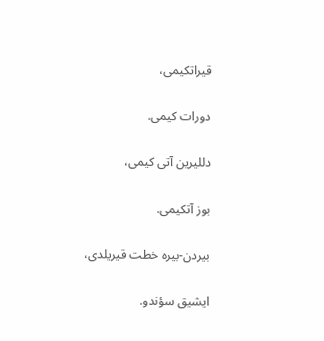قیراتکیمی،

دورات کیمی.

دللیرین آتی کیمی،

بوز آتکیمی.

بیردن-بیره خطت قیریلدی،

ایشیق سؤندو.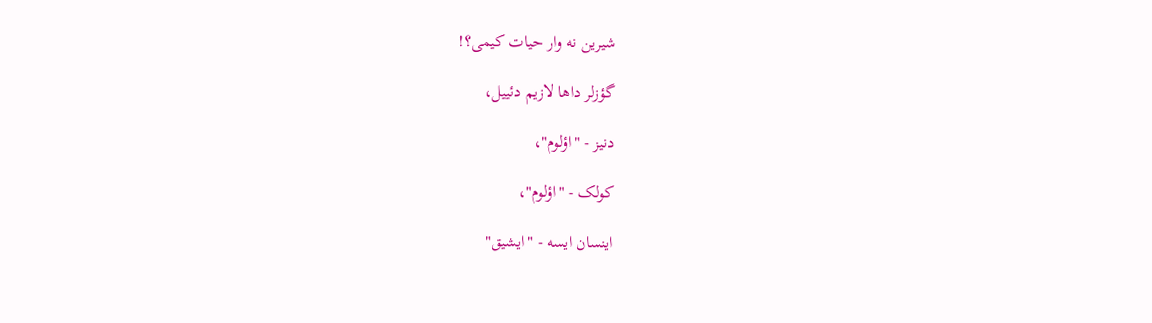شیرین نه وار حیات کیمی؟!

گؤزلر داها لازیم دئییل،

دنیز - "اؤلوم"،

کولک - "اؤلوم"،

اینسان ایسه - "ایشیق"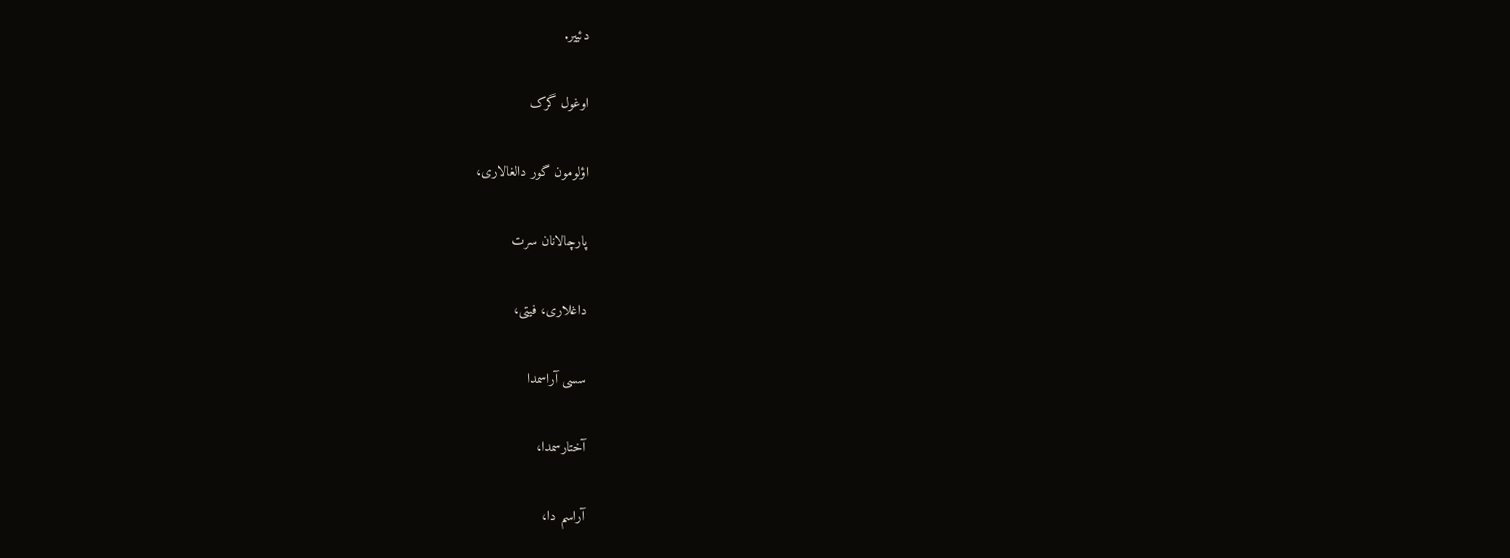دئییر.

اوغول گرک

اؤلومون گور دالغالاری،

پارچالانان سرت

داغلاری، فیتی،

سسی آراسمدا

آختارسمدا،

آراسم دا،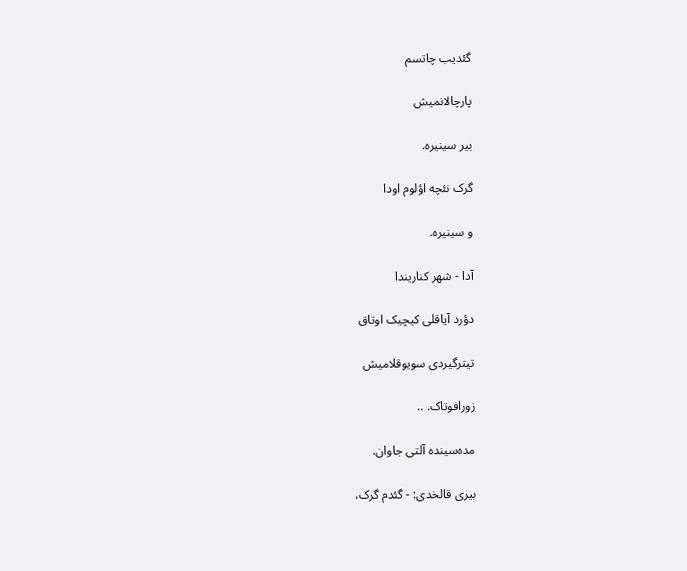گئدیب چاتسم

پارچالانمیش

بیر سینیره.

گرک نئچه اؤلوم اودا

و سینیره.

آدا - شهر کناریندا

دؤرد آیاقلی کیچیک اوتاق

تیترگیردی سویوقلامیش

زورافوتاک. ..

مده‌سینده آلتی جاوان.

بیری قالخدی: - گئدم گرک،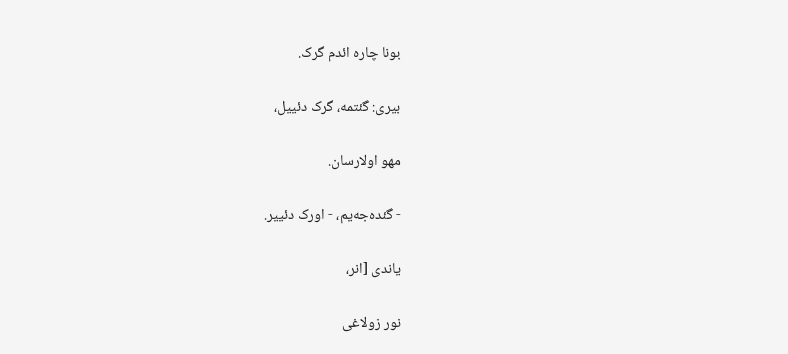بونا چاره ائدم گرک.

بیری: گئتمه، گرک دئییل،

مهو اولارسان.

- گئده‌جه‌یم، - اورک دئییر.

یاندی [انر،

نور زولاغی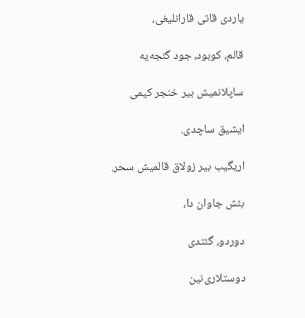یاردی قاتی قارانلیغی،

قالم، کوبود، جود گئجه‌یه

ساپلانمیش بیر خنجر کیمی

ایشیق ساچدی.

اریگیب بیر زولاق قالمیش سحر.

بئش جاوان دا،

دوردو، گئتدی

دوستلاری‌نین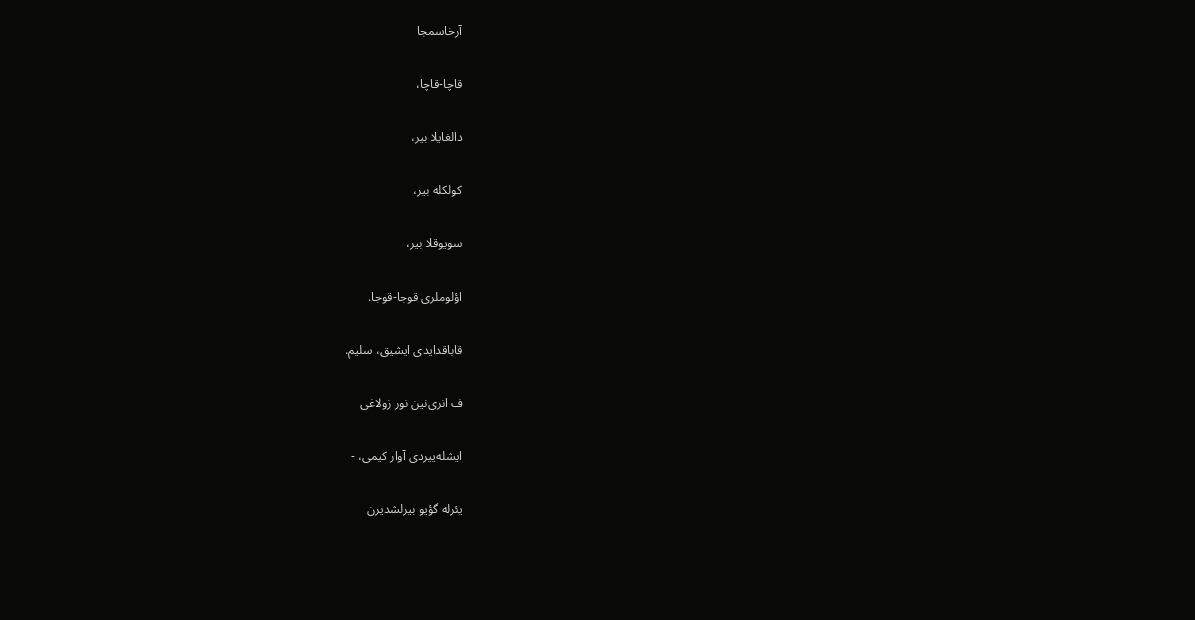آرخاسمجا

قاچا-قاچا،

دالغایلا بیر،

کولکله بیر،

سویوقلا بیر،

اؤلوملری قوجا-قوجا.

قاباقدایدی ایشیق، سلیم.

ف انری‌نین نور زولاغی

ایشله‌ییردی آوار کیمی، -

یئرله گؤیو بیرلشدیرن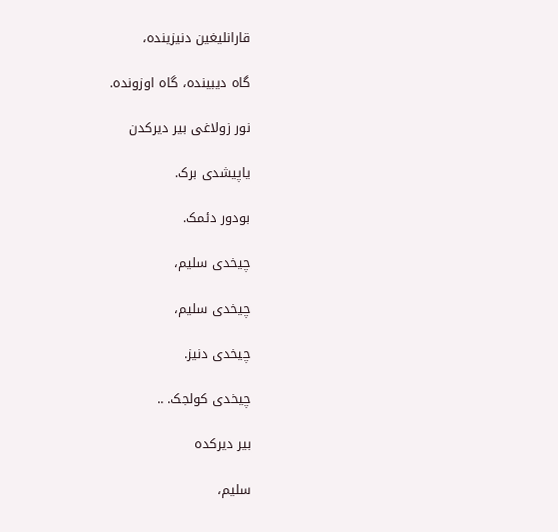قارانلیغین دنیزینده،

گاه دیبینده، گاه اوزونده.

نور زولاغی بیر دیرکدن

یاپیشدی برک.

بودور دئمک.

چیخدی سلیم،

چیخدی سلیم،

چیخدی دنیز.

چیخدی کولجک. ..

بیر دیرکده

سلیم،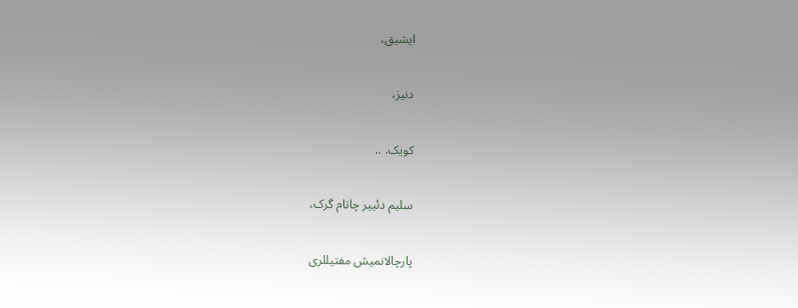ایشیق،

دنیز،

کویک. ..

سلیم دئییر چاتام گرک،

پارچالانمیش مفتیللری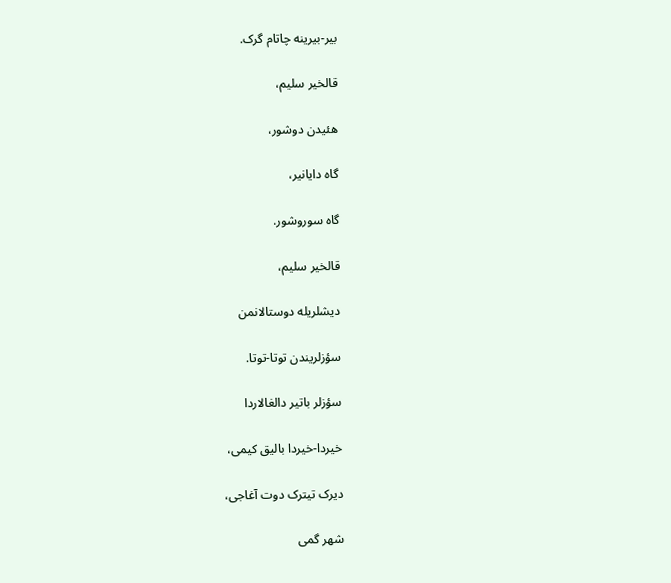بیر-بیرینه چاتام گرک.

قالخیر سلیم،

هئیدن دوشور،

گاه دایانیر،

گاه سوروشور.

قالخیر سلیم،

دیشلریله دوستالانمن

سؤزلریندن توتا-توتا.

سؤزلر باتیر دالغالاردا

خیردا-خیردا بالیق کیمی،

دیرک تیترک دوت آغاجی،

شهر گمی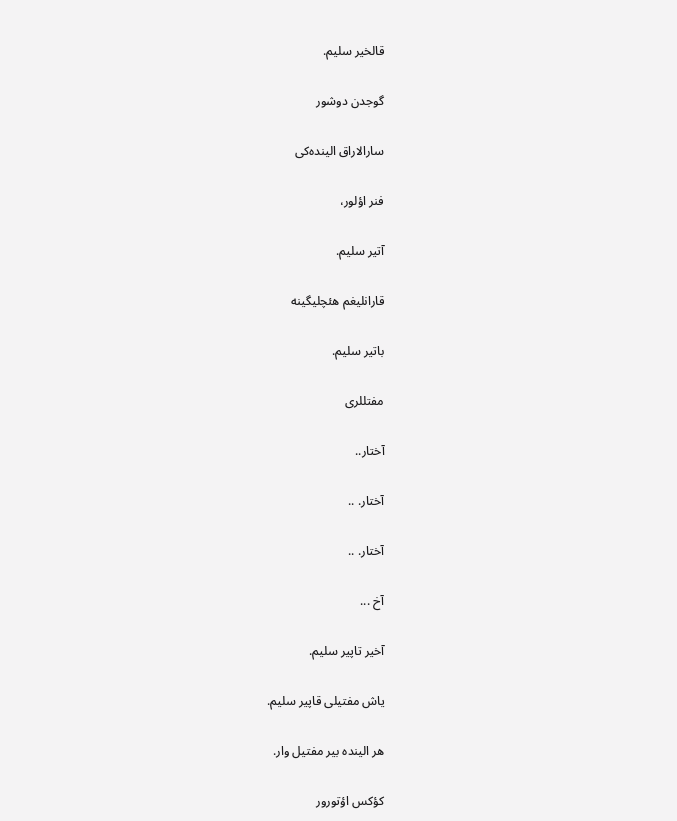قالخیر سلیم.

گوجدن دوشور

سارالاراق الینده‌کی

فنر اؤلور،

آتیر سلیم.

قارانلیغم هئچلیگینه

باتیر سلیم.

مفتللری

آختار..

آختار. ..

آختار. ..

آخ ...

آخیر تاپیر سلیم.

یاش مفتیلی قاپیر سلیم.

هر الینده بیر مفتیل وار.

کؤکس اؤتورور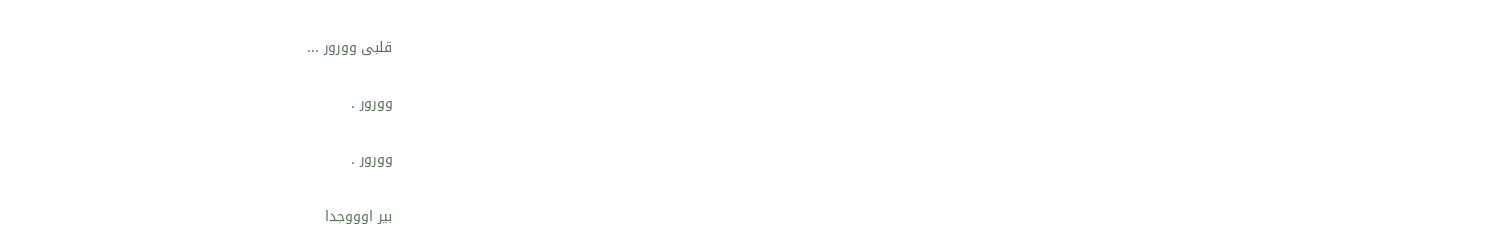قلبی وورور ...

وورور .

وورور .

بیر اوووجدا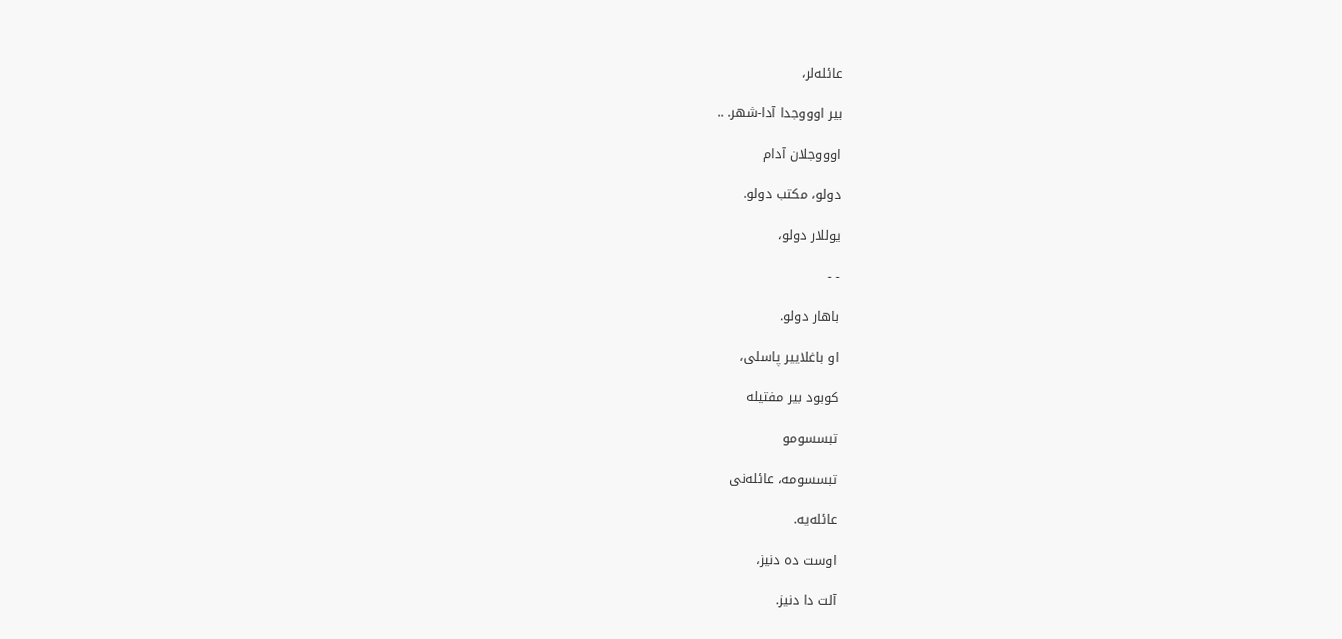عائله‌‌لر،

بیر اوووجدا آدا-شهر. ..

اوووجلان آدام

دولو، مکتب دولو.

یوللار دولو،

- -

باهار دولو.

او باغلاییر پاسلی،

کوبود بیر مفتیله

تبسسومو

تبسسومه، عائله‌‌نی

عائله‌‌یه.

اوست ده دنیز،

آلت دا دنیز.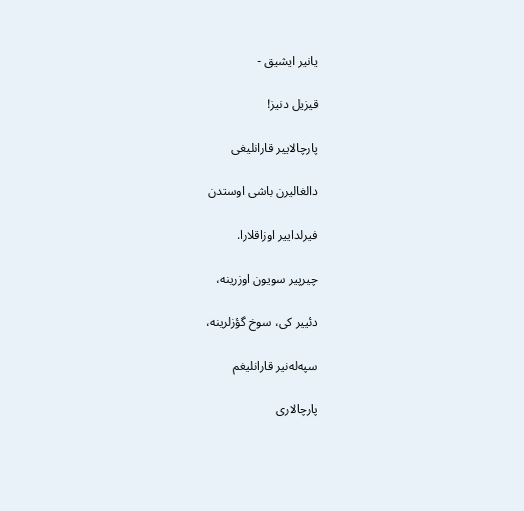یانیر ایشیق -

قیزیل دنیز!

پارچالاییر قارانلیغی

دالغالیرن باشی اوستدن

فیرلداییر اوزاقلارا.

چیرپیر سویون اوزرینه،

دئییر کی، سوخ گؤزلرینه،

سپه‌له‌نیر قارانلیغم

پارچالاری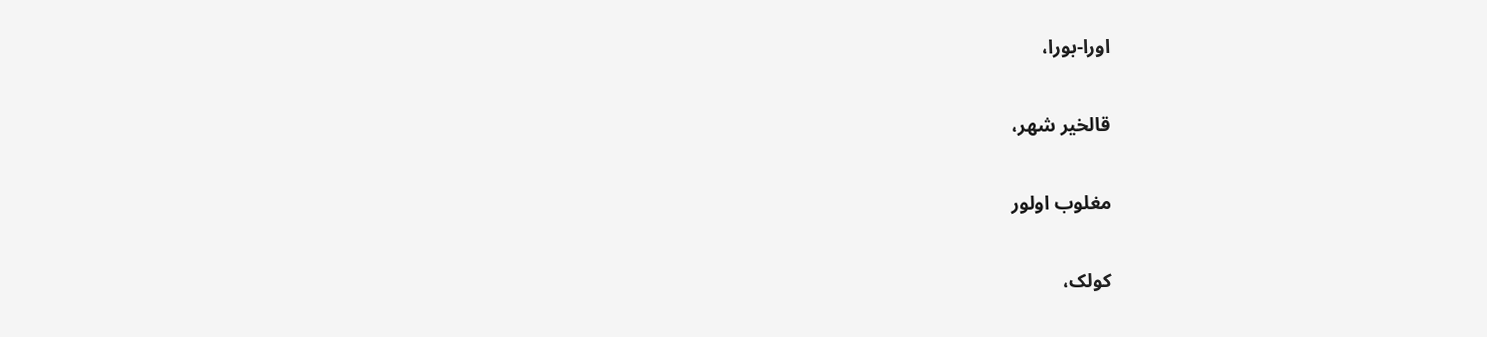اورا-بورا،

قالخیر شهر،

مغلوب اولور

کولک،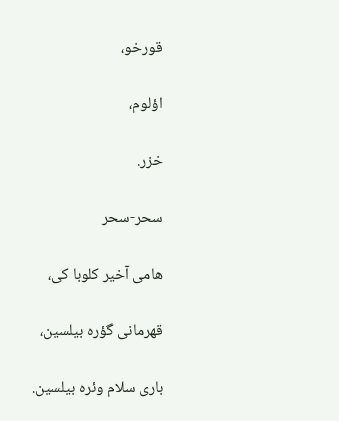قورخو،

اؤلوم،

خزر.

سحر-سحر

هامی آخیر کلوبا کی،

قهرمانی گؤره بیلسین،

باری سلام وئره بیلسین.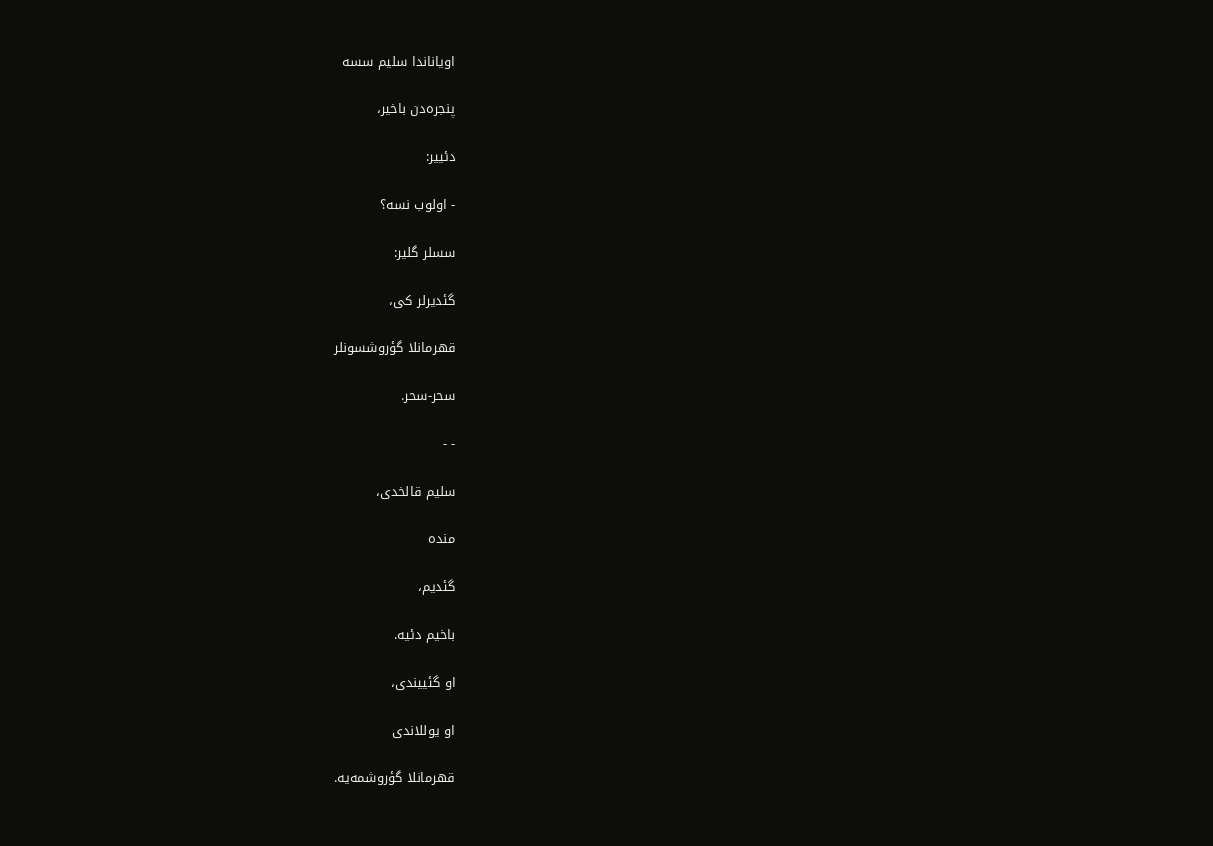اویاناندا سلیم سسه

پنجره‌دن باخیر،

دئییر:

- اولوب نسه؟

سسلر گلیر:

گئدیرلر کی،

قهرمانلا گؤروشسونلر

سحر-سحر.

- -

سلیم قالخدی،

منده

گئدیم،

باخیم دئیه.

او گئییندی،

او یوللاندی

قهرمانلا گؤروشمه‌یه.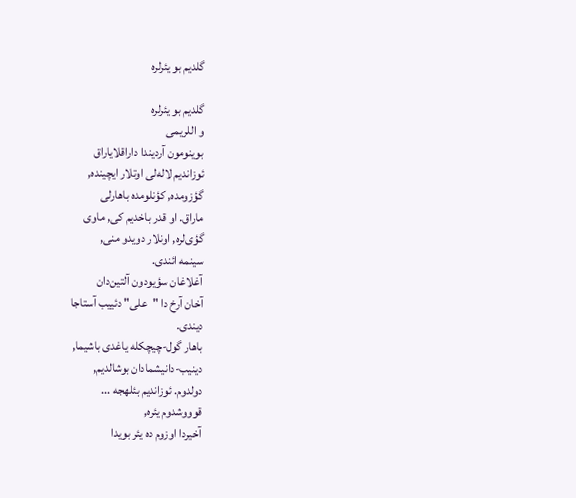گلدیم بو یئر‌لره

گلدیم بو یئر‌لره
و اللریمی
بوینومون آردیندا داراقلایاراق
ئوزاندیم لاله‌لی اوتلار ایچینده,
گؤزومده, کؤنلومده باهار‌لی
ماراق. او قدر باخدیم کی, ماوی
گؤی‌لره, اونلار دویدو منی,
سینمه ائندی.
آغلاغان سؤیودون آلتین‌دان
آخان آرخ دا "علی" دئییب آستاجا
دیندی.
باهار گول-چیچکله یاغدی باشیما,
دینیب-دانیشما‌دان بوشالدیم,
دولدوم. ئوزاندیم بئلهجه ...
قوووشدوم یئره,
آخیردا اوزوم ده یئر بویدا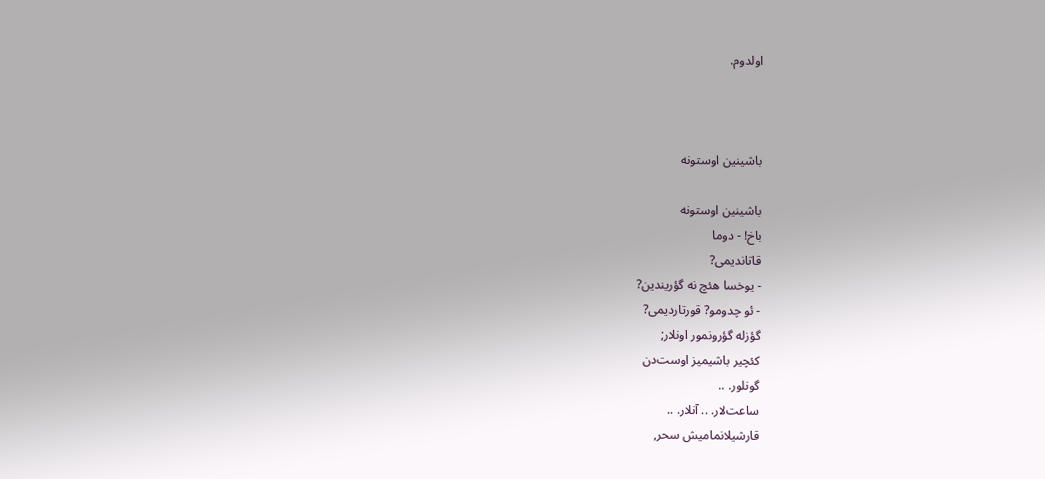اولدوم.



باشینین اوستونه

باشینین اوستونه
باخ! - دوما
قاتاندیمی?
- یوخسا هئچ نه گؤریندین?
- ئو چدومو? قورتاردیمی?
گؤزله گؤرونمور اونلار;
کئچیر باشیمیز اوست‌دن
گونلور. ..
ساعت‌لار. .. آنلار. ..
قارشیلانمامیش سحر,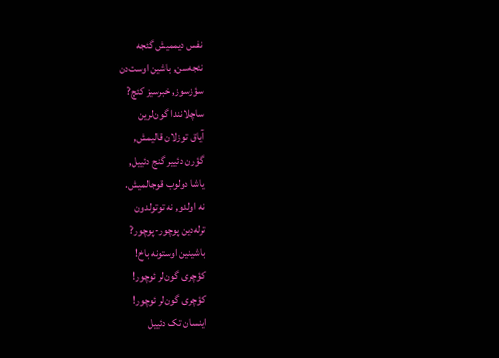نفس دیممیش گئجه
نئجه‌سن, باشین اوست‌دن
سؤزسوز, خبرسیز کئچ?
ساچلانندا گون‌لرین
آیاق توزلان قالیمش,
گؤرن دئییر گنج دئییل,
یاشا دولوب قوجالمیش.
نه اولدو, نه توتولدون
ترله‌دین پوچور-پوچور?
باشینین اوستونه باخ!
کؤچری گون‌لر ئوچور!
کؤچری گون‌لر ئوچور!
اینسان تک دئییل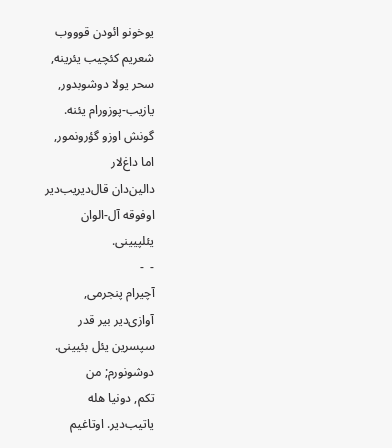یوخونو ائودن قوووب
شعریم کئچیب یئرینه,
سحر یولا دوشوبدور,
یازیب-پوزورام یئنه.
گونش اوزو گؤرونمور,
اما داغ‌لار
دالین‌دان قال‌دیریب‌دیر
اوفوقه آل-الوان
یئلپیینی.
-  -
آچیرام پنجرمی,
آوازی‌دیر بیر قدر
سپسرین یئل بئیینی.
دوشونورم; من
تکم, دونیا هله
یاتیب‌دیر. اوتاغیم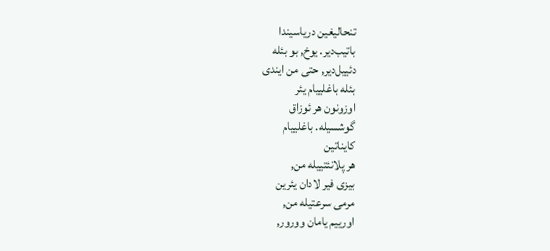تنحالیغین دریا‌سیندا
باتیب‌دیر. یوخ, بو بئله
دئییل‌دیر, حتی من ایندی
بئله باغلییام یئر
اوزونون هر ئوزاق
گوشسیله. باغلییام
کایناتین
هر پلانئتییله من,
بیزی فیر لادان یئرین
مرمی سرعتیله من,
اورییم یامان وورور,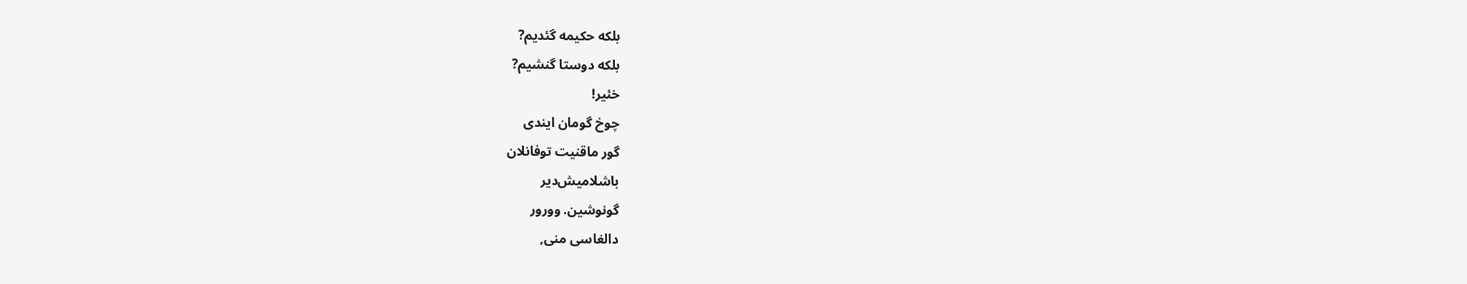بلکه حکیمه گئدیم?
بلکه دوستا گنشیم?
خئیر!
چوخ گومان ایندی
گور ماقنیت توفانلان
باشلامیش‌دیر
گونوشین. وورور
دالغاسی منی,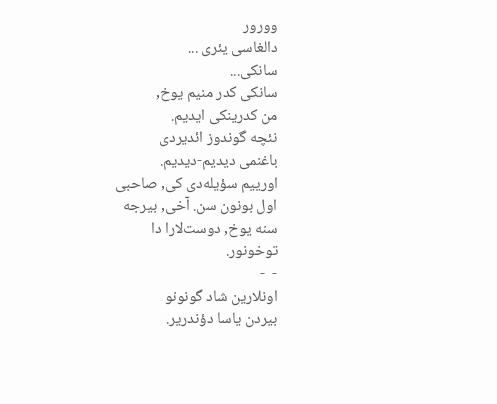وورور
دالغاسی یئری ...
سانکی...
سانکی کدر منیم یوخ,
من کدرینکی ایدیم.
نئچه گوندوز ائدیردی
باغنمی دیدیم-دیدیم.
اورییم سؤیله‌دی کی, صاحبی
اول بونون سن. آخی, بیرجه
سنه یوخ, دوست‌لارا دا
توخونور.
-  -
اونلارین شاد گونونو
بیر‌دن یاسا دؤندریر.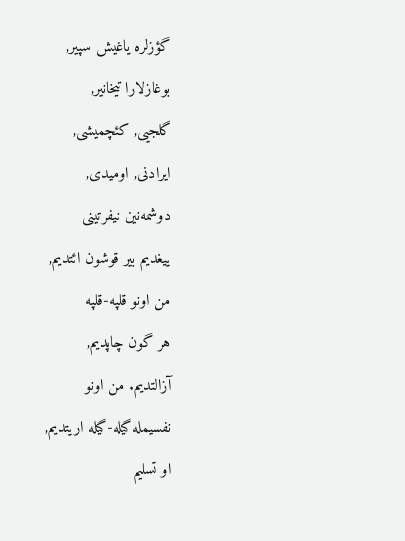گؤز‌لره یاغیش سپیر,
بوغاز‌لارا تیخانیر,
گلجیی, کئچمیشی,
ایرادنی, اومیدی,
دوشمه‌نین نیفرتینی
ییغدیم بیر قوشون ائتدیم,
من اونو قلپه-قلپه
هر گون چاپدیم,
آزالتدیم. من اونو
نفسیمله گیله-گیله اریتدیم,
او تسلیم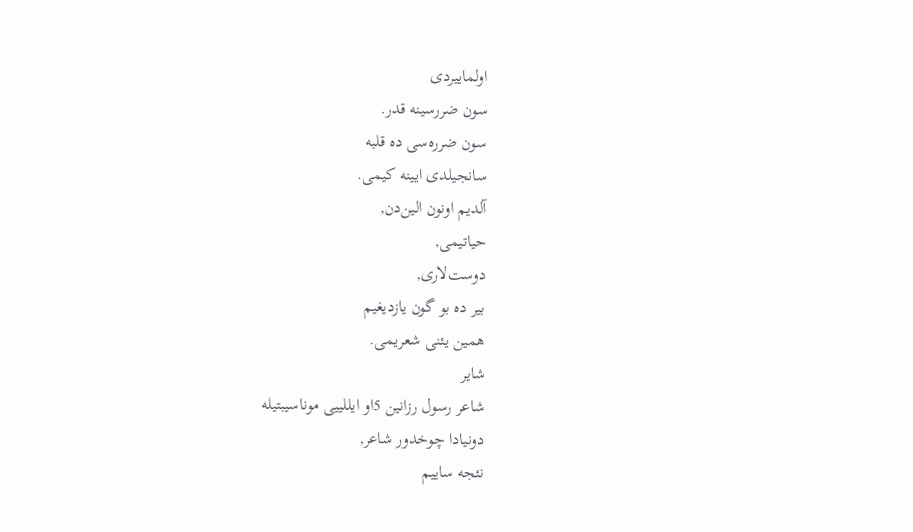اولماییردی
سون ضررسینه قدر.
سون ضرره‌سی ده قلبه
سانجیلدی ایینه کیمی.
آلدیم اونون الین‌دن,
حیاتیمی,
دوست‌لاری,
بیر ده بو گون یازدیغیم
همین یئنی شعریمی.
شایر
شاعر رسول رزانین 5او ایللییی موناسیبتیله
دونیادا چوخدور شاعر,
نئجه ساییم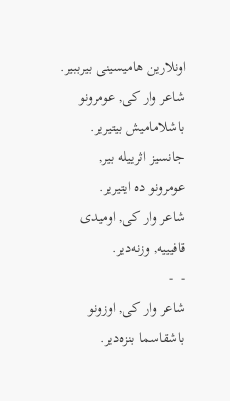اونلارین هامیسینی بیرببیر.
شاعر وار کی, عومرونو
باشلامامیش بیتیریر.
جانسیز اثرییله بیر,
عومرونو ده ایتیریر.
شاعر وار کی, اومیدی
قافیییه, وزنه‌دیر.
-  -
شاعر وار کی, اوزونو
باشقاسما بنزه‌دیر.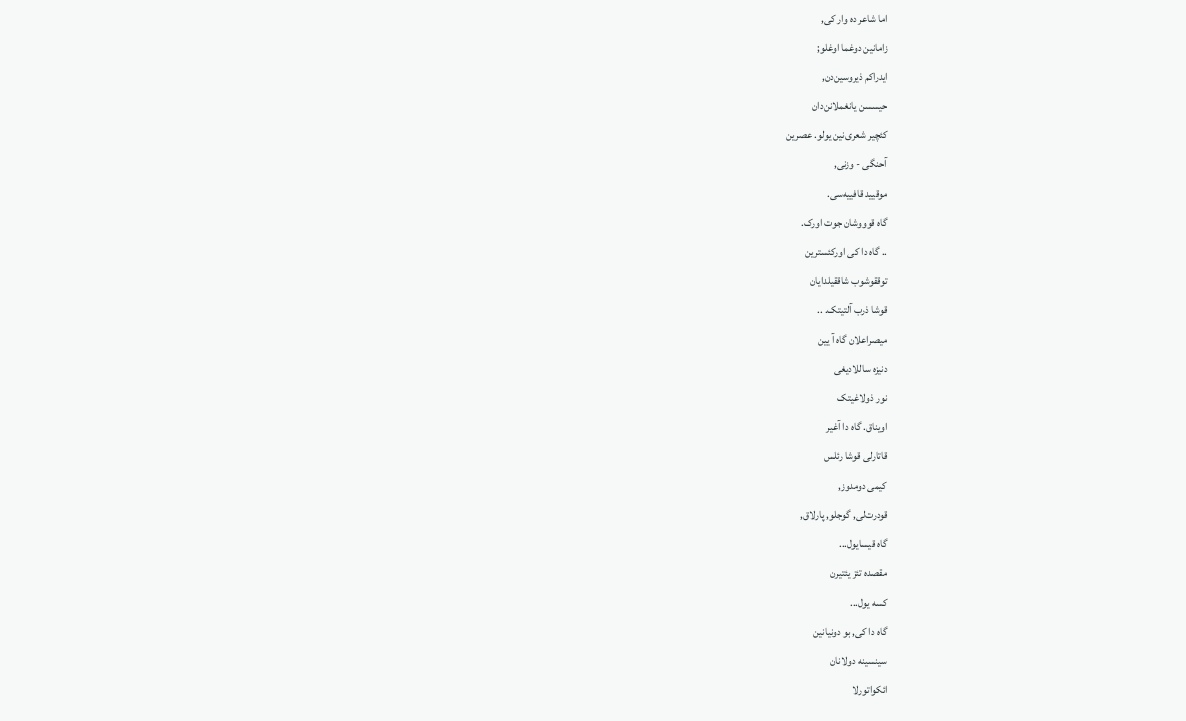اما شاعر ده وار کی,
زامانین دوغما اوغلو;
ایدراکم ذیروسین‌دن,
حیسسن یانغملانن‌دان
کئچیر شعری‌نین یولو. عصرین
آحنگی - وزنی,
موقیید قافییه‌سی.
گاه قوووشان جوت اورک.
.. گاه دا کی اورکئسترین
توققوشوب شاققیلدایان
قوشا ذرب آلتیتک. ..
میصراعلان گاه آ یین
دنیزه ساللادیغی
نور ذولاغیتک
اویناق. گاه دا آغیر
قاتار‌لی قوشا رئلس
کیمی دومدوز,
قودرت‌لی, گوجلو, پارلاق,
گاه قیسایول...
مقصده تئز یئتیرن
کسه یول...
گاه دا کی, بو دونیانین
سینسینه دولانان
ائکواتورلا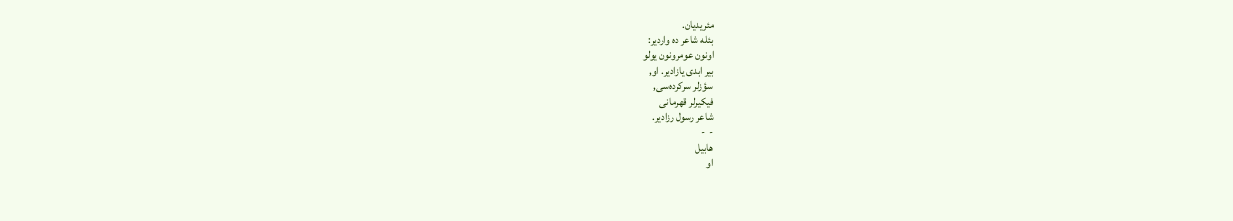مئریدیان.
بئله شاعر ده وار‌دیر:
اونون عومرونون یولو
بیر ابدی یازا‌دیر. او,
سؤز‌لر سرکرده‌سی,
فیکیر‌لر قهرمانی
شاعر رسول رزا‌دیر.
-  -
هابیل
او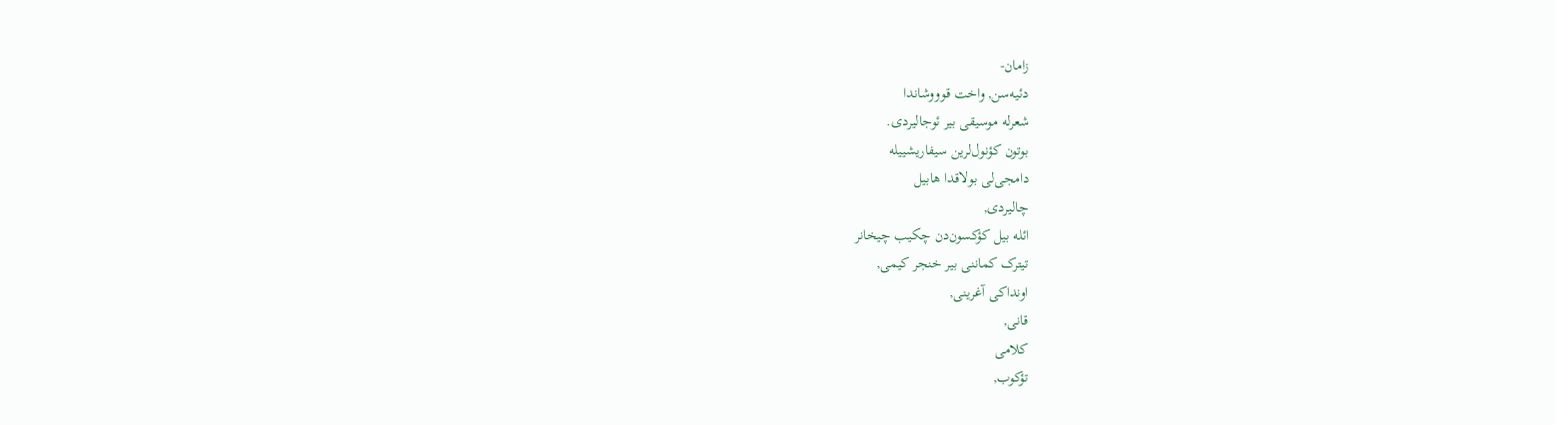زامان-
دئیه‌سن, واخت قوووشاندا
شعرله موسیقی بیر ئوجالیردی.
بوتون کؤنول‌لرین سیفاریشییله
دامجی‌لی بولاقدا هابیل
چالیردی,
ائله بیل کؤکسون‌دن چکیب چیخانر
تیترک کماننی بیر خنجر کیمی,
اونداکی آغرینی,
قانی,
کلامی
تؤکوب,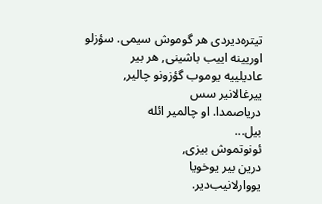تیتره‌دیردی هر گوموش سیمی. سؤزلو
اوریینه اییب باشینی, هر بیر
عادیلییه یوموب گؤزونو چالیر,
ییرغالانیر سس
دریاصمدا. او چالمیر ائله
بیل...
ئونوتموش بیزی,
درین بیر یوخویا
یووارلانیب‌دیر.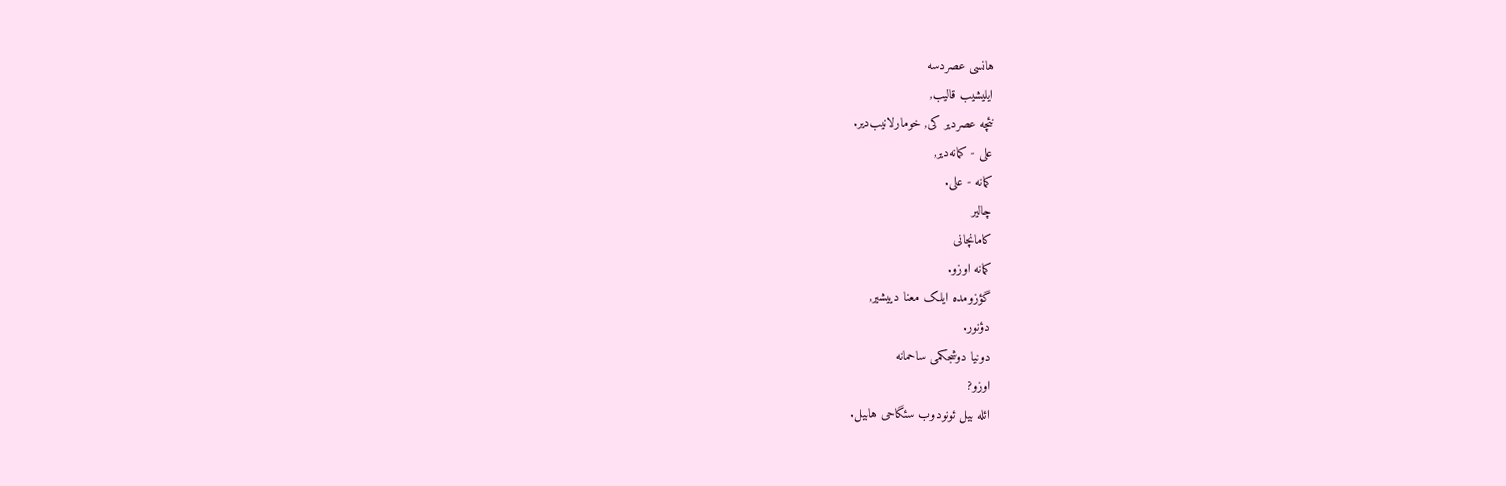هانسی عصردسه
ایلیشیب قالیب,
نئچه عصر‌دیر کی, خومارلانیب‌دیر.
علی - کمانه‌دیر,
کمانه - علی.
چالیر
کامانچانی
کمانه اوزو.
گؤزومده ایلک معنا دییشیر,
دؤنور.
دونیا دوشجکمی ساحمانه
اوزو?
ائله بیل ئونودوب سئگاحی هابیل.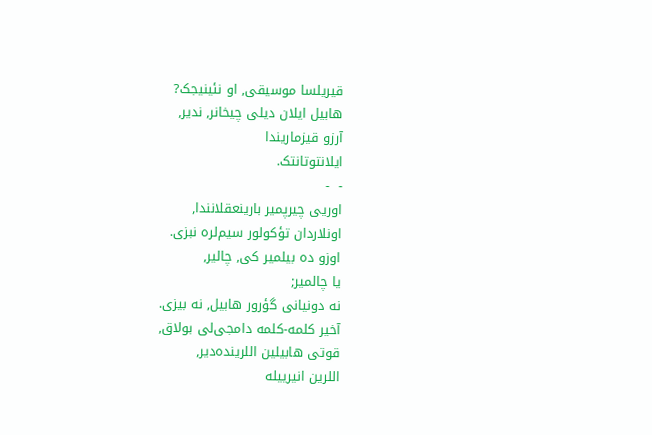قیریلسا موسیقی, او نئینیجک?
هابیل ایلان دیلی چیخانر, ندیر,
آرزو قیزماریندا
ایلانتوتانتک.
-  -
اوریی چیرپمیر بارینعقلانندا,
اونلار‌دان تؤکولور سیم‌لره نبزی.
اوزو ده بیلمیر کی, چالیر,
یا چالمیر;
نه دونیانی گؤرور هابیل, نه بیزی.
آخیر کلمه-کلمه دامجی‌لی بولاق,
قوتی هابیلین اللرینده‌دیر,
اللرین انیرییله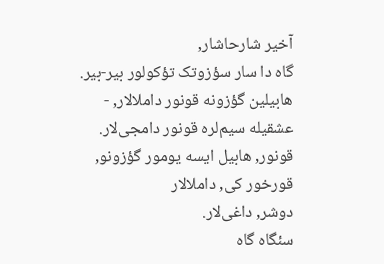آخیر شارحاشار,
گاه دا سار سؤزوتک تؤکولور بیر-بیر.
هابیلین گؤزونه قونور داملا‌لار, -
عشقیله سیم‌لره قونور دامجی‌لار.
قونور, هابیل ایسه یومور گؤزونو,
قورخور کی, داملا‌لار
دوشر, داغی‌لار.
سئگاه گاه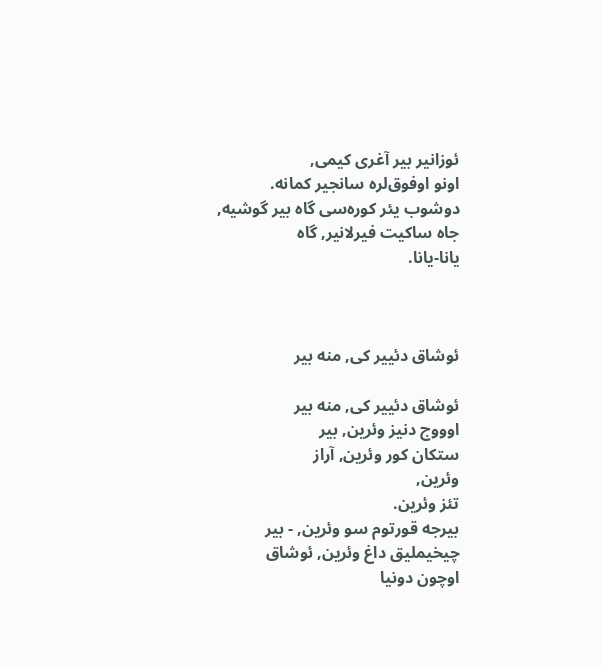ئوزانیر بیر آغری کیمی,
اونو اوفوق‌لره سانجیر کمانه.
دوشوب یئر کوره‌سی گاه بیر گوشیه,
جاه ساکیت فیرلانیر, گاه
یانا-یانا.



ئوشاق دئییر کی, منه بیر

ئوشاق دئییر کی, منه بیر
اوووج دنیز وئرین, بیر
ستکان کور وئرین, آراز
وئرین,
تئز وئرین.
بیرجه قورتوم سو وئرین, - بیر
چیخیملیق داغ وئرین, ئوشاق
اوچون دونیا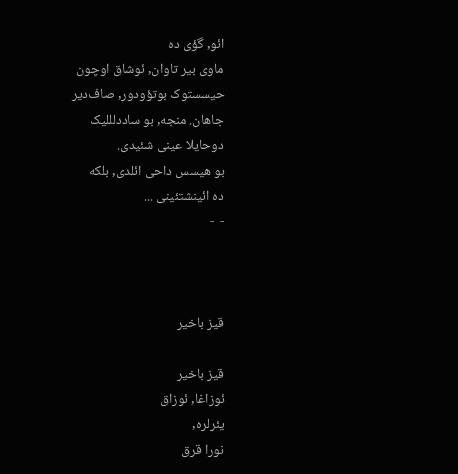ائو, گؤی ده
ماوی بیر تاوان, ئوشاق اوچون
حیسستوک بوتؤودور, صاف‌دیر
جاهان. منجه, بو ساددلللیک
دوحایلا عینی شئیدی.
بو هیسس داحی ائلدی, بلکه
ده ائینشتئینی ...
-  -



قیز باخیر

قیز باخیر
ئوزاغا, ئوزاق
یئر‌لره,
نورا قرق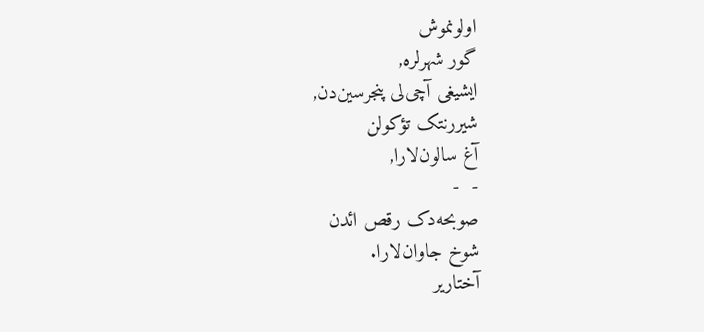اولونموش
گور شهر‌لره,
ایشیغی آچی‌لی پنجرسین‌دن,
شیررنتک تؤکولن
آغ سالون‌لارا,
-  -
صوبحه‌دک رقص ائدن
شوخ جاوان‌لارا.
آختاریر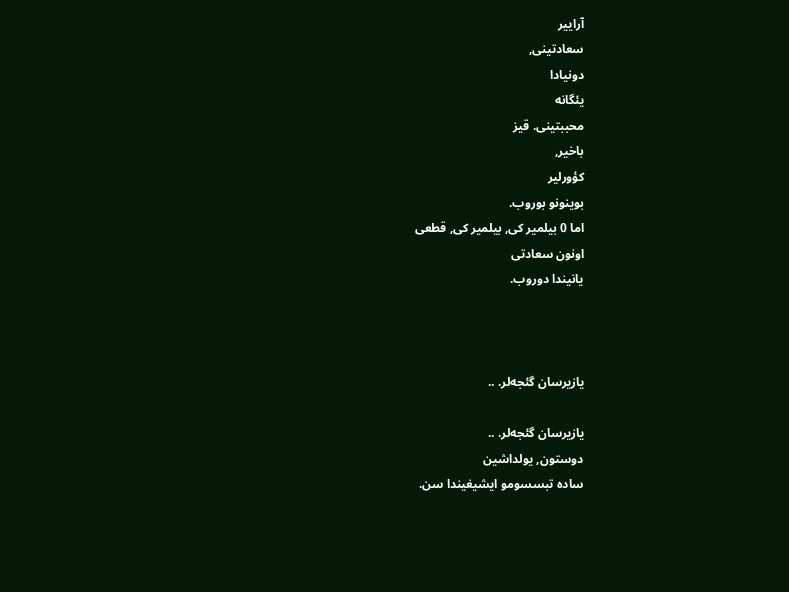آراییر
سعادتینی,
دونیادا
یئگانه
محببتینی. قیز
باخیر,
کؤورلیر
بوینونو بوروب.
اما 0 بیلمیر کی, بیلمیر کی, قطعی
اونون سعادتی
یانیندا دوروب.



یازیرسان گئجه‌لر. ..

یازیرسان گئجه‌لر. ..
دوستون, یولداشین
ساده تبسسومو ایشیغیندا سن.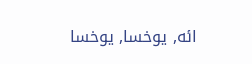ائه, یوخسا, یوخسا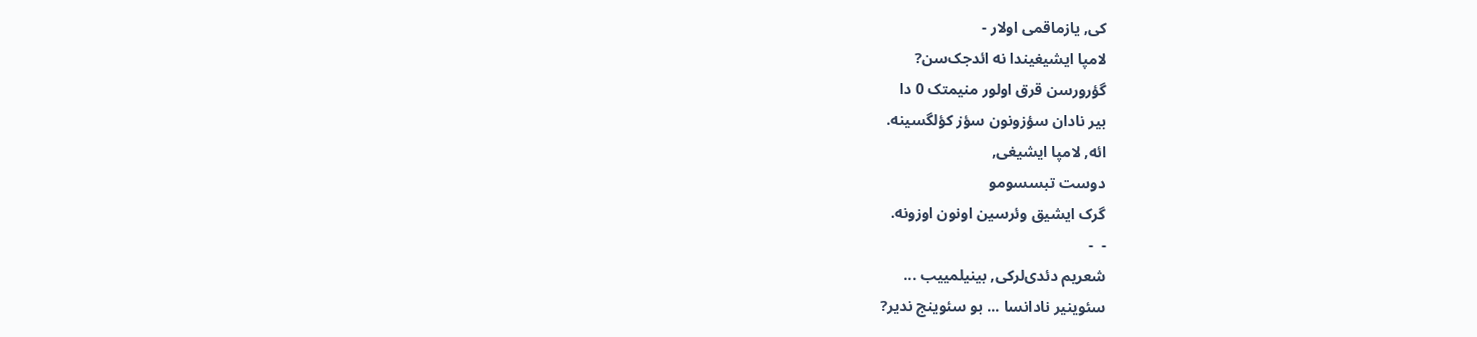کی, یازماقمی اولار -
لامپا ایشیغیندا نه ائدجک‌سن?
گؤرور‌سن قرق اولور منیمتک 0 دا
بیر نادان سؤزونون سؤز کؤلگسینه.
ائه, لامپا ایشیغی,
دوست تبسسومو
گرک ایشیق وئرسین اونون اوزونه.
-  -
شعریم دئدی‌لرکی, بینیلمییب ...
سئوینیر نادانسا ... بو سئوینج ندیر?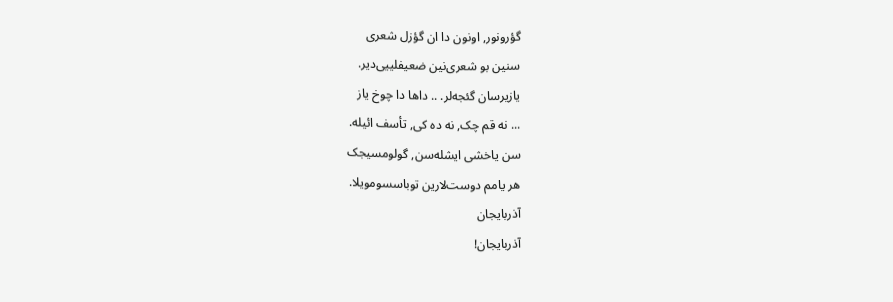گؤرونور, اونون دا ان گؤزل شعری
سنین بو شعری‌نین ضعیفلییی‌دیر.
یازیرسان گئجه‌لر. .. داها دا چوخ یاز
... نه قم چک, نه ده کی, تأسف ائیله.
سن یاخشی ایشله‌سن, گولومسیجک
هر یامم دوست‌لارین توباسسومویلا.
آذربایجان
آذربایجان!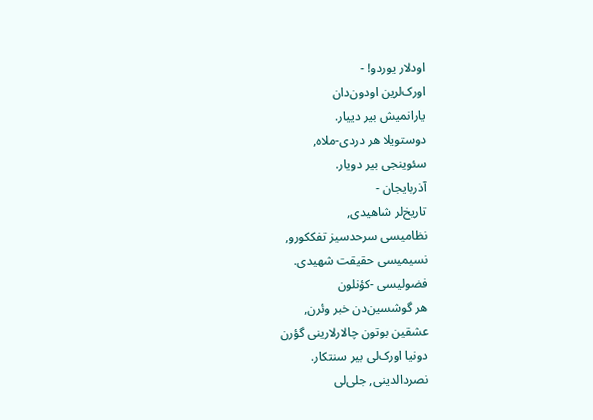اودلار یوردو! -
اورک‌لرین اودون‌دان
یارانمیش بیر دییار.
دوستویلا هر دردی-ملاه,
سئوینجی بیر دویار.
آذربایجان -
تاریخ‌لر شاهیدی,
نظامیسی سرحدسیز تفککورو,
نسیمیسی حقیقت شهیدی.
فضولیسی -کؤنلون
هر گوشسین‌دن خبر وئرن,
عشقین بوتون چالار‌لارینی گؤرن
دونیا اورک‌لی بیر سنتکار.
نصر‌دالدینی, جلی‌لی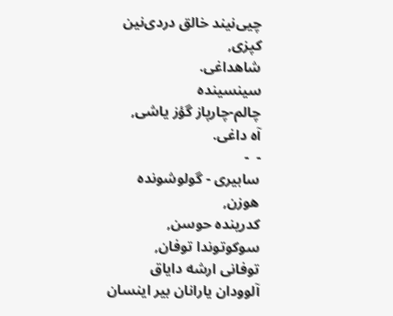چیی‌نیند خالق دردی‌نین
کپزی,
شاهداغی.
سینسینده
چالم-چارپاز گؤز یاشی,
آه داغی.
-  -
سابیری - گولوشونده هوزن,
کدرینده حوسن,
سوکوتوندا توفان,
توفانی ارشه دایاق
آلوو‌دان یارانان بیر اینسان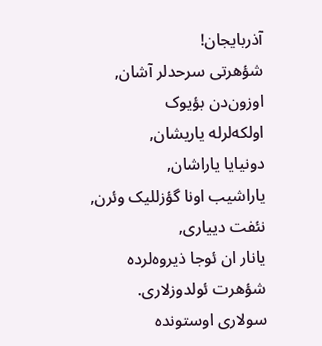آذربایجان!
شؤهرتی سرحد‌لر آشان,
اوزون‌دن بؤیوک
اولکه‌لرله یاریشان,
دونیایا یاراشان,
یاراشیب اونا گؤزللیک وئرن,
نئفت دییاری,
یانار ان ئوجا ذیروه‌لرده
شؤهرت ئولدوز‌لاری.
سولاری اوستونده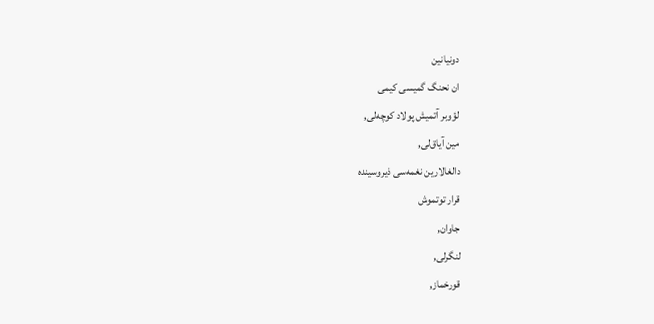دونیانین
ان نحنگ گمیسی کیمی
لؤوبر آتمیش پولاد کوچه‌لی,
مین آیاق‌لی,
دالغا‌لارین نغمه‌سی ذیروسینده
قرار توتموش
جاوان,
لنگر‌لی,
قورخماز,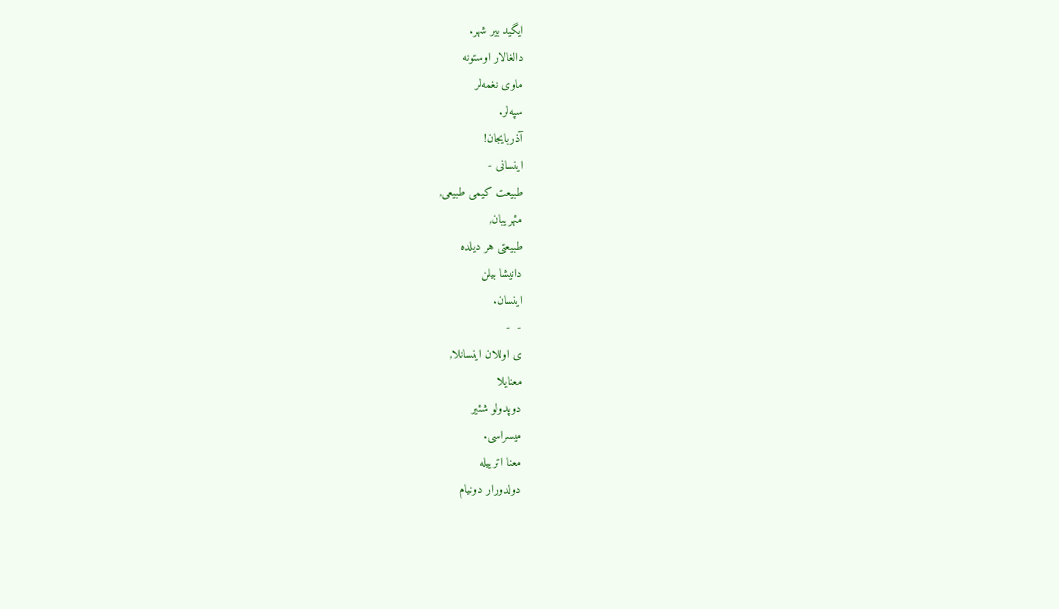ایگید بیر شهر.
دالغا‌لار اوستونه
ماوی نغمه‌لر
سپه‌لر.
آذربایجان!
اینسانی -
طبیعت کیمی طبیعی,
مئهریبان,
طبیعتی هر دیلده
دانیشا بیلن
اینسان.
-  -
ی اوللان اینسانلا,
معنایلا
دوپدولو شئیر
میسراسی.
معنا اترییله
دولدورار دونیام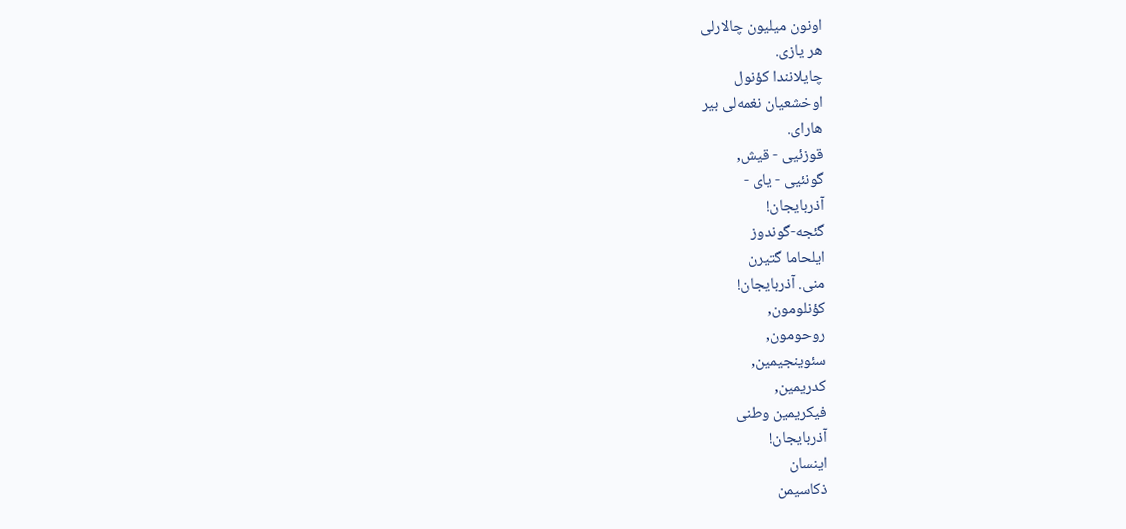اونون میلیون چالار‌لی
هر یازی.
چایلانندا کؤنول
اوخشعیان نغمه‌لی بیر
هارای.
قوزئیی - قیش,
گونئیی - یای -
آذربایجان!
گئجه-گوندوز
ایلحاما گتیرن
منی. آذربایجان!
کؤنلومون,
روحومون,
سئوینجیمین,
کدریمین,
فیکریمین وطنی
آذربایجان!
اینسان
ذکاسیمن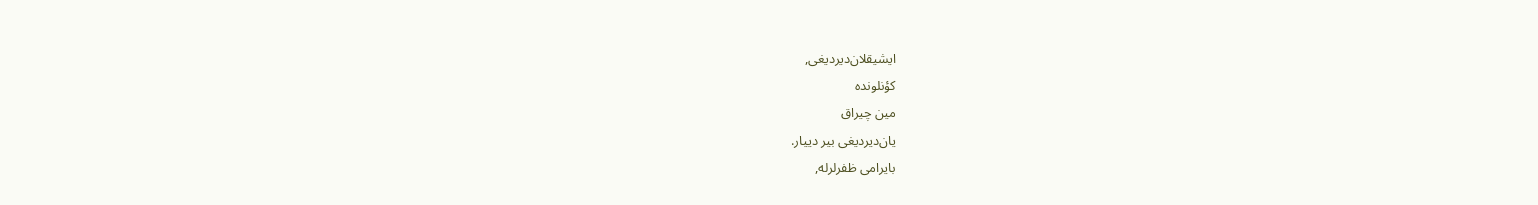ایشیقلان‌دیردیغی,
کؤنلونده
مین چیراق
یان‌دیردیغی بیر دییار.
بایرامی ظفر‌لرله,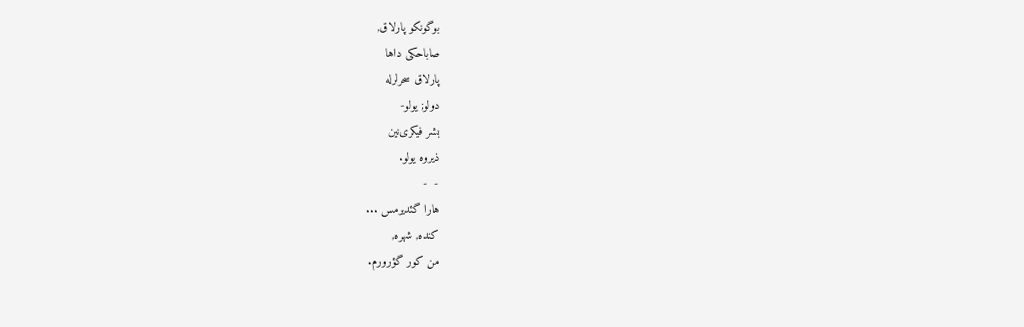بوگونکو پارلاق,
صاباحکی داها
پارلاق سحر‌لرله
دولو; یولو-
بشر فیکری‌نین
ذیروه یولو.
-  -
هارا گئدیرمس ...
کنده, شهره,
من کور گؤرورم.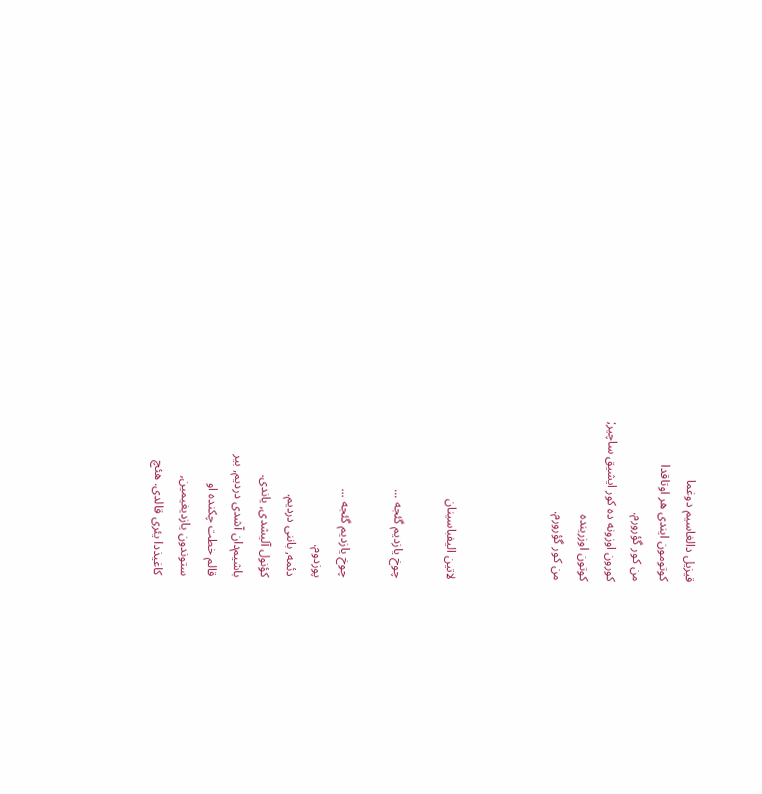قیزیل دالغاسیم دوغما
کوتومون ایندی هر اوتاقدا
من کور گؤرورم.
کورون اوزونه ده کور ایشیق ساچیر;
کوتون اوزرینده
من کور گؤرورم.



لاتین الیفباسینان

چوخ یازدیم گئجه ...

چوخ یازدیم گئجه ...
پوزدوم.
دئمه, باننی دردیم.
کؤنول آلیشدی, یاندی.
باشیم‌دان آشدی دردیم, بیر
قالم خطت چکنده او
ستوندون یازدیغیمین,
کاغیذدا یئری قالدی. هئچ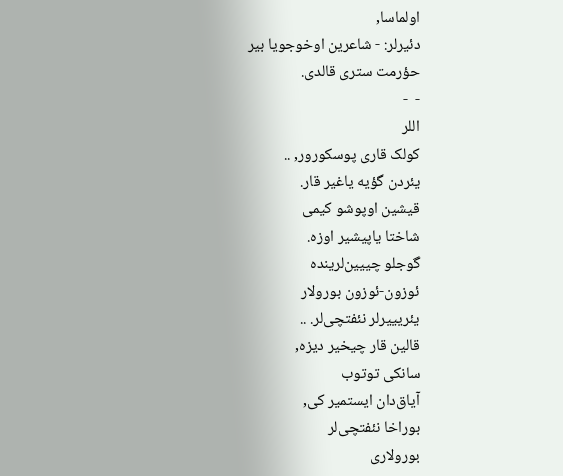اولماسا,
دئیر‌لر: - شاعرین اوخوجویا بیر
حؤرمت ستری قالدی.
-  -
اللر
کولک قاری پوسکورور, ..
یئر‌دن گؤیه یاغیر قار.
قیشین اوپوشو کیمی
شاختا یاپیشیر اوزه.
گوجلو چییین‌لرینده
ئوزون-ئوزون بورو‌لار
یئریییر‌لر نئفتچی‌لر. ..
قالین قار چیخیر دیزه,
سانکی توتوب
آیاق‌دان ایستمیر کی,
بوراخا نئفتچی‌لر
بورو‌لاری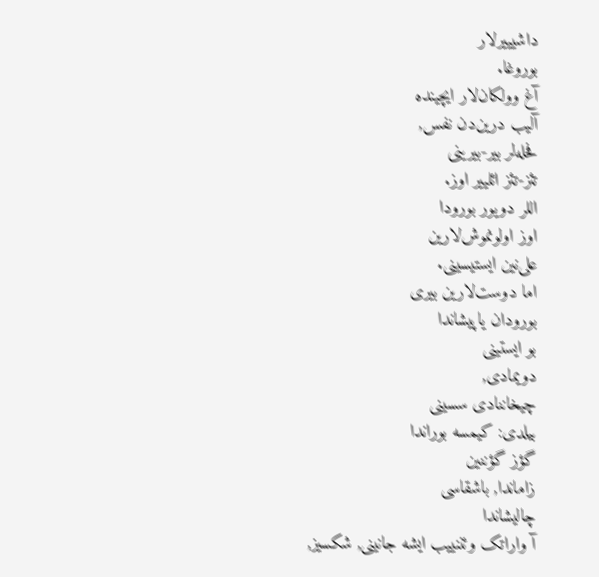داشیییر‌لار
بوروغا.
آغ وولکان‌لار ایچینده
آلیب درین‌دن نفس,
فحله‌لر بیر-بیرینی
تئز-تئز ائلییر اوز.
اللر دویور بورودا
اوز اولونموش‌لارین
علی‌نین ایستیسینی.
اما دوست‌لارین بیری
بورو‌دان یاپیشاندا
بو ایستینی
دویمادی,
چیخاننادی سسینی
بیلدی: کیمسه بوراندا
گؤز گؤننین
زاماندا, باشقاسی
چالیشاندا
آ واراتک وئننییب ایشه جانینی, شکسیز,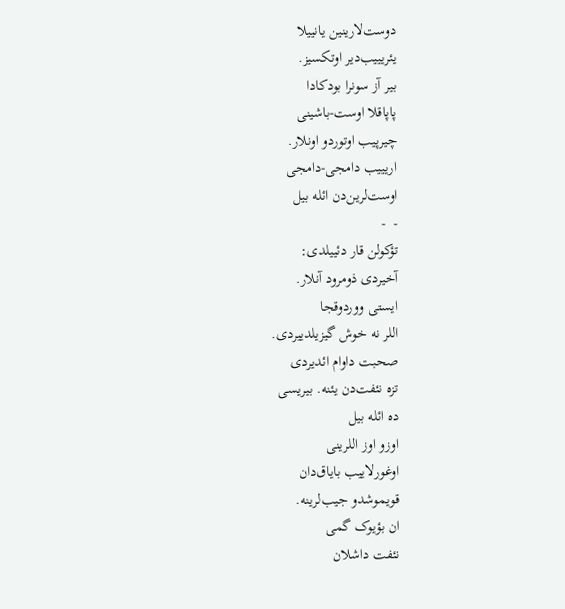دوست‌لارینین یانییلا
یئریییب‌دیر اوتکسیز.
بیر آز سونرا بودکادا
پاپاقلا اوست-باشینی
چیرپیب اوتوردو اونلار.
اریییب دامجی-دامجی
اوست‌لرین‌دن ائله بیل
-  -
تؤکولن قار دئییلدی:
آخیردی ذومرود آنلار.
ایستی ووردوقجا
اللر نه خوش گیزیلدییردی.
صحبت داوام ائدیردی
تزه نئفت‌دن یئنه. بیریسی
ده ائله بیل
اوزو اوز اللرینی
اوغورلاییب بایاق‌دان
قویموشدو جیب‌لرینه.
ان بؤیوک گمی
نئفت داشلان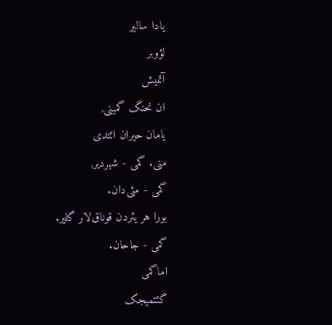یادا سالیر
لؤوبر
آتمیش
ان نحنگ گمینی,
یامان حیران ائتدی
منی. گمی - شهر‌دیر,
گمی - مئی‌دان.
بورا هر یئر‌دن قوناق‌لار گلیر.
گمی - جاحان.
اماگمی
گئتمیجک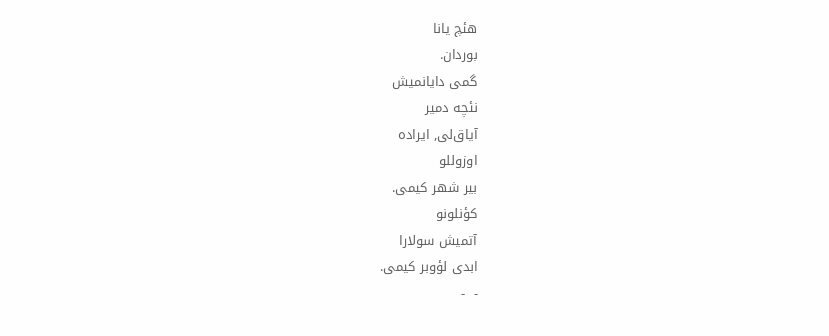هئچ یانا
بور‌دان.
گمی دایانمیش
نئچه دمیر
آیاق‌لی, ایراده
اوزوللو
بیر شهر کیمی.
کؤنلونو
آتمیش سولارا
ابدی لؤوبر کیمی.
-  -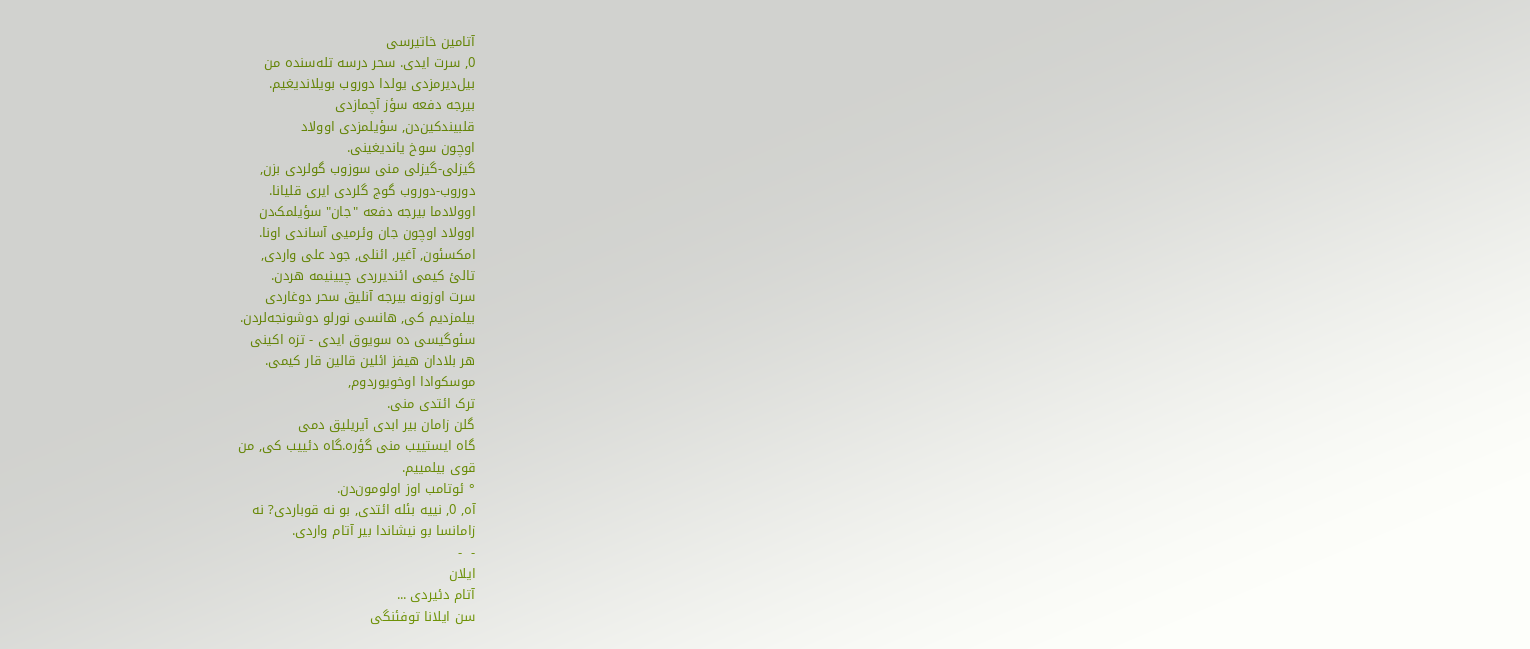آتامین خاتیرسی
0, سرت ایدی. سحر درسه تله‌سنده من
بیل‌دیرمزدی یولدا دوروب بویلاندیغیم.
بیرجه دفعه سؤز آچمازدی
قلبیندکین‌دن, سؤیلمزدی اوولاد
اوچون سوخ یاندیغینی.
گیز‌لی-گیز‌لی منی سوزوب گولردی بزن,
دوروب-دوروب گوج گلردی ایری قلیانا.
اوولادما بیرجه دفعه "جان" سؤیلمک‌دن
اوولاد اوچون جان وئرمیی آساندی اونا.
امکسئون, آغیر, ائنلی, جود علی واردی,
تالئ کیمی ائندیرردی چیینیمه هر‌دن.
سرت اوزونه بیرجه آنلیق سحر دوغاردی
بیلمزدیم کی, هانسی نورلو دوشونجه‌لر‌دن.
سئوگیسی ده سویوق ایدی - تزه اکینی
هر بلا‌دان هیفز ائلین قالین قار کیمی.
موسکوادا اوخویوردوم,
ترک ائتدی منی.
گلن زامان بیر ابدی آیریلیق دمی
گاه ایستییب منی گؤره.گاه دئییب کی, من
قوی بیلمییم.
° ئوتامب اوز اولومون‌دن.
آه, 0, نییه بئله ائتدی, بو نه قوباردی? نه
زامانسا بو نیشاندا بیر آتام واردی.
-  -
ایلان
آتام دئیردی ...
سن ایلانا توفئنگی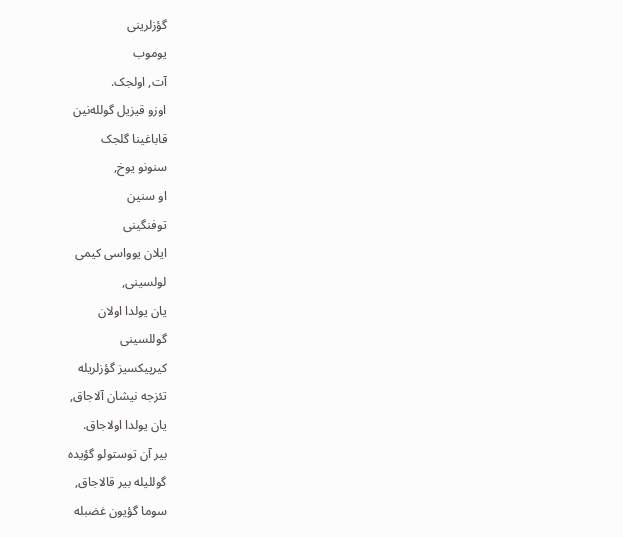گؤز‌لرینی
یوموب
آت, اولجک.
اوزو قیزیل گولله‌نین
قاباغینا گلجک
سنونو یوخ,
او سنین
توفنگینی
ایلان یوواسی کیمی
لولسینی,
یان یولدا اولان
گوللسینی
کیرپیکسیز گؤز‌لریله
تئزجه نیشان آلاجاق,
یان یولدا اولاجاق.
بیر آن توستولو گؤیده
گوللیله بیر قالاجاق,
سوما گؤیون غضبله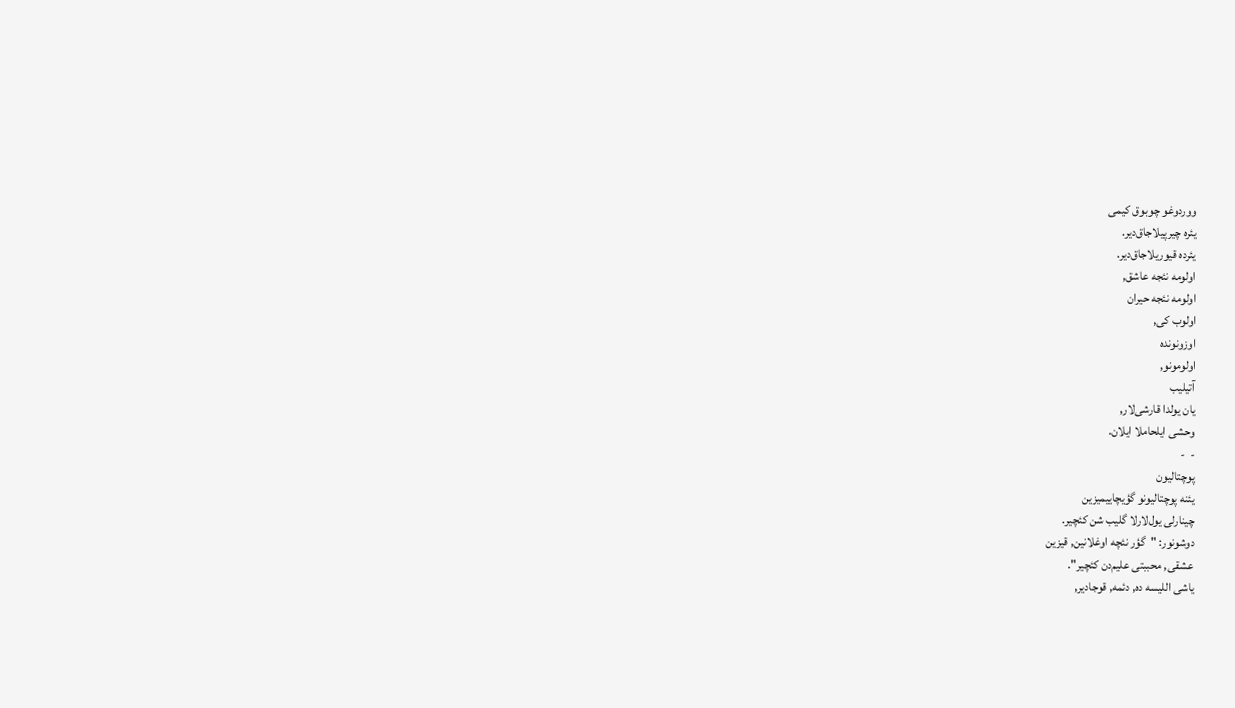ووردوغو چوبوق کیمی
یئره چیرپیلاجاق‌دیر.
یئرده قیوریلاجاق‌دیر.
اولومه نئجه عاشق,
اولومه نئجه حیران
اولوب کی,
اوزونونده
اولومونو,
آتیلیب
یان یولدا قارشی‌لار,
وحشی ایلحاملا ایلان.
-  -
پوچتالیون
یئنه پوچتالیونو گؤیچاییمیزین
چینار‌لی یول‌لارلا گلیب شن کئچیر.
دوشونور: "گؤر نئچه اوغلانین, قیزین
عشقی, محببتی علیم‌دن کئچیر".
یاشی اللیسه ده, دئمه, قوجا‌دیر,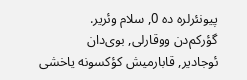پیونئر‌لره ده 0, سلام وئریر.
گؤرکم‌دن ووقار‌لی, بوی‌دان
ئوجا‌دیر, قابارمیش کؤکسونه یاخشی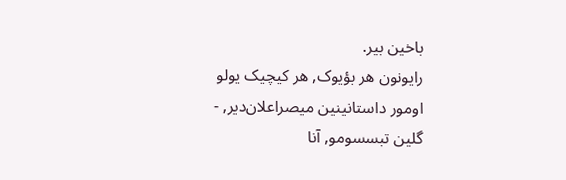باخین بیر.
رایونون هر بؤیوک, هر کیچیک یولو
اومور داستانینین میصراعلان‌دیر, -
گلین تبسسومو, آنا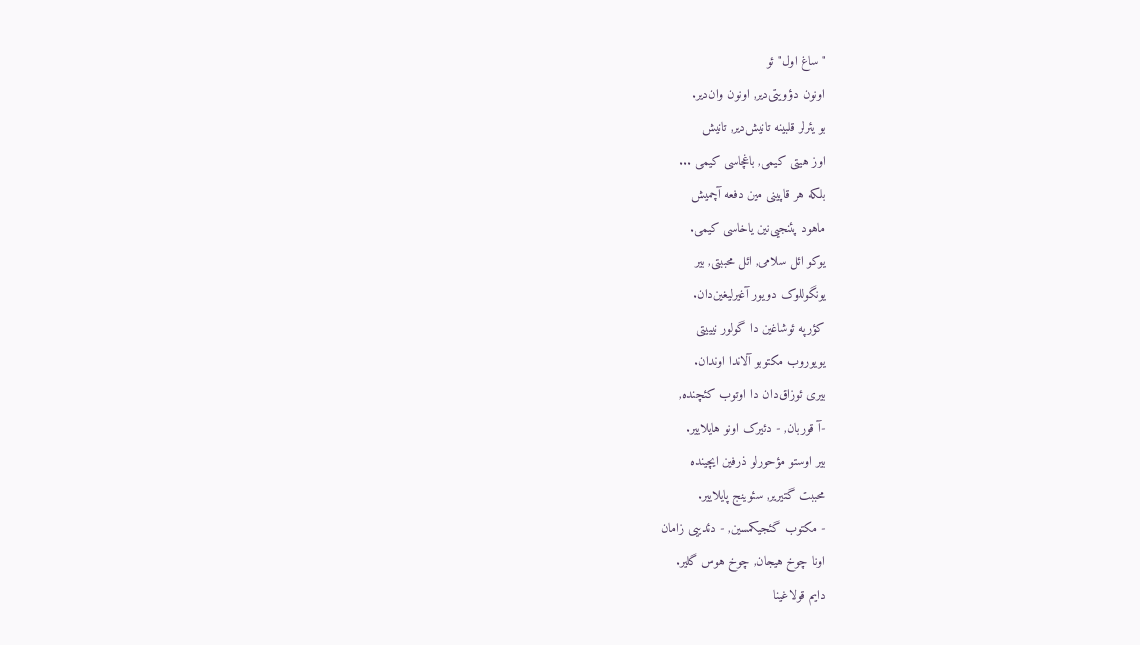"ساغ اول"ئو
اونون دؤویتی‌دیر, اونون وان‌دیر.
بو یئر‌لر قلبینه تانیش‌دیر, تانیش
اوز هیتی کیمی, باغچاسی کیمی ...
بلکه هر قاپینی مین دفعه آچمیش
ماهود پئنجیی‌نین یاخاسی کیمی.
یوکو ائل سلامی, ائل محببتی, بیر
یونگوللوک دویور آغیرلیغین‌دان.
کؤرپه ئوشاغین دا گولور نیییتی
یویوروب مکتوبو آلاندا اوندان.
بیری ئوزاق‌دان دا اوتوب کئچنده,
-آ قوربان, - دئیرک اونو هایلاییر.
بیر اوستو مؤحورلو ذرفین ایچینده
محببت گتیریر, سئوینج پایلاییر.
- مکتوب گئجیکمسین, - دئدییی زامان
اونا چوخ هیجان, چوخ هوس گلیر.
دایم قولاغینا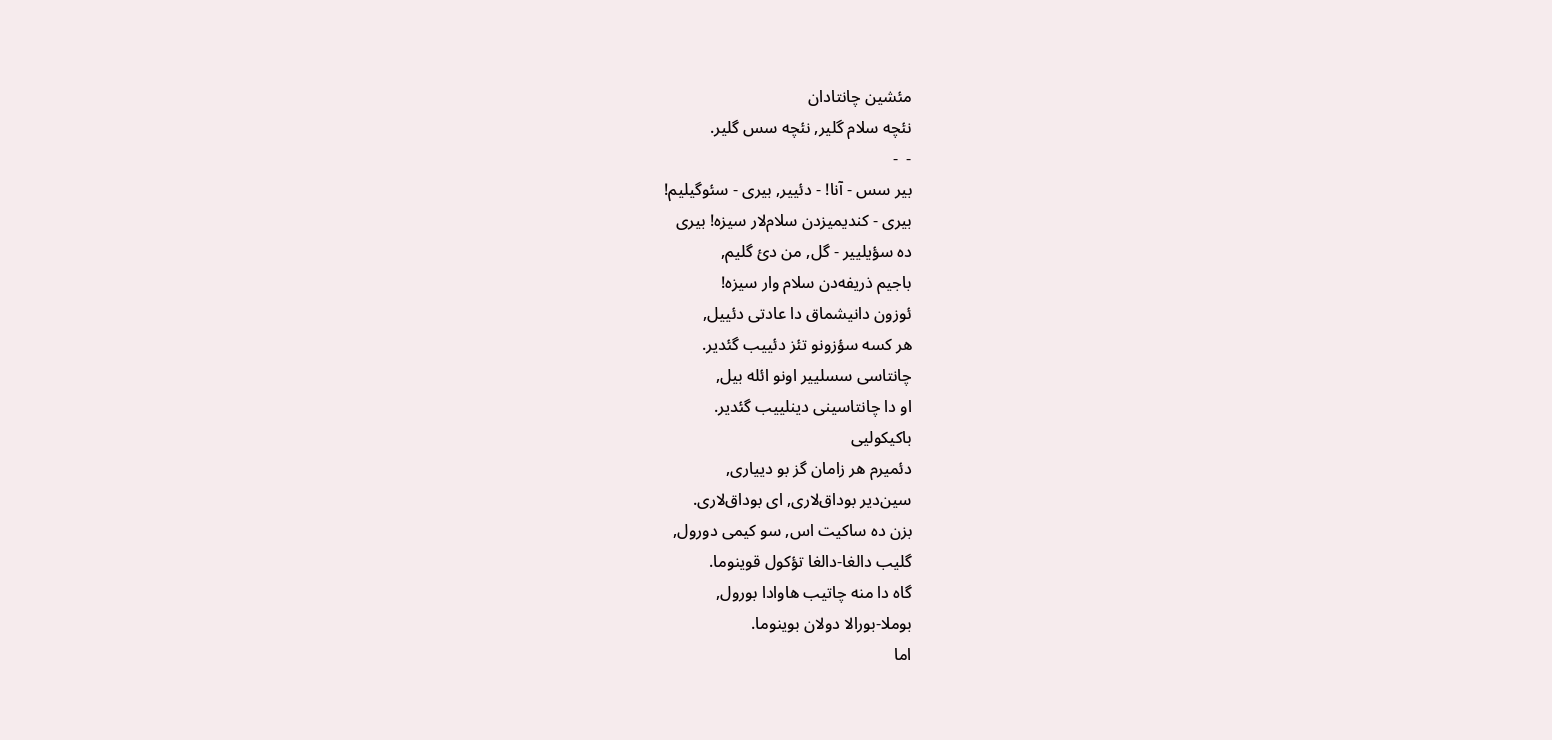مئشین چانتا‌دان
نئچه سلام گلیر, نئچه سس گلیر.
-  -
بیر سس - آنا! - دئییر, بیری - سئوگیلیم!
بیری - کندیمیز‌دن سلام‌لار سیزه! بیری
ده سؤیلییر - گل, من دئ گلیم,
باجیم ذریفه‌دن سلام وار سیزه!
ئوزون دانیشماق دا عادتی دئییل,
هر کسه سؤزونو تئز دئییب گئدیر.
چانتاسی سسلییر اونو ائله بیل,
او دا چانتاسینی دینلییب گئدیر.
باکیکولیی
دئمیرم هر زامان گز بو دییاری,
سین‌دیر بوداق‌لاری, ای بوداق‌لاری.
بزن ده ساکیت اس, سو کیمی دورول,
گلیب دالغا-دالغا تؤکول قوینوما.
گاه دا منه چاتیب هاوادا بورول,
بوملا-بورالا دولان بوینوما.
اما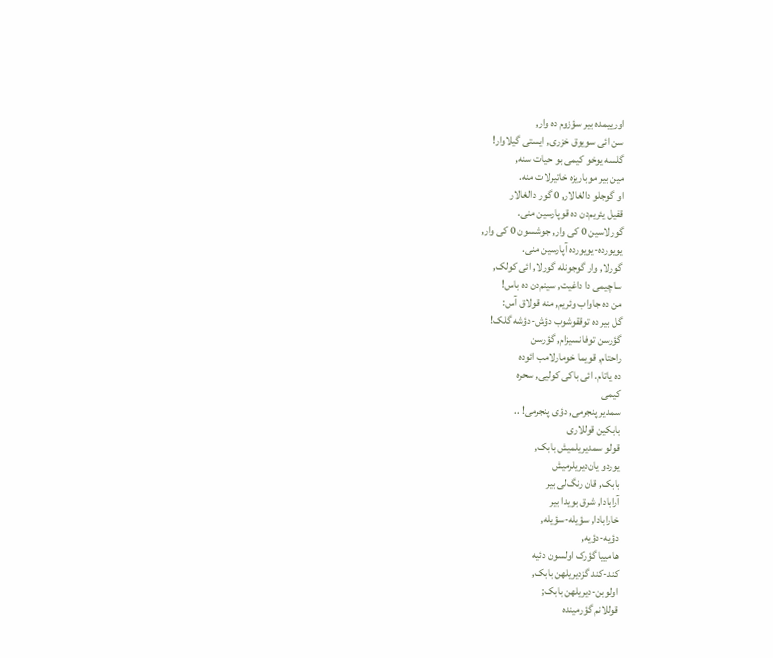اورییمده بیر سؤزوم ده وار,
سن ائی سویوق خزری, ایستی گیلاوار!
گلسه یوخو کیمی بو حیات سنه,
مین بیر موباریزه خاتیرلات منه.
او گوجلو دالغا‌لار, 0 گور دالغا‌لار
قفیل یئریم‌دن ده قوپارسین منی.
گورلاسین 0 کی وار, جوشسون 0 کی وار,
یویورده-یویورده آپارسین منی.
گورلا, وار گوجونله گورلا, ائی کولک,
ساچیمی دا داغیت, سینم‌دن ده باس!
من ده جاواب وئریم, منه قولاق آس:
گل بیر ده توققوشوب دؤش-دؤشه گلک!
گؤر‌سن توفانسیزام, گؤر‌سن
راحتام, قویما خومارلامب ائوده
ده یاتام. ائی باکی کولیی, سحره
کیمی
سمدیر پنجرمی, دؤی پنجرمی! ..
بابکین قوللاری
قولو سمدیریلمیش بابک,
یوردو یان‌دیریلرمیش
بابک, قان رنگ‌لی بیر
آرابادا, شرق بویدا بیر
خارابادا, سؤیله-سؤیله,
دؤیه-دؤیه,
هامییا گؤرک اولسون دئیه
کند-کند گز‌دیریلهن بابک,
اولوبن-دیریلهن بابک;
قوللانم گؤرمینده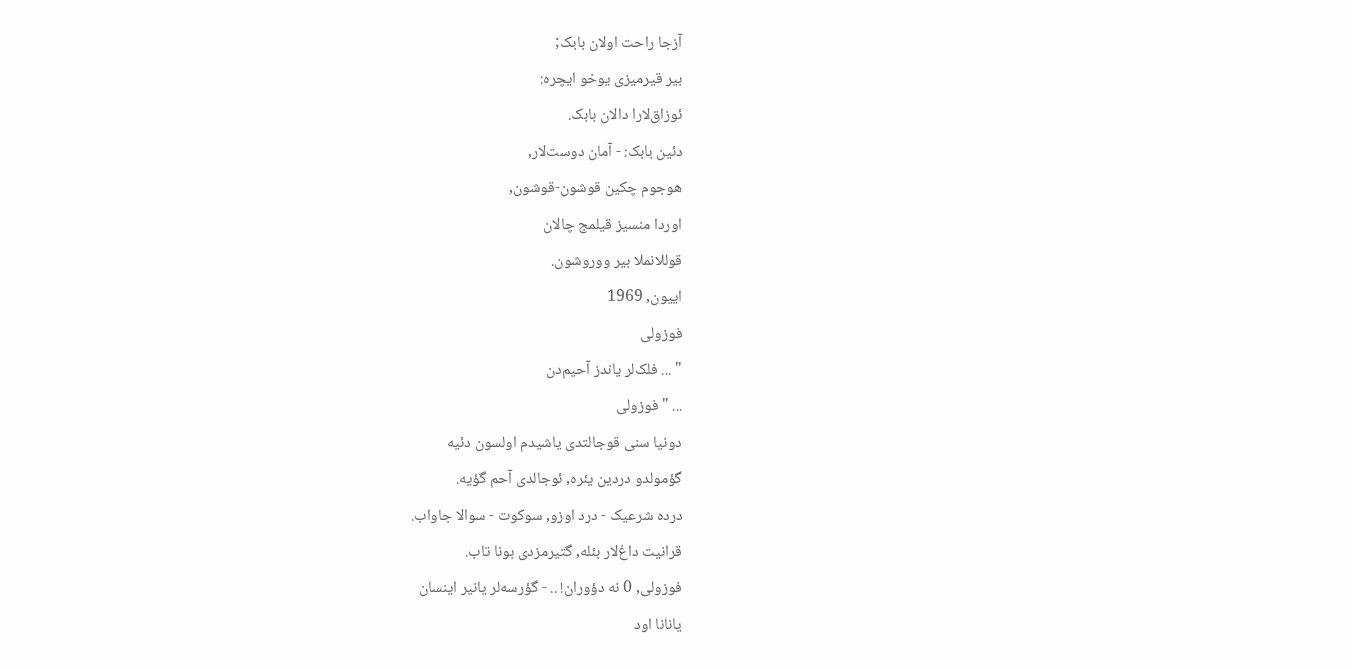آزجا راحت اولان بابک;
بیر قیرمیزی یوخو ایچره:
ئوزاق‌لارا دالان بابک.
دئین بابک: - آمان دوست‌لار,
هوجوم چکین قوشون-قوشون,
اوردا منسیز قیلمج چالان
قوللانملا بیر ووروشون.
اییون, 1969
فوزولی
" ... فلک‌لر یاندز آحیم‌دن
... " فوزو‌لی
دونیا سنی قوجالتدی یاشیدم اولسون دئیه
گؤمولدو دردین یئره, ئوجالدی آحم گؤیه.
درده شرعیک - درد اوزو, سوکوت - سوالا جاواب.
قرانیت داغ‌لار بئله, گتیرمزدی بونا تاب.
فوزو‌لی, 0 نه دؤوران! .. - گؤرسه‌لر یانیر اینسان
یانانا اود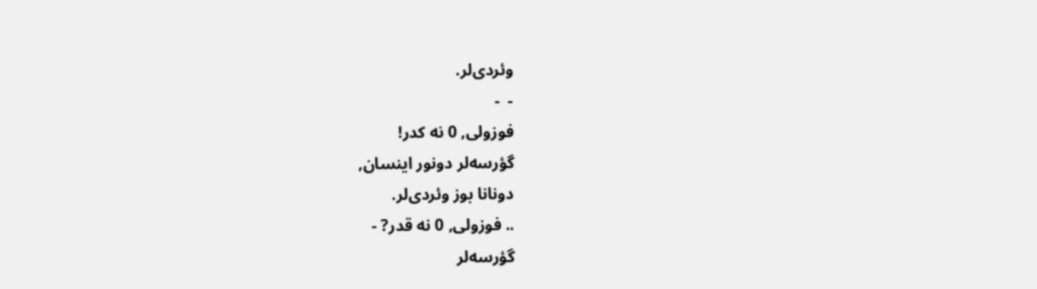وئردی‌لر.
-  -
فوزو‌لی, 0 نه کدر!
گؤرسه‌لر دونور اینسان,
دونانا بوز وئردی‌لر.
.. فوزو‌لی, 0 نه قدر? -
گؤرسه‌لر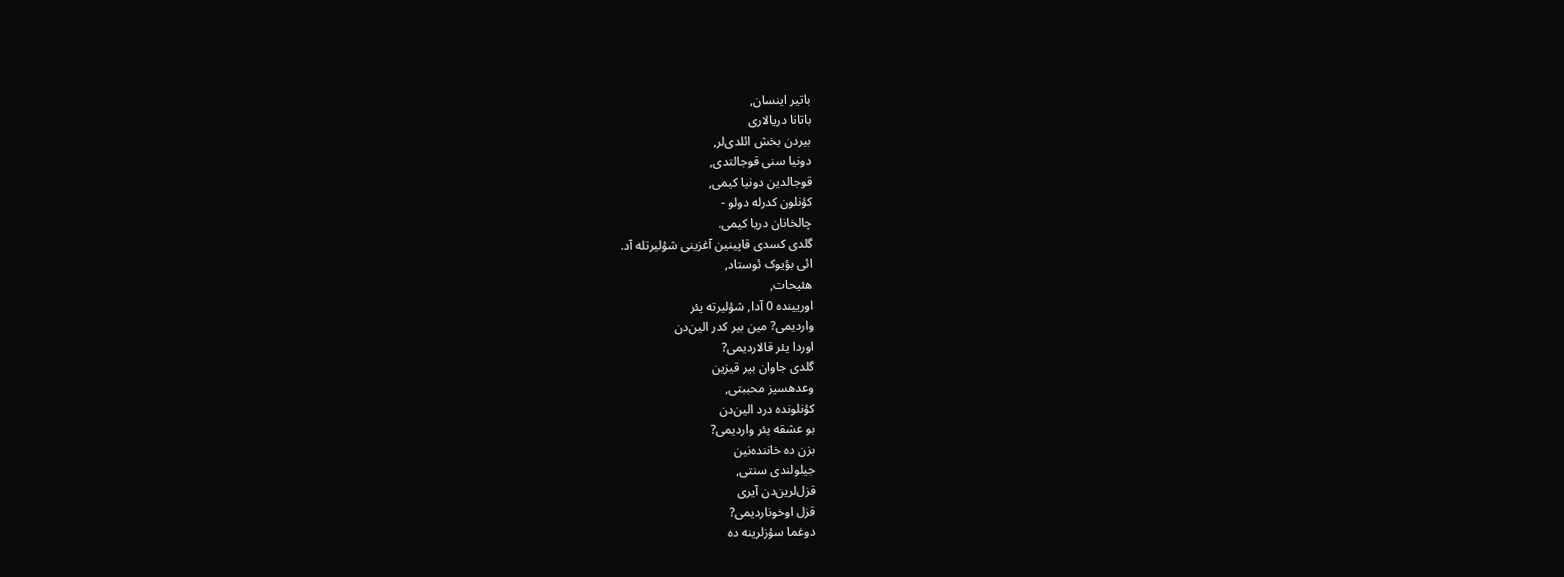باتیر اینسان,
باتانا دریا‌لاری
بیر‌دن بخش ائلدی‌لر,
دونیا سنی قوجالتدی,
قوجالدین دونیا کیمی,
کؤنلون کدرله دولو -
چالخانان دریا کیمی.
گلدی کسدی قاپینین آغزینی شؤلیرتله آد.
ائی بؤیوک ئوستاد,
هئیحات,
اوریینده 0 آدا, شؤلیرته یئر
واردیمی? مین بیر کدر الین‌دن
اوردا یئر قالاردیمی?
گلدی جاوان بیر قیزین
وعدهسیز محببتی,
کؤنلونده درد الین‌دن
بو عشقه یئر واردیمی?
بزن ده خاننده‌نین
جیلولندی سنتی,
قزل‌لرین‌دن آیری
قزل اوخوناردیمی?
دوغما سؤز‌لرینه ده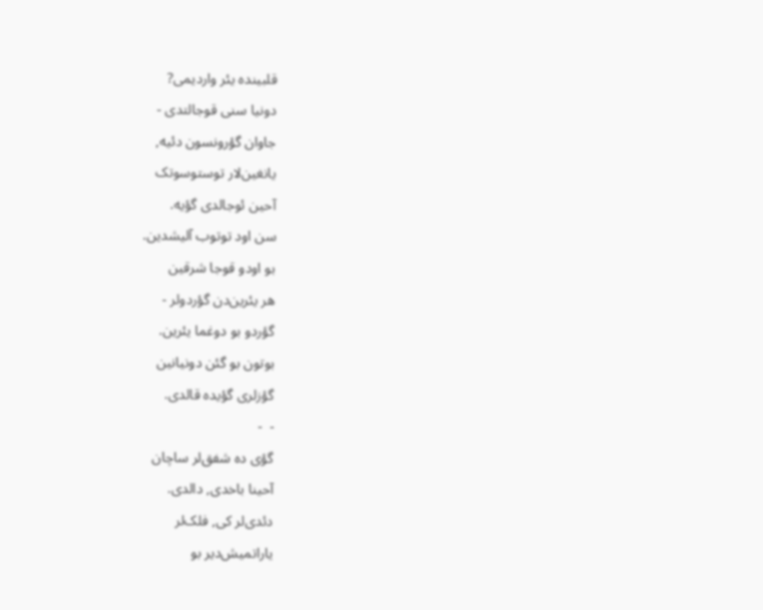قلبینده یئر واردیمی?
دونیا سنی قوجالتدی -
جاوان گؤرونسون دئیه,
یانغین‌لار توستوسوتک
آحین ئوجالدی گؤیه.
سن اود توتوب آلیشدین.
بو اودو قوجا شرقین
هر یئرین‌دن گؤردو‌لر -
گؤردو بو دوغما یئرین.
بوتون بو گئن دونیانین
گؤز‌لری گؤیده قالدی.
-  -
گؤی ده شفق‌لر ساچان
آحینا باخدی, دالدی.
دئدی‌لر کی, فلک‌لر
یاراتمیش‌دیر بو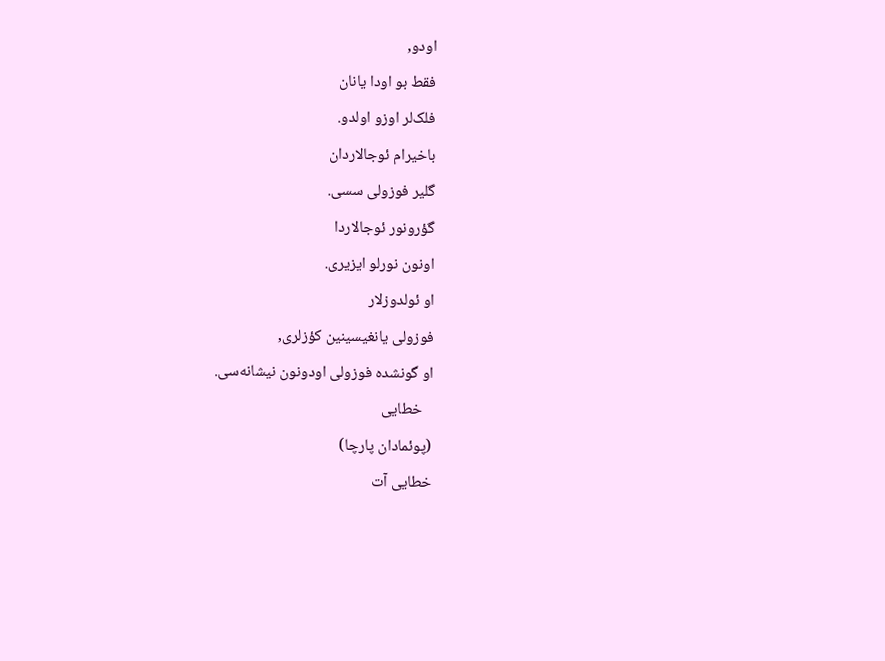اودو,
فقط بو اودا یانان
فلک‌لر اوزو اولدو.
باخیرام ئوجا‌لار‌دان
گلیر فوزو‌لی سسی.
گؤرونور ئوجا‌لاردا
اونون نورلو ایزیری.
او ئولدوز‌لار
فوزو‌لی یانغیسینین کؤز‌لری,
او گونشده فوزو‌لی اودونون نیشانه‌سی.
   خطایی
(پوئما‌دان پارچا)
خطایی آت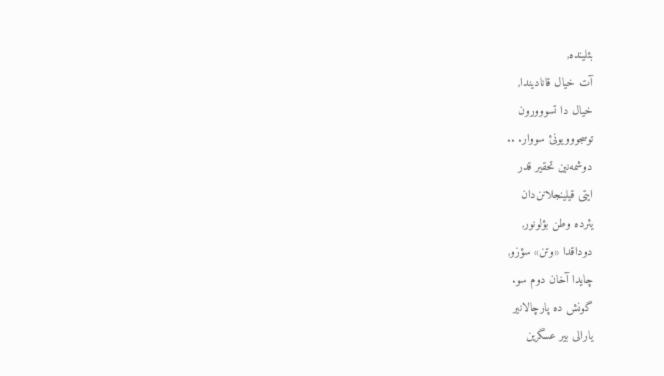بئلینده,
آت خیال قانادیندا,
خیال دا تسووورون
توسجووویونئ سووار. ..
دوشمه‌نین تحقیر قدر
ایتی قیلینجلانن‌دان
یئرده وطن بؤلونور,
دوداقدا «وتن» سؤزو,
چایدا آخان دوم سو.
گونش ده پارچالانیر
یارا‌لی بیر عسگرین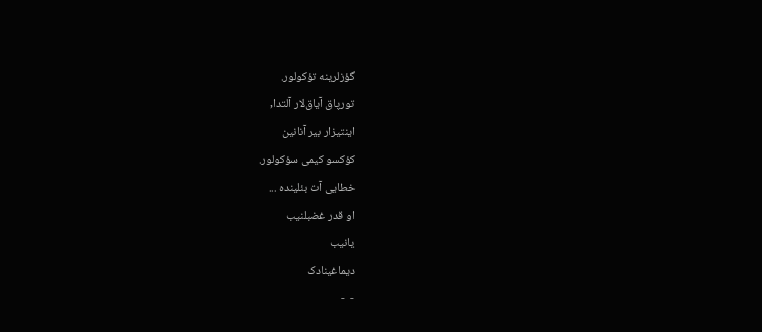گؤز‌لرینه تؤکولور.
تورپاق آیاق‌لار آلتدا,
اینتیزار بیر آنانین
کؤکسو کیمی سؤکولور.
خطایی آت بئلینده ...
او قدر غضبلنیب
یانیب
دیماغینادک
-  -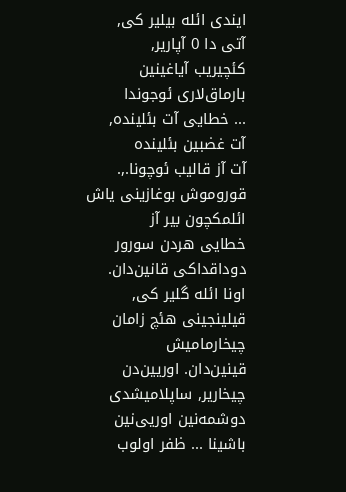ایندی ائله بیلیر کی,
آتی دا 0 آپاریر,
کئچیریب آیاغینین
بارماق‌لاری ئوجوندا
... خطایی آت بئلینده,
آت غضبین بئلینده
آت آز قالیب ئوچونا.,.
قوروموش بوغازینی یاش
ائلمکچون بیر آز
خطایی هر‌دن سورور
دوداقداکی قانین‌دان.
اونا ائله گلیر کی,
قیلینجینی هئچ زامان
چیخارمامیش
قینین‌دان. اوریین‌دن
چیخاریر, ساپلامیشدی
دوشمه‌نین اوریی‌نین
باشینا ... ظفر اولوب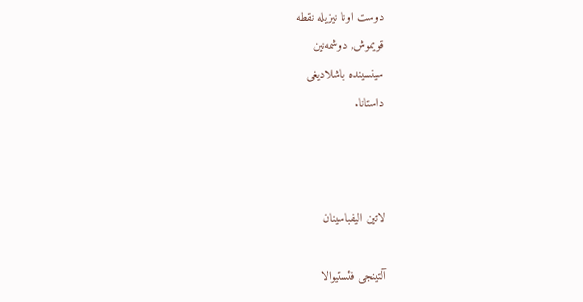دوست اونا نیزیله نقطه
قویموش, دوشمه‌نین
سینسینده باشلادیغی
داستانا.



لاتین الیفباسینان

آلتینجی فئستیوالا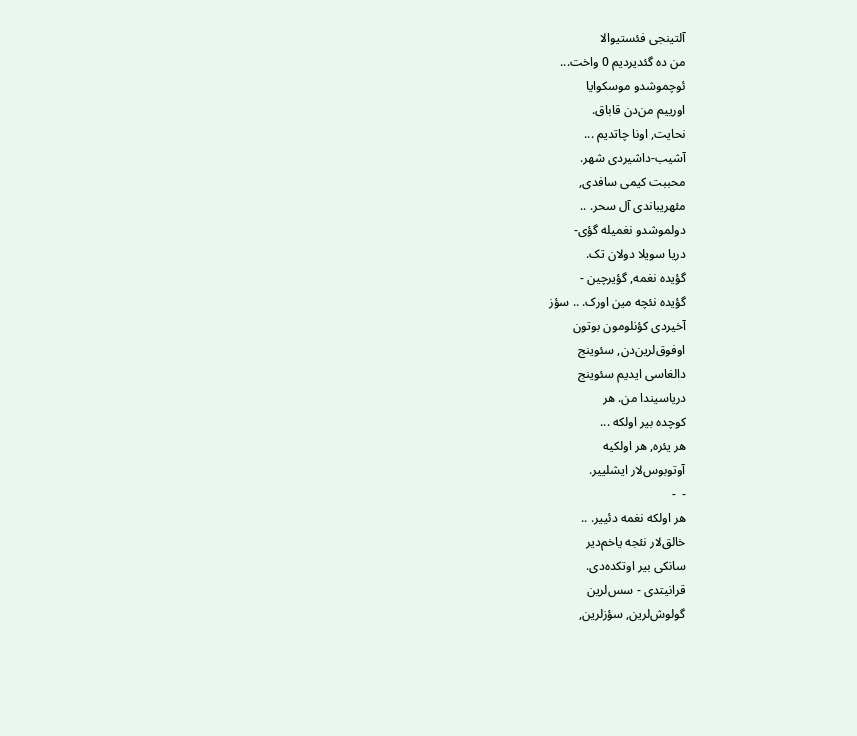آلتینجی فئستیوالا
من ده گئدیردیم 0 واخت...
ئوچموشدو موسکوایا
اورییم من‌دن قاباق.
نحایت, اونا چاتدیم ...
آشیب-داشیردی شهر.
محببت کیمی سافدی,
مئهریباندی آل سحر. ..
دولموشدو نغمیله گؤی-
دریا سویلا دولان تک.
گؤیده نغمه, گؤیرچین -
گؤیده نئچه مین اورک. .. سؤز
آخیردی کؤنلومون بوتون
اوفوق‌لرین‌دن, سئوینج
دالغاسی ایدیم سئوینج
دریا‌سیندا من. هر
کوچده بیر اولکه ...
هر یئره, هر اولکیه
آوتوبوس‌لار ایشلییر.
-  -
هر اولکه نغمه دئییر. ..
خالق‌لار نئجه یاخم‌دیر
سانکی بیر اوتکده‌دی.
قرانیتدی - سس‌لرین
گولوش‌لرین, سؤز‌لرین,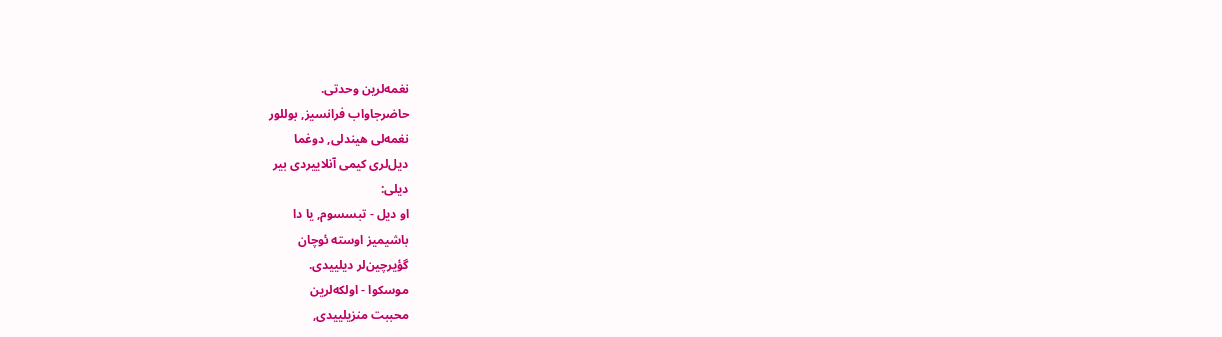نغمه‌لرین وحدتی.
حاضرجاواب فرانسیز, بوللور
نغمه‌لی هیند‌لی, دوغما
دیل‌لری کیمی آنلاییردی بیر
دیلی:
او دیل - تبسسوم, یا دا
باشیمیز اوسته ئوچان
گؤیرچین‌لر دیلییدی.
موسکوا - اولکه‌لرین
محببت منزیلییدی,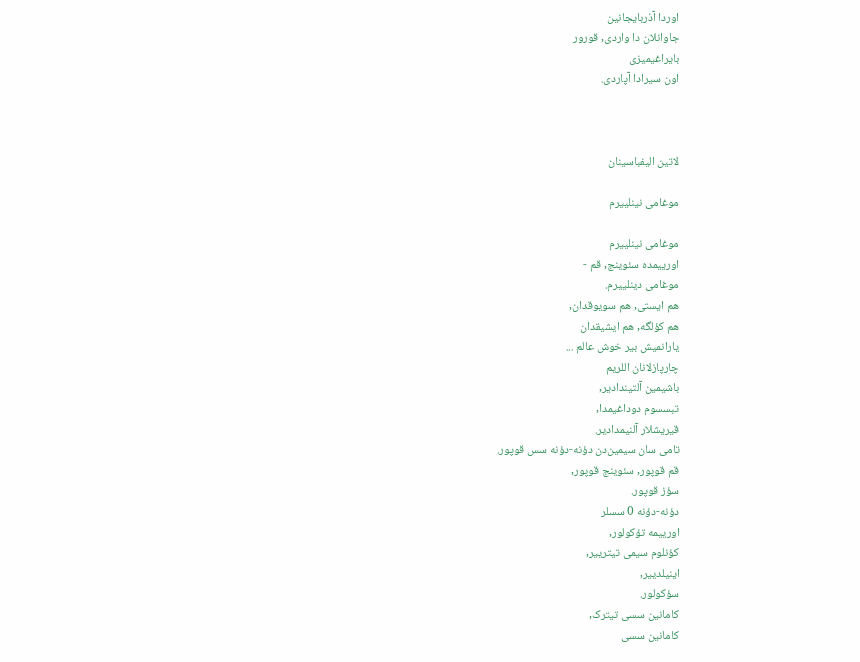اوردا آذربایجانین
جاوانلان دا واردی, قورور
بایراغیمیزی
اون سیرادا آپاردی.



لاتین الیفباسینان

موغامی نینلییرم

موغامی نینلییرم
اورییمده سئوینج, قم -
موغامی دینلییرم.
هم ایستی, هم سویوقدان,
هم کؤلگه, هم ایشیقدان
یارانمیش بیر خوش عالم ...
چارپازلانان اللریم
باشیمین آلتیندادیر,
تبسسوم دوداغیمدا,
قیریشلار آلنیمدادیر.
تامی سان سیمین‌دن دؤنه-دؤنه سس قوپور.
قم قوپور, سئوینج قوپور,
سؤز قوپور.
دؤنه-دؤنه 0 سسلر
اورییمه تؤکولور,
کؤنلوم سیمی تیترییر,
اینیلدییر,
سؤکولور.
کامانین سسی تیترک,
کامانین سسی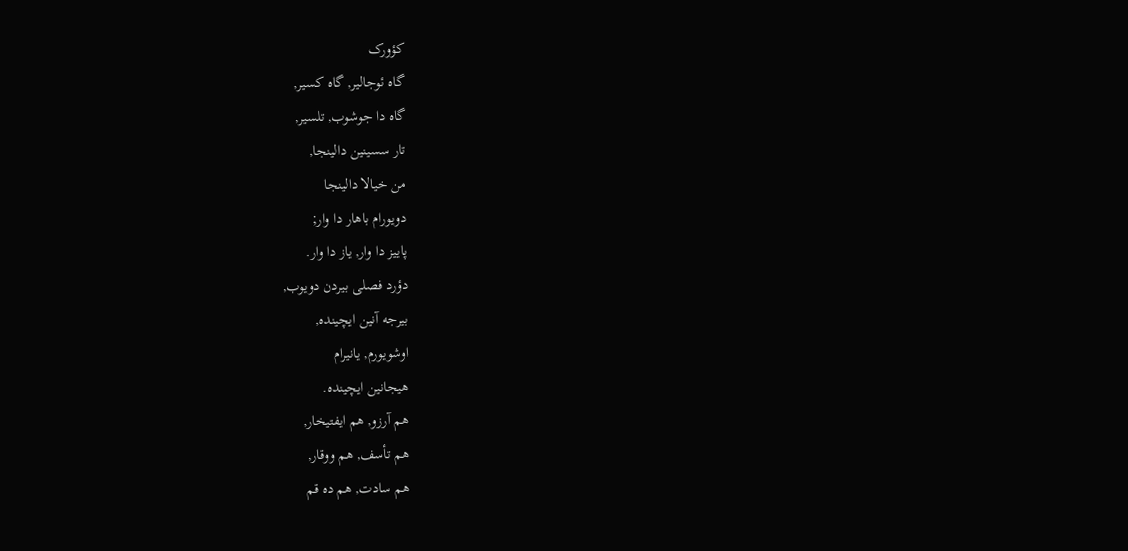کؤورک
گاه ئوجالیر, گاه کسیر,
گاه دا جوشوب, تلسیر,
تار سسینین دالینجا,
من خیالا دالینجا
دویورام باهار دا وار;
پاییز دا وار, یاز دا وار.
دؤرد فصلی بیردن دویوب,
بیرجه آنین ایچینده,
اوشویورم, یانیرام
هیجانین ایچینده.
هم آرزو, هم ایفتیخار,
هم تأسف, هم ووقار,
هم سادت, هم ده قم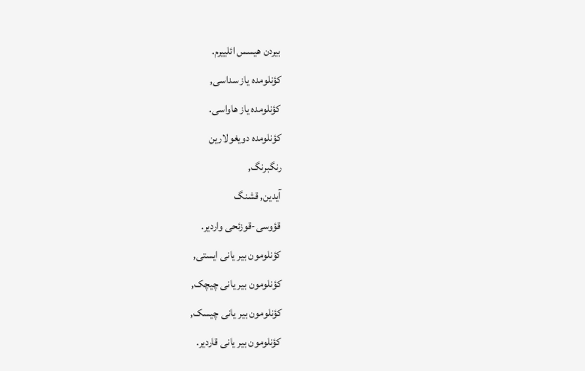بیردن هیسس ائلییرم.
کؤنلومده یاز سداسی,
کؤنلومده یاز هاواسی.
کؤنلومده دویغولارین
رنگبرنگ,
آیدین, قشنگ
قؤوسی-قوزئحی واردیر.
کؤنلومون بیر یانی ایستی,
کؤنلومون بیر یانی چیچک,
کؤنلومون بیر یانی چیسک,
کؤنلومون بیر یانی قاردیر.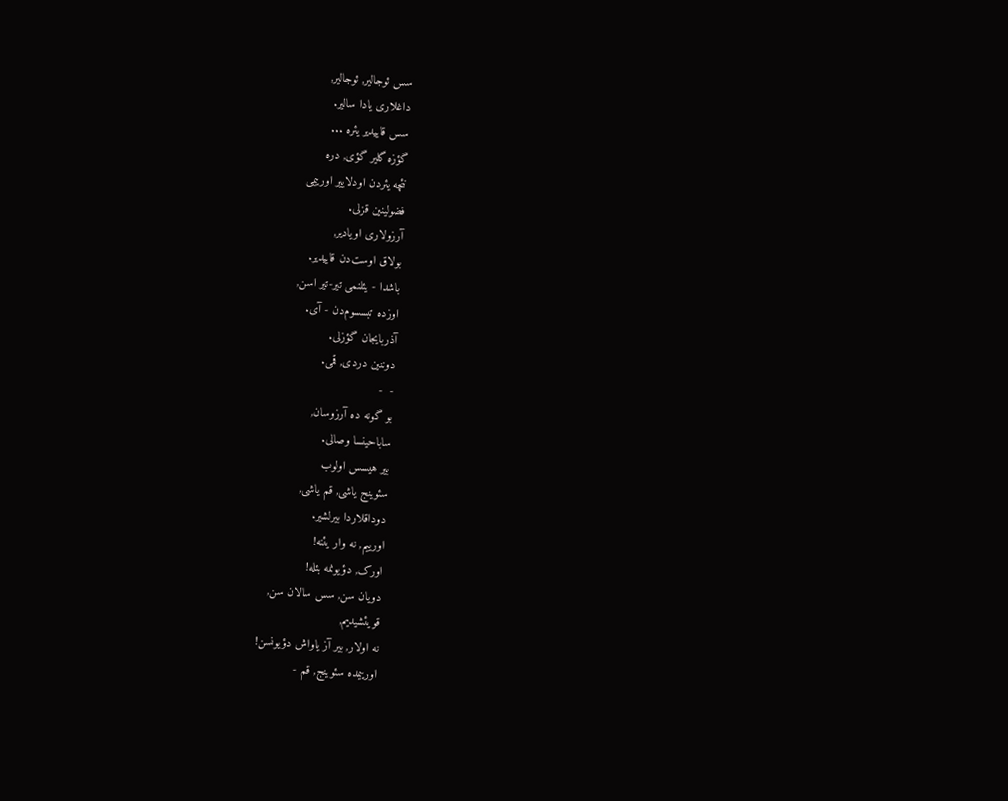سس ئوجالیر, ئوجالیر,
داغلاری یادا سالیر.
سس قاییدیر یئره ...
گؤزه گلیر گؤی, دره
نئچه یئردن اودلاییر اورییمی
فضولینین قزلی.
آرزولاری اویادیر,
بولاق اوست‌دن قاییدیر.
باشدا - یئلنمی تیر-تیر اسن,
اوزده تبسسوم‌دن - آی.
آذربایجان گؤزلی.
دوننین دردی, قمی.
-  -
بو گونه ده آرزوسان,
ساباحینسا وصالی.
بیر هیسس اولوب
سئوینج یاشی, قم یاشی,
دوداقلاردا بیرلشیر.
اورییم, نه وار یئنه!
اورک, دؤیونمه بئله!
دویان سن, سس سالان سن,
قویئشیدیم,
نه اولار, بیر آز یاواش دؤیونسن!
اورییمده سئوینج, قم -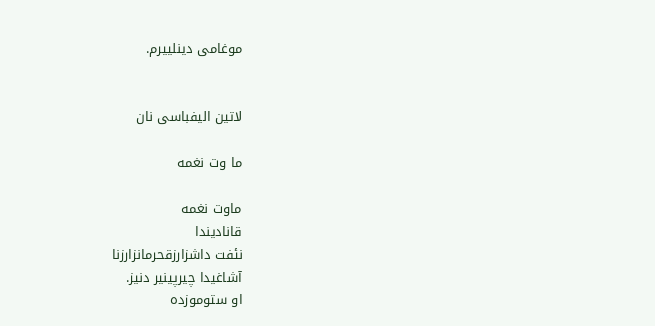موغامی دینلییرم.


لاتین الیفباسی نان

ما وت نغمه

ماوت نغمه
قانادیندا
نئفت داشزارزقحرمانزارزنا
آشاغیدا چیرپینیر دنیز.
او ستوموزده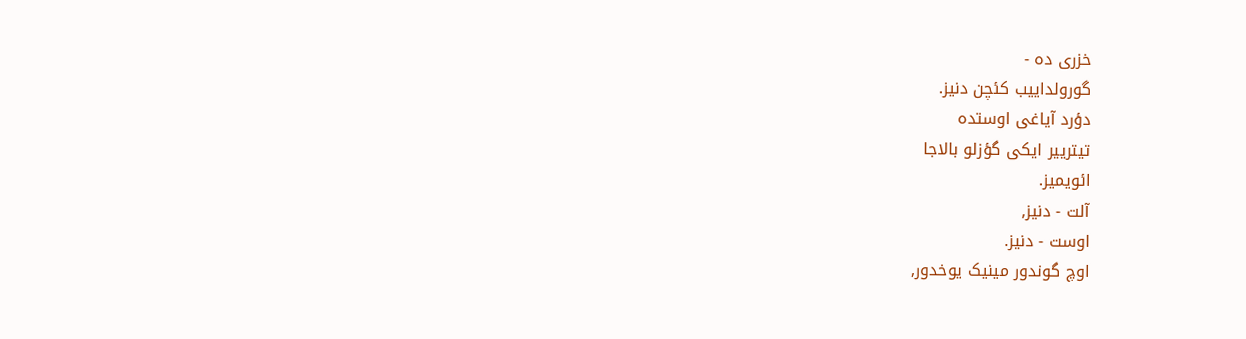خزری ده -
گورولداییب کئچن دنیز.
دؤرد آیاغی اوستده
تیترییر ایکی گؤزلو بالاجا
ائویمیز.
آلت - دنیز,
اوست - دنیز.
اوچ گوندور مینیک یوخدور,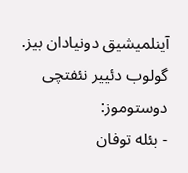آینلمیشیق دونیادان بیز.
گولوب دئییر نئفتچی دوستوموز:
- بئله توفان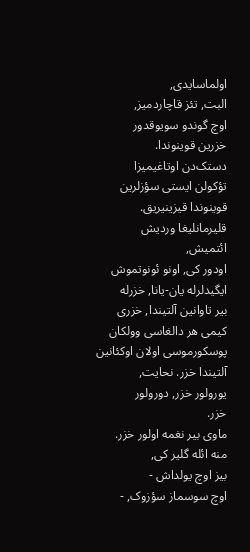اولماسایدی,
البت, تئز قاچاردمیز,
اوچ گوندو سویوقدور
خزرین قوینوندا.
دستک‌دن اوتاغیمیزا
تؤکولن ایستی سؤزلرین
قوینوندا قیزینیریق.
قلیرمانلیغا وردیش
ائتمیش,
اودور کی, اونو ئونوتموش
ایگیدلرله یان-یانا, خزرله
بیر تاوانین آلتیندا, خزری
کیمی هر دالغاسی وولکان
پوسکورموسی اولان اوکئانین
آلتیندا خزر. نحایت,
یورولور خزر, دورولور
خزر.
ماوی بیر نغمه اولور خزر.
منه ائله گلیر کی,
بیز اوچ یولداش -
اوچ سوسماز سؤزوک, -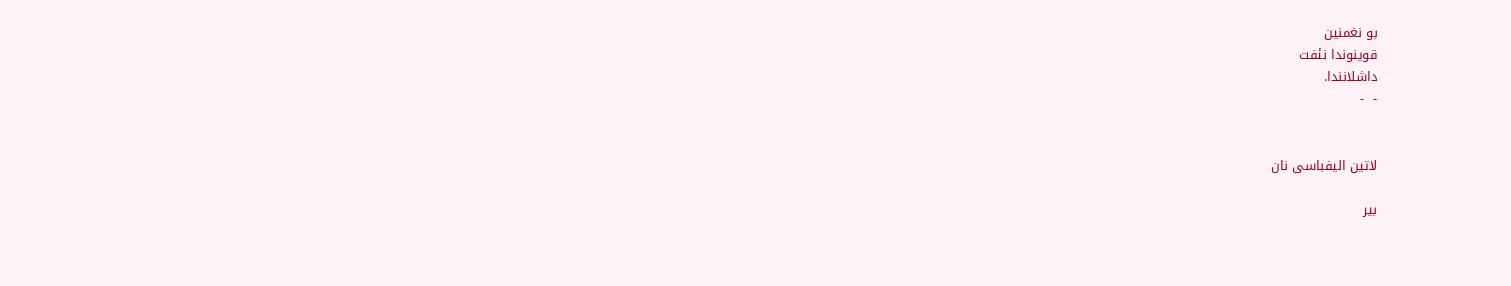بو نغمنین
قوینوندا نئفت
داشلانندا.
-  -


لاتین الیفباسی نان

بیر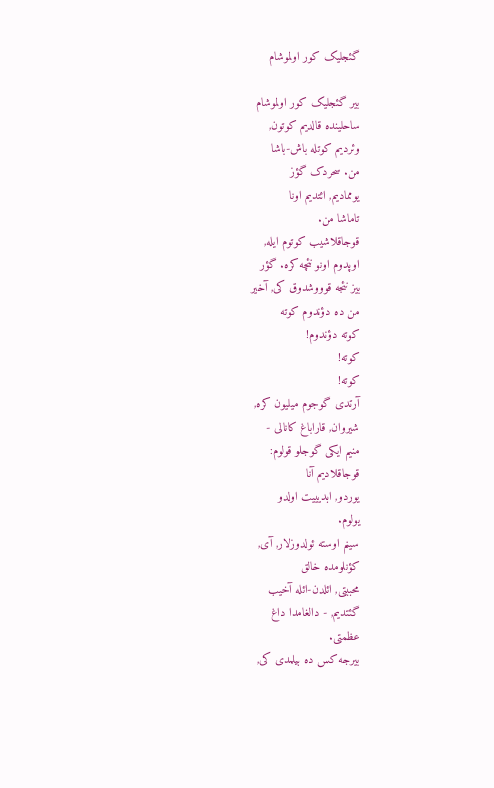گئجلیک کور اولموشام

بیر گئجلیک کور اولموشام
ساحلینده قالدیم کوتون,
وئردیم کوتله باش-باشا
من. سحردک گؤز
یوممادیم, ائتدیم اونا
تاماشا من.
قوجاقلاشیب کوتوم ایله,
اوپدوم اونو نئچه کره. گؤر
بیز نئجه قوووشدوق کی, آخیر
من ده دؤندوم کوته
کوته دؤندوم!
کوته!
کوته!
آرتدی گوجوم میلیون کره,
شیروان, قاراباغ کانالی -
منیم ایکی گوجلو قولوم:
قوجاقلادیم آنا
یوردو, ابدیییت اولدو
یولوم.
سینم اوسته ئولدوزلار, آی,
کؤنلومده خالق
محببتی, ائلدن-ائله آخیب
گئتدیم, - دالغامدا داغ
عظمتی.
بیرجه کس ده بیلمدی کی,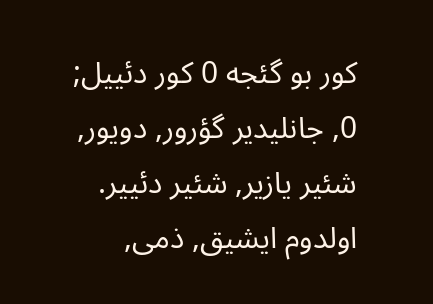کور بو گئجه 0 کور دئییل;
0, جانلیدیر گؤرور, دویور,
شئیر یازیر, شئیر دئییر.
اولدوم ایشیق, ذمی,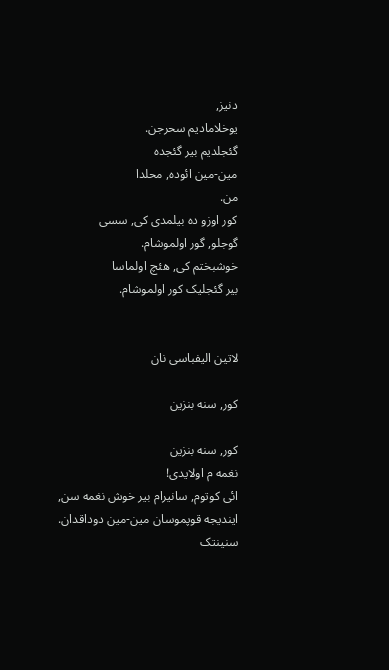دنیز,
یوخلامادیم سحرجن.
گئجلدیم بیر گئجده
مین-مین ائوده, محلدا
من.
کور اوزو ده بیلمدی کی, سسی
گوجلو, گور اولموشام.
خوشبختم کی, هئچ اولماسا
بیر گئجلیک کور اولموشام.


لاتین الیفباسی نان

کور, سنه بنزین

کور, سنه بنزین
نغمه م اولایدی!
ائی کوتوم, سانیرام بیر خوش نغمه سن,
ایندیجه قوپموسان مین-مین دوداقدان.
سنینتک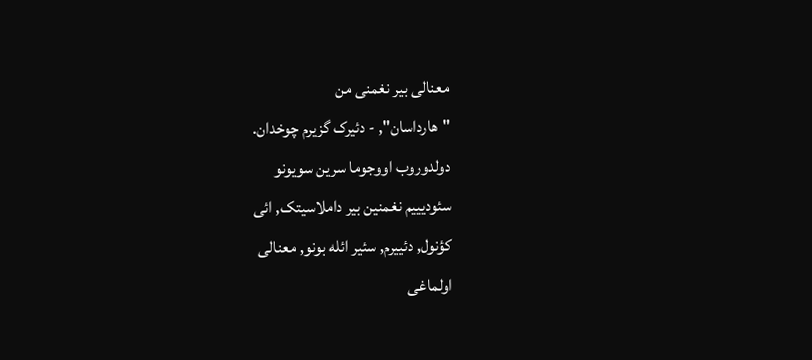معنالی بیر نغمنی من
"هارداسان", - دئیرک گزیرم چوخدان.
دولدوروب اووجوما سرین سویونو
سئودیییم نغمنین بیر داملاسیتک, ائی
کؤنول, دئییرم, سئیر ائله بونو, معنالی
اولماغی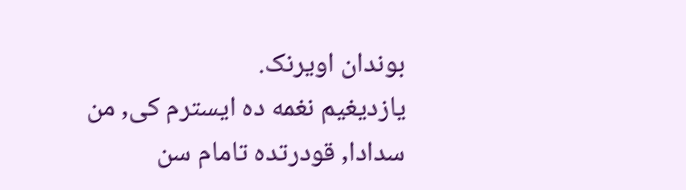بوندان اویرنک.
یازدیغیم نغمه ده ایسترم کی, من
سدادا, قودرتده تامام سن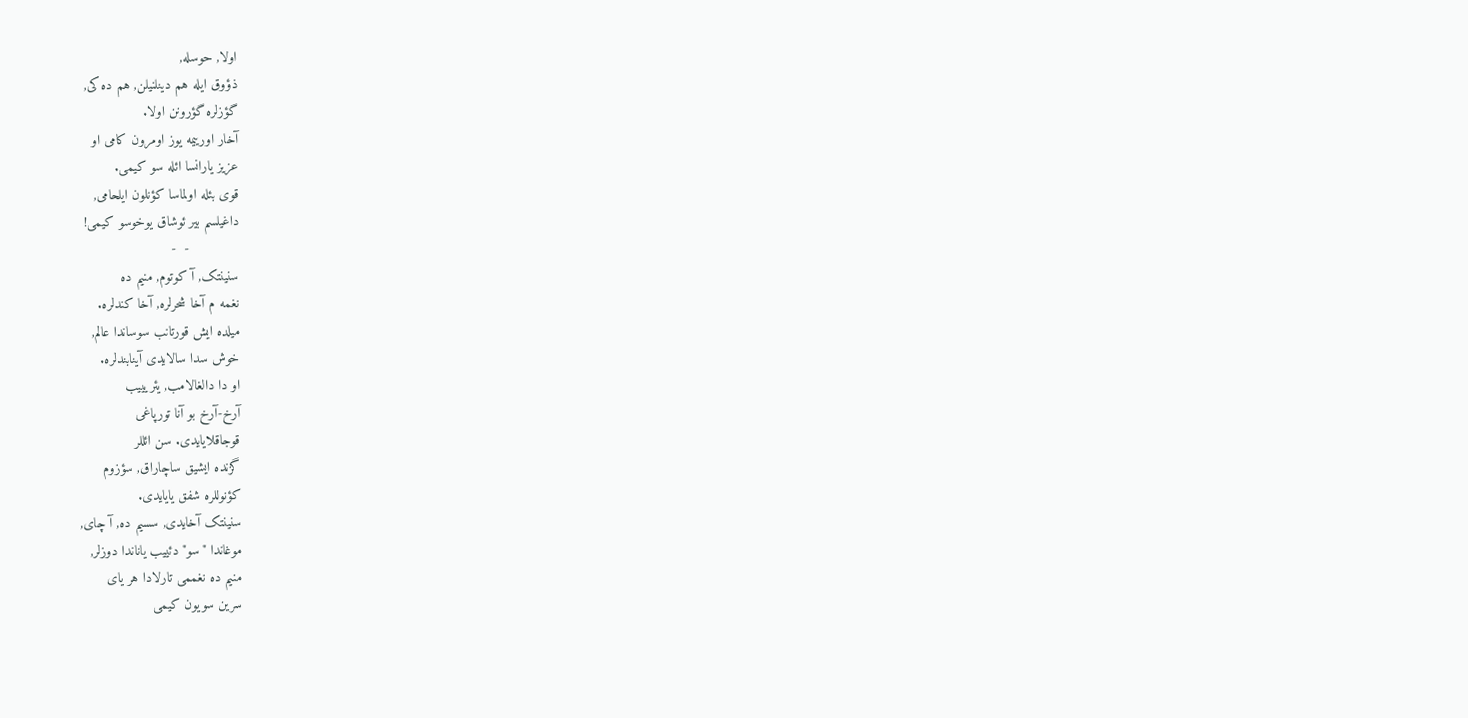اولا, حوسله,
ذؤوق ایله هم دینلنیلن, هم ده کی,
گؤزلره گؤرونن اولا.
آخار اورییمه یوز اومرون کامی او
عزیز یارانسا ائله سو کیمی.
قوی بئله اولماسا کؤنلون ایلحامی,
داغیلسم بیر ئوشاق یوخوسو کیمی!
            -  -
سنینتک, آ کوتوم, منیم ده
نغمه م آخا شحرلره, آخا کندلره.
میلده ایش قورتانب سوساندا عالم,
خوش سدا سالایدی آینابندلره.
او دا دالغالامب, یئریییب
آرخ-آرخ بو آنا تورپاغی
قوجاقلایایدی. سن ائللر
گزنده ایشیق ساچاراق, سؤزوم
کؤنوللره شفق یایایدی.
سنینتک آخایدی, سسیم ده, آ چای,
موغاندا "سو" دئییب یاناندا دوزلر,
منیم ده نغممی تارلادا هر یای
سرین سویون کیمی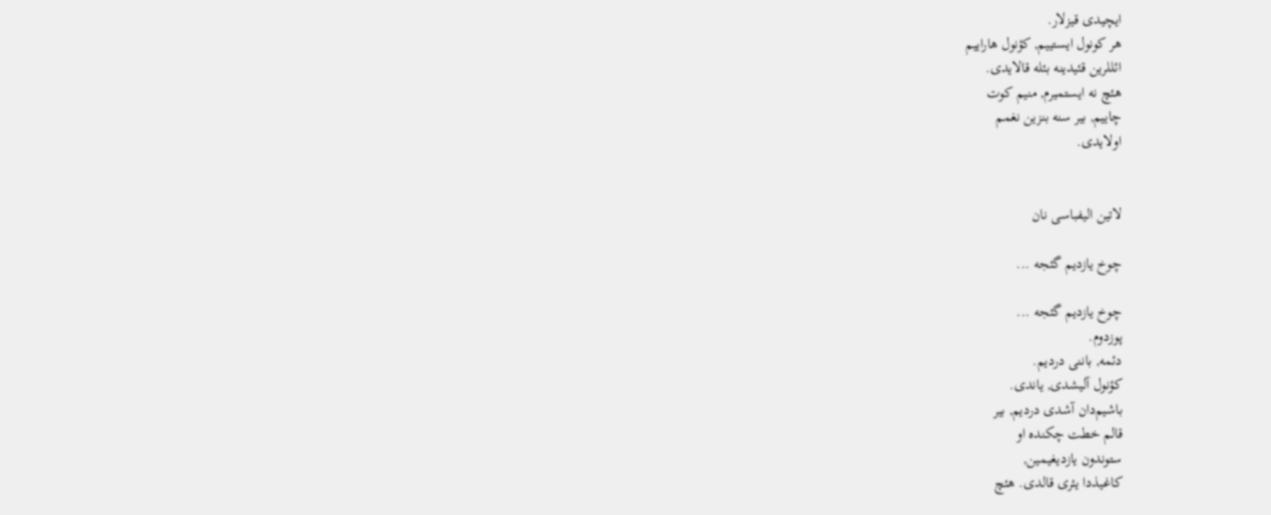ایچیدی قیزلار.
هر کونول ایستییم, کؤنول هاراییم
ائللرین قئیدینه بئله قالایدی.
هئچ نه ایستمیرم, منیم کوت
چاییم, بیر سنه بنزین نغمم
اولایدی.


لاتین الیفباسی نان

چوخ یازدیم گئجه ...

چوخ یازدیم گئجه ...
پوزدوم.
دئمه, باننی دردیم.
کؤنول آلیشدی, یاندی.
باشیم‌دان آشدی دردیم, بیر
قالم خطت چکنده او
ستوندون یازدیغیمین,
کاغیذدا یئری قالدی. هئچ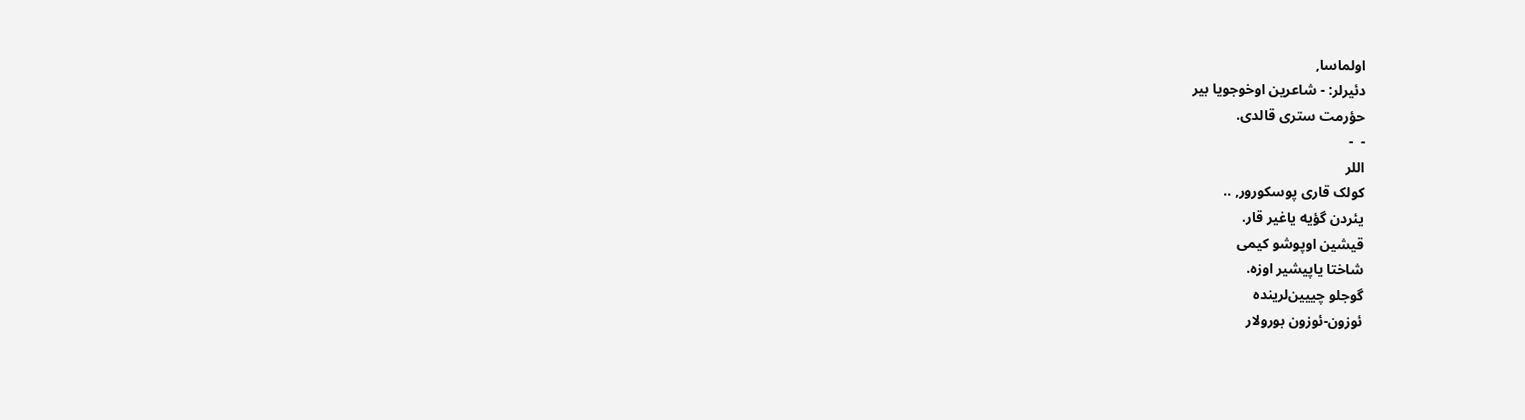اولماسا,
دئیر‌لر: - شاعرین اوخوجویا بیر
حؤرمت ستری قالدی.
-  -
اللر
کولک قاری پوسکورور, ..
یئر‌دن گؤیه یاغیر قار.
قیشین اوپوشو کیمی
شاختا یاپیشیر اوزه.
گوجلو چییین‌لرینده
ئوزون-ئوزون بورو‌لار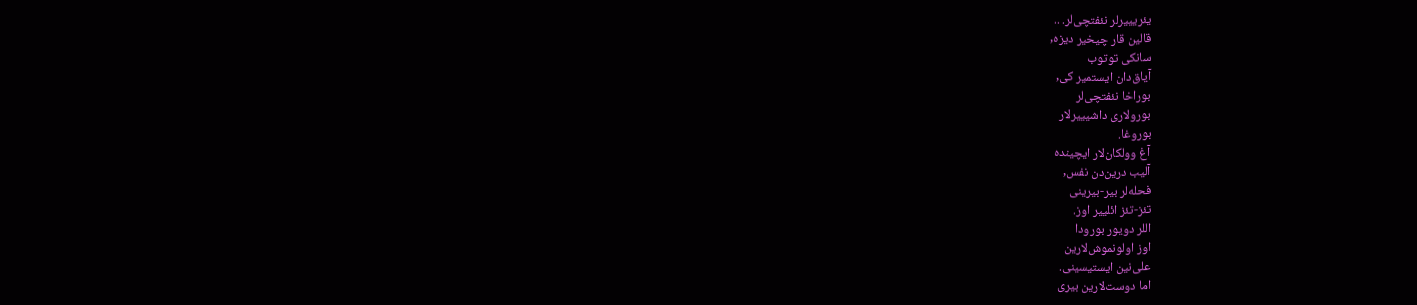یئریییر‌لر نئفتچی‌لر. ..
قالین قار چیخیر دیزه,
سانکی توتوب
آیاق‌دان ایستمیر کی,
بوراخا نئفتچی‌لر
بورو‌لاری داشیییر‌لار
بوروغا.
آغ وولکان‌لار ایچینده
آلیب درین‌دن نفس,
فحله‌لر بیر-بیرینی
تئز-تئز ائلییر اوز.
اللر دویور بورودا
اوز اولونموش‌لارین
علی‌نین ایستیسینی.
اما دوست‌لارین بیری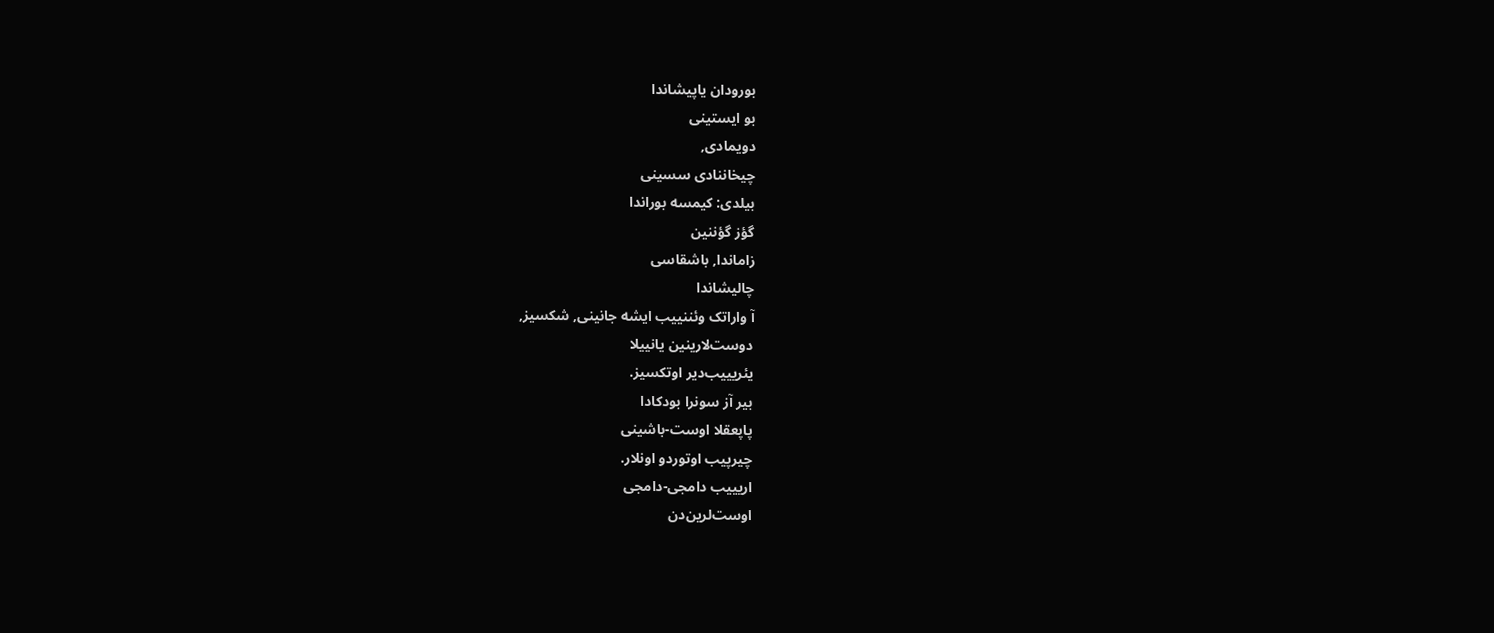بورو‌دان یاپیشاندا
بو ایستینی
دویمادی,
چیخاننادی سسینی
بیلدی: کیمسه بوراندا
گؤز گؤننین
زاماندا, باشقاسی
چالیشاندا
آ واراتک وئننییب ایشه جانینی, شکسیز,
دوست‌لارینین یانییلا
یئریییب‌دیر اوتکسیز.
بیر آز سونرا بودکادا
پاپعقلا اوست-باشینی
چیرپیب اوتوردو اونلار.
اریییب دامجی-دامجی
اوست‌لرین‌دن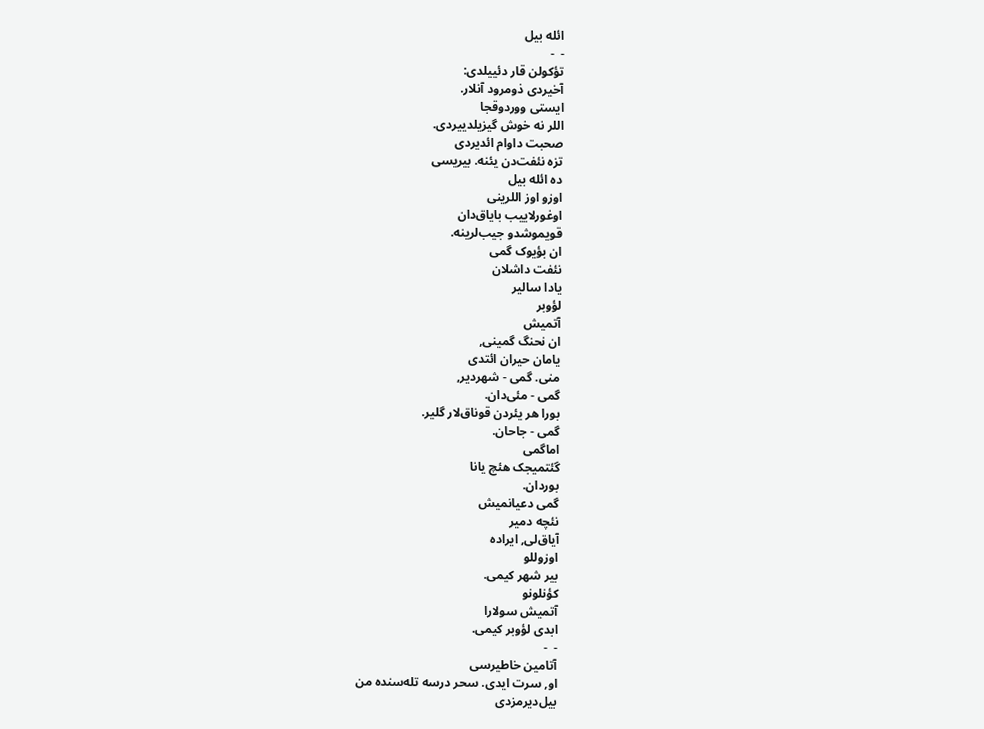ائله بیل
-  -
تؤکولن قار دئییلدی:
آخیردی ذومرود آنلار.
ایستی ووردوقجا
اللر نه خوش گیزیلدییردی.
صحبت داوام ائدیردی
تزه نئفت‌دن یئنه. بیریسی
ده ائله بیل
اوزو اوز اللرینی
اوغورلاییب بایاق‌دان
قویموشدو جیب‌لرینه.
ان بؤیوک گمی
نئفت داشلان
یادا سالیر
لؤوبر
آتمیش
ان نحنگ گمینی,
یامان حیران ائتدی
منی. گمی - شهر‌دیر,
گمی - مئی‌دان.
بورا هر یئر‌دن قوناق‌لار گلیر.
گمی - جاحان.
اماگمی
گئتمیجک هئچ یانا
بور‌دان.
گمی دعیانمیش
نئچه دمیر
آیاق‌لی, ایراده
اوزوللو
بیر شهر کیمی.
کؤنلونو
آتمیش سولارا
ابدی لؤوبر کیمی.
-  -
آتامین خاطیرسی
او, سرت ایدی. سحر درسه تله‌سنده من
بیل‌دیرمزدی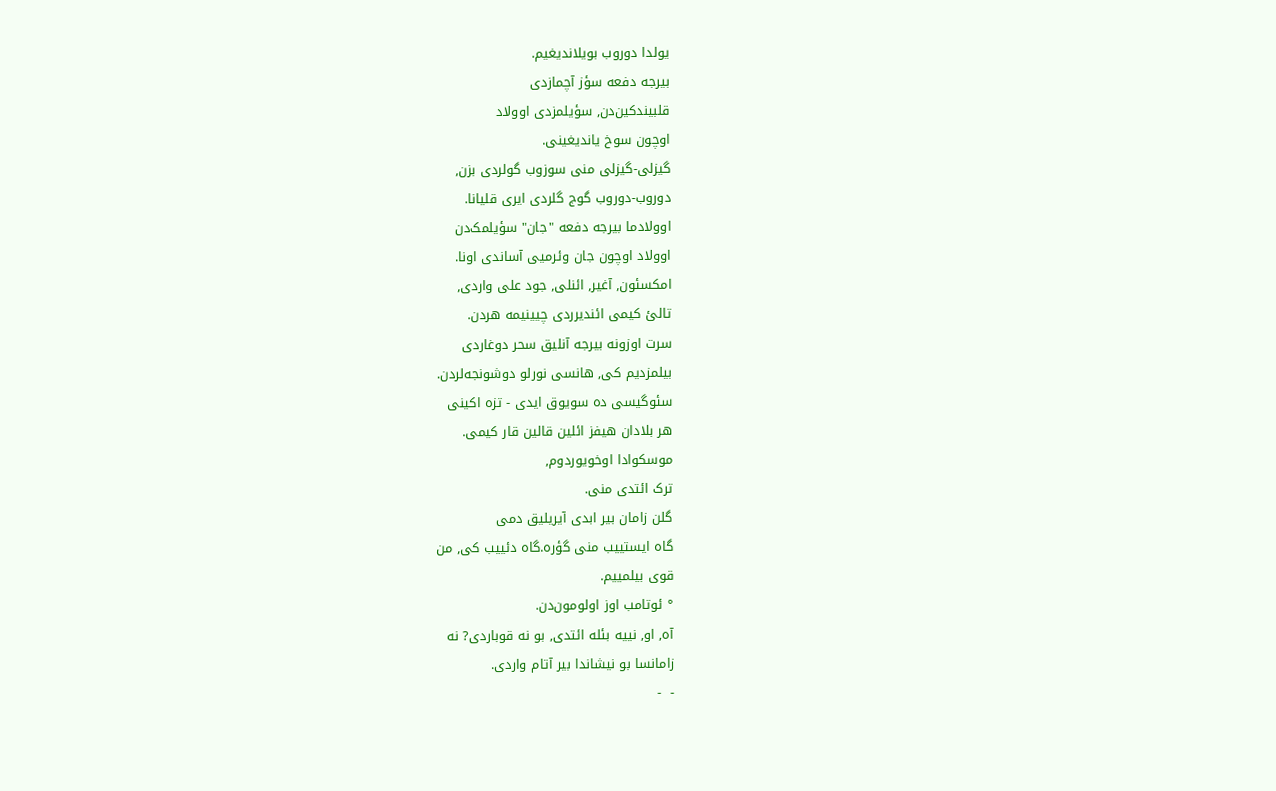یولدا دوروب بویلاندیغیم.
بیرجه دفعه سؤز آچمازدی
قلبیندکین‌دن, سؤیلمزدی اوولاد
اوچون سوخ یاندیغینی.
گیز‌لی-گیز‌لی منی سوزوب گولردی بزن,
دوروب-دوروب گوج گلردی ایری قلیانا.
اوولادما بیرجه دفعه "جان" سؤیلمک‌دن
اوولاد اوچون جان وئرمیی آساندی اونا.
امکسئون, آغیر, ائنلی, جود علی واردی,
تالئ کیمی ائندیرردی چیینیمه هر‌دن.
سرت اوزونه بیرجه آنلیق سحر دوغاردی
بیلمزدیم کی, هانسی نورلو دوشونجه‌لر‌دن.
سئوگیسی ده سویوق ایدی - تزه اکینی
هر بلا‌دان هیفز ائلین قالین قار کیمی.
موسکوادا اوخویوردوم,
ترک ائتدی منی.
گلن زامان بیر ابدی آیریلیق دمی
گاه ایستییب منی گؤره.گاه دئییب کی, من
قوی بیلمییم.
° ئوتامب اوز اولومون‌دن.
آه, او, نییه بئله ائتدی, بو نه قوباردی? نه
زامانسا بو نیشاندا بیر آتام واردی.
-  -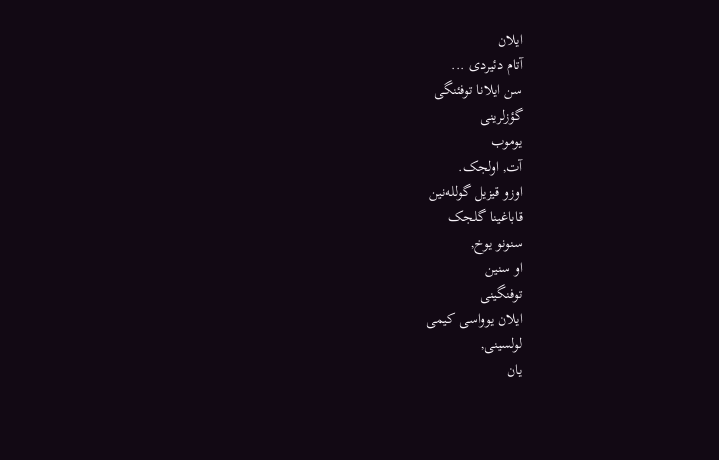ایلان
آتام دئیردی ...
سن ایلانا توفئنگی
گؤز‌لرینی
یوموب
آت, اولجک.
اوزو قیزیل گولله‌نین
قاباغینا گلجک
سنونو یوخ,
او سنین
توفنگینی
ایلان یوواسی کیمی
لولسینی,
یان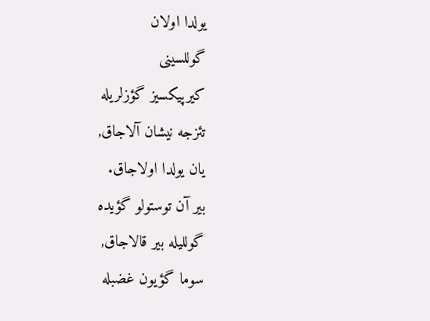یولدا اولان
گوللسینی
کیرپیکسیز گؤز‌لریله
تئزجه نیشان آلاجاق,
یان یولدا اولاجاق.
بیر آن توستولو گؤیده
گوللیله بیر قالاجاق,
سوما گؤیون غضبله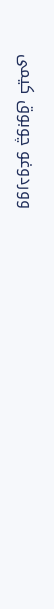ووردوغو چوبوق کیمی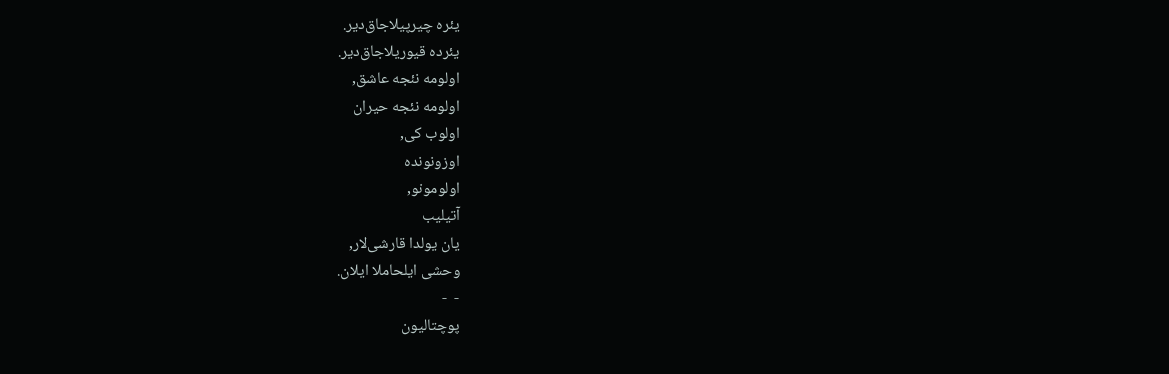یئره چیرپیلاجاق‌دیر.
یئرده قیوریلاجاق‌دیر.
اولومه نئجه عاشق,
اولومه نئجه حیران
اولوب کی,
اوزونونده
اولومونو,
آتیلیب
یان یولدا قارشی‌لار,
وحشی ایلحاملا ایلان.
-  -
پوچتالیون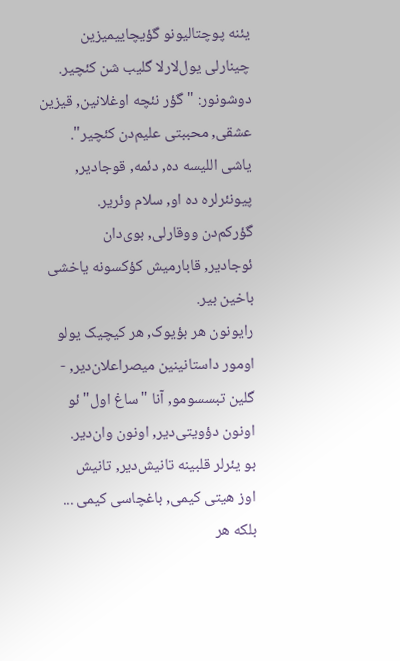یئنه پوچتالیونو گؤیچاییمیزین
چینار‌لی یول‌لارلا گلیب شن کئچیر.
دوشونور: "گؤر نئچه اوغلانین, قیزین
عشقی, محببتی علیم‌دن کئچیر".
یاشی اللیسه ده, دئمه, قوجا‌دیر,
پیونئر‌لره ده او, سلام وئریر.
گؤرکم‌دن ووقار‌لی, بوی‌دان
ئوجا‌دیر, قابارمیش کؤکسونه یاخشی
باخین بیر.
رایونون هر بؤیوک, هر کیچیک یولو
اومور داستانینین میصراعلان‌دیر, -
گلین تبسسومو, آنا "ساغ اول"ئو
اونون دؤویتی‌دیر, اونون وان‌دیر.
بو یئر‌لر قلبینه تانیش‌دیر, تانیش
اوز هیتی کیمی, باغچاسی کیمی ...
بلکه هر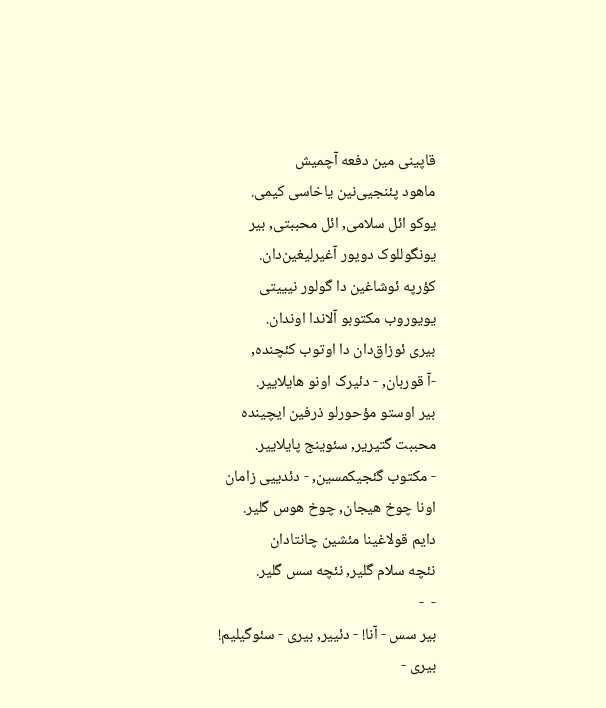قاپینی مین دفعه آچمیش
ماهود پئنجیی‌نین یاخاسی کیمی.
یوکو ائل سلامی, ائل محببتی, بیر
یونگوللوک دویور آغیرلیغین‌دان.
کؤرپه ئوشاغین دا گولور نیییتی
یویوروب مکتوبو آلاندا اوندان.
بیری ئوزاق‌دان دا اوتوب کئچنده,
-آ قوربان, - دئیرک اونو هایلاییر.
بیر اوستو مؤحورلو ذرفین ایچینده
محببت گتیریر, سئوینج پایلاییر.
- مکتوب گئجیکمسین, - دئدییی زامان
اونا چوخ هیجان, چوخ هوس گلیر.
دایم قولاغینا مئشین چانتا‌دان
نئچه سلام گلیر, نئچه سس گلیر.
-  -
بیر سس - آنا! - دئییر, بیری - سئوگیلیم!
بیری -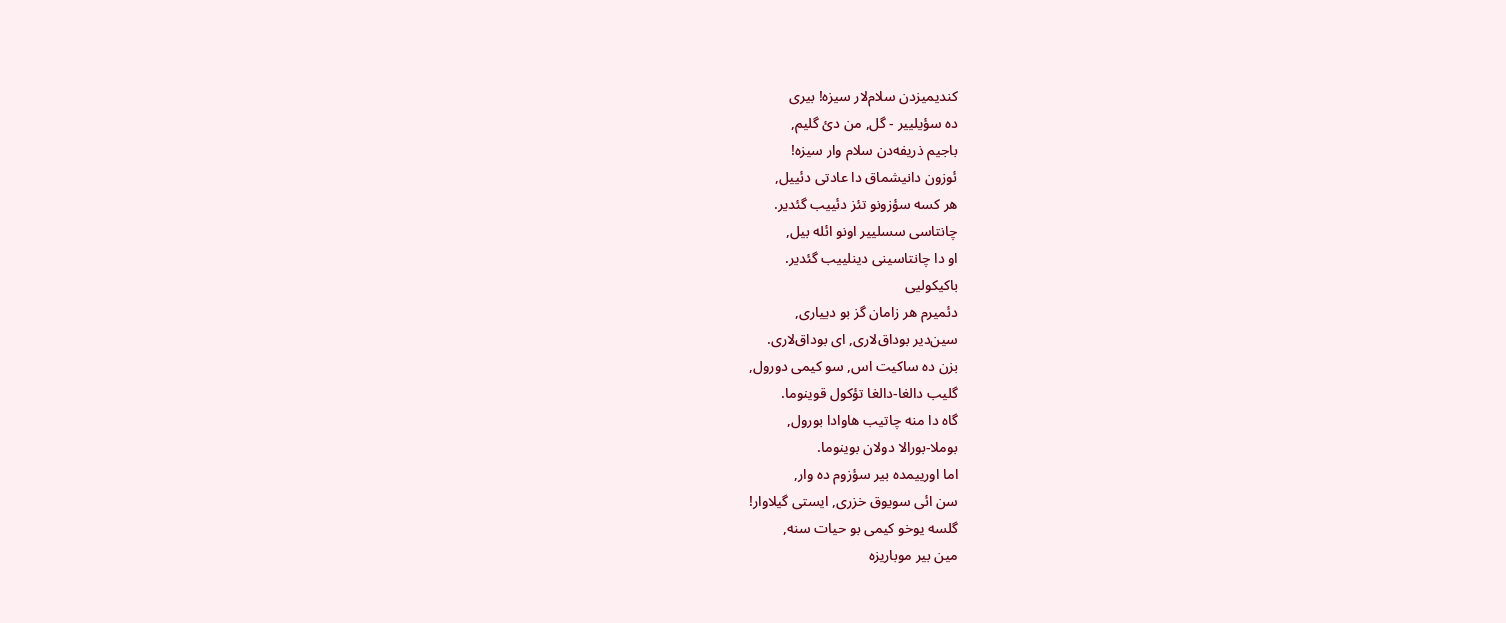کندیمیز‌دن سلام‌لار سیزه! بیری
ده سؤیلییر - گل, من دئ گلیم,
باجیم ذریفه‌دن سلام وار سیزه!
ئوزون دانیشماق دا عادتی دئییل,
هر کسه سؤزونو تئز دئییب گئدیر.
چانتاسی سسلییر اونو ائله بیل,
او دا چانتاسینی دینلییب گئدیر.
باکیکولیی
دئمیرم هر زامان گز بو دییاری,
سین‌دیر بوداق‌لاری, ای بوداق‌لاری.
بزن ده ساکیت اس, سو کیمی دورول,
گلیب دالغا-دالغا تؤکول قوینوما.
گاه دا منه چاتیب هاوادا بورول,
بوملا-بورالا دولان بوینوما.
اما اورییمده بیر سؤزوم ده وار,
سن ائی سویوق خزری, ایستی گیلاوار!
گلسه یوخو کیمی بو حیات سنه,
مین بیر موباریزه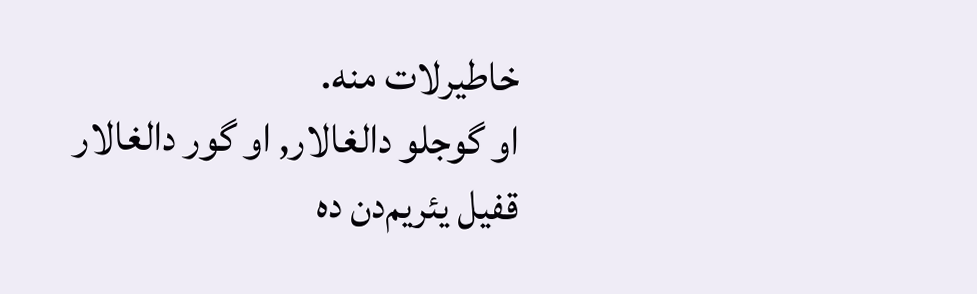خاطیرلات منه.
او گوجلو دالغا‌لار, او گور دالغا‌لار
قفیل یئریم‌دن ده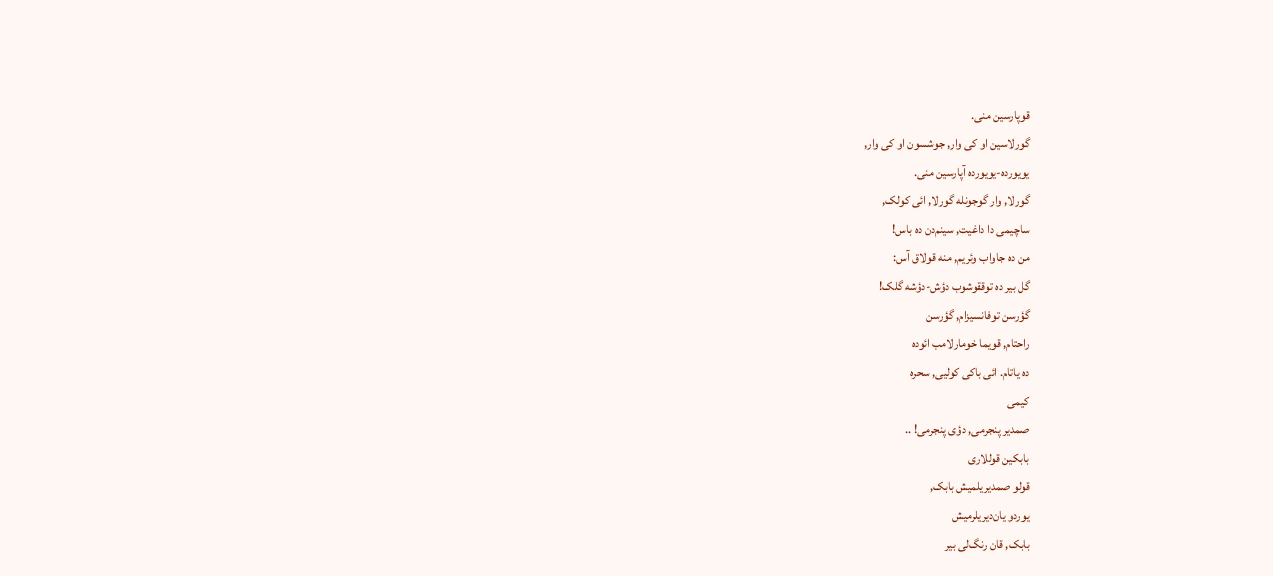قوپارسین منی.
گورلاسین او کی وار, جوشسون او کی وار,
یویورده-یویورده آپارسین منی.
گورلا, وار گوجونله گورلا, ائی کولک,
ساچیمی دا داغیت, سینم‌دن ده باس!
من ده جاواب وئریم, منه قولاق آس:
گل بیر ده توققوشوب دؤش-دؤشه گلک!
گؤر‌سن توفانسیزام, گؤر‌سن
راحتام, قویما خومارلامب ائوده
ده یاتام. ائی باکی کولیی, سحره
کیمی
صمدیر پنجرمی, دؤی پنجرمی! ..
بابکین قوللاری
قولو صمدیریلمیش بابک,
یوردو یان‌دیریلرمیش
بابک, قان رنگ‌لی بیر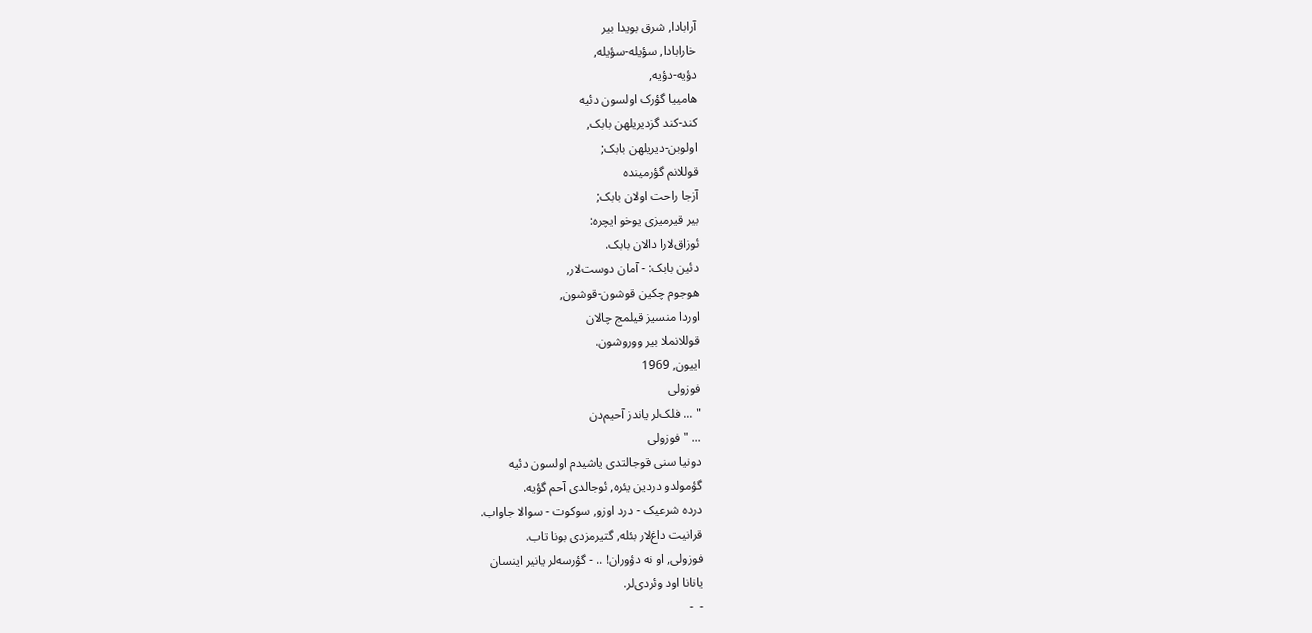آرابادا, شرق بویدا بیر
خارابادا, سؤیله-سؤیله,
دؤیه-دؤیه,
هامییا گؤرک اولسون دئیه
کند-کند گز‌دیریلهن بابک,
اولوبن-دیریلهن بابک;
قوللانم گؤرمینده
آزجا راحت اولان بابک;
بیر قیرمیزی یوخو ایچره:
ئوزاق‌لارا دالان بابک.
دئین بابک: - آمان دوست‌لار,
هوجوم چکین قوشون-قوشون,
اوردا منسیز قیلمج چالان
قوللانملا بیر ووروشون.
اییون, 1969
فوزولی
" ... فلک‌لر یاندز آحیم‌دن
... " فوزو‌لی
دونیا سنی قوجالتدی یاشیدم اولسون دئیه
گؤمولدو دردین یئره, ئوجالدی آحم گؤیه.
درده شرعیک - درد اوزو, سوکوت - سوالا جاواب.
قرانیت داغ‌لار بئله, گتیرمزدی بونا تاب.
فوزو‌لی, او نه دؤوران! .. - گؤرسه‌لر یانیر اینسان
یانانا اود وئردی‌لر.
-  -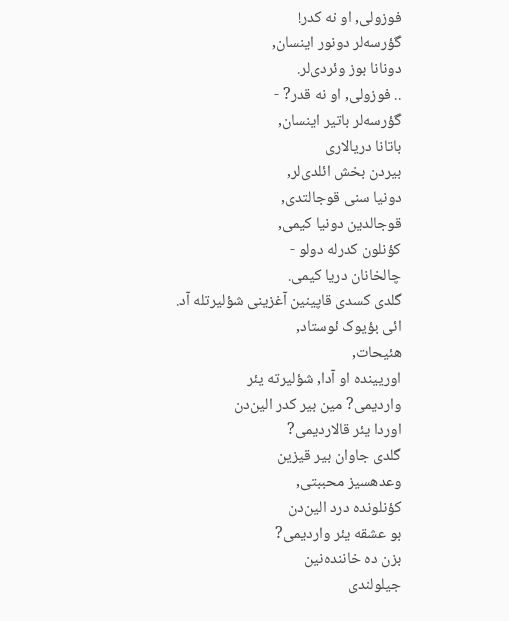فوزو‌لی, او نه کدر!
گؤرسه‌لر دونور اینسان,
دونانا بوز وئردی‌لر.
.. فوزو‌لی, او نه قدر? -
گؤرسه‌لر باتیر اینسان,
باتانا دریا‌لاری
بیر‌دن بخش ائلدی‌لر,
دونیا سنی قوجالتدی,
قوجالدین دونیا کیمی,
کؤنلون کدرله دولو -
چالخانان دریا کیمی.
گلدی کسدی قاپینین آغزینی شؤلیرتله آد.
ائی بؤیوک ئوستاد,
هئیحات,
اوریینده او آدا, شؤلیرته یئر
واردیمی? مین بیر کدر الین‌دن
اوردا یئر قالاردیمی?
گلدی جاوان بیر قیزین
وعدهسیز محببتی,
کؤنلونده درد الین‌دن
بو عشقه یئر واردیمی?
بزن ده خاننده‌نین
جیلولندی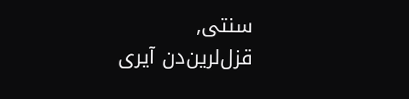سنتی,
قزل‌لرین‌دن آیری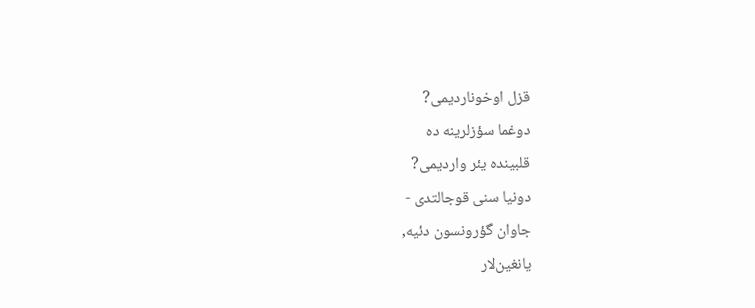قزل اوخوناردیمی?
دوغما سؤز‌لرینه ده
قلبینده یئر واردیمی?
دونیا سنی قوجالتدی -
جاوان گؤرونسون دئیه,
یانغین‌لار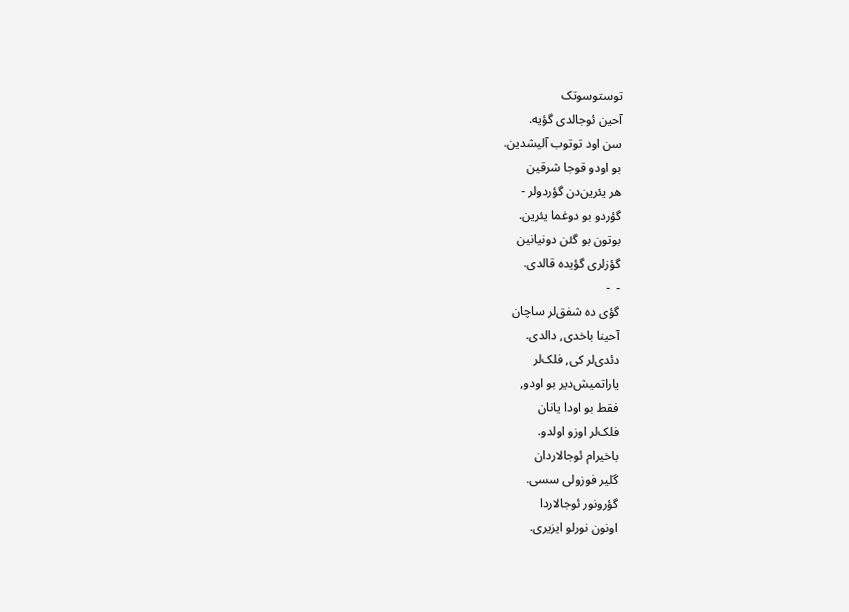توستوسوتک
آحین ئوجالدی گؤیه.
سن اود توتوب آلیشدین.
بو اودو قوجا شرقین
هر یئرین‌دن گؤردو‌لر -
گؤردو بو دوغما یئرین.
بوتون بو گئن دونیانین
گؤز‌لری گؤیده قالدی.
-  -
گؤی ده شفق‌لر ساچان
آحینا باخدی, دالدی.
دئدی‌لر کی, فلک‌لر
یاراتمیش‌دیر بو اودو,
فقط بو اودا یانان
فلک‌لر اوزو اولدو.
باخیرام ئوجا‌لار‌دان
گلیر فوزو‌لی سسی.
گؤرونور ئوجا‌لاردا
اونون نورلو ایزیری.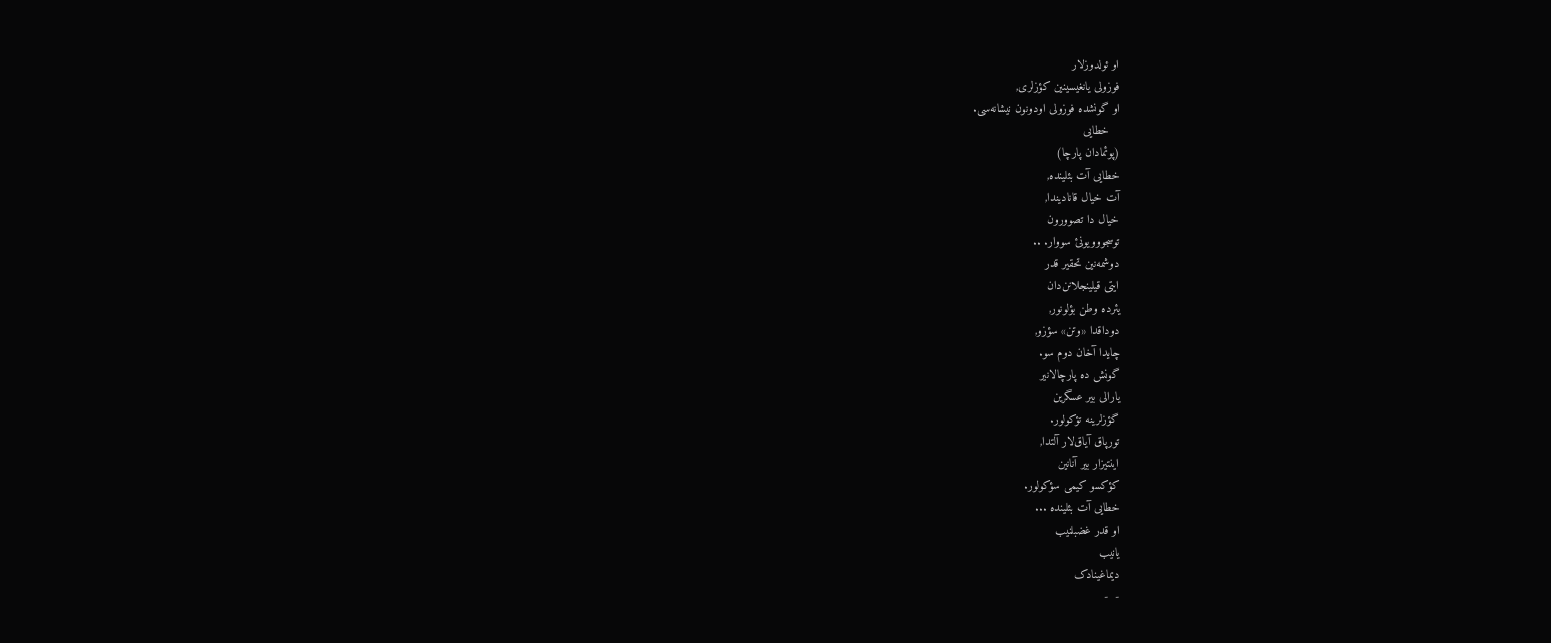او ئولدوز‌لار
فوزو‌لی یانغیسینین کؤز‌لری,
او گونشده فوزو‌لی اودونون نیشانه‌سی.
   خطایی
(پوئما‌دان پارچا)
خطایی آت بئلینده,
آت خیال قانادیندا,
خیال دا تصوورون
توسجووویونئ سووار. ..
دوشمه‌نین تحقیر قدر
ایتی قیلینجلانن‌دان
یئرده وطن بؤلونور,
دوداقدا «وتن» سؤزو,
چایدا آخان دوم سو.
گونش ده پارچالانیر
یارا‌لی بیر عسگرین
گؤز‌لرینه تؤکولور.
تورپاق آیاق‌لار آلتدا,
اینتیزار بیر آنانین
کؤکسو کیمی سؤکولور.
خطایی آت بئلینده ...
او قدر غضبلنیب
یانیب
دیماغینادک
-  -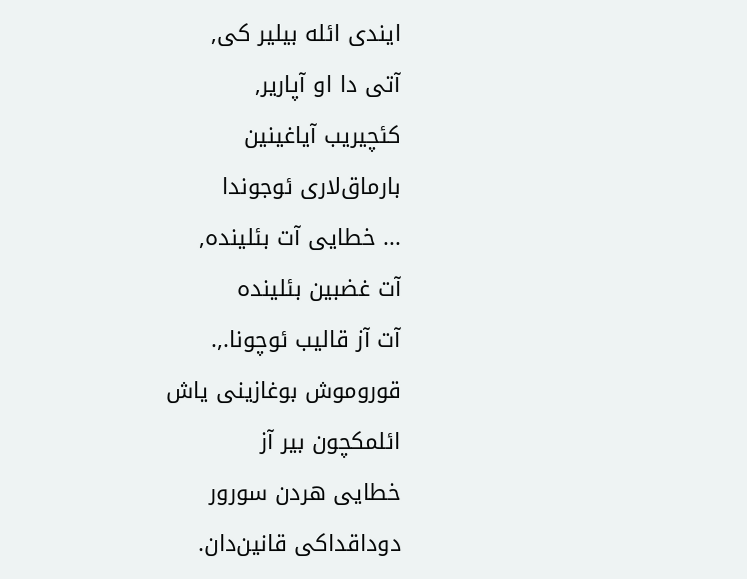ایندی ائله بیلیر کی,
آتی دا او آپاریر,
کئچیریب آیاغینین
بارماق‌لاری ئوجوندا
... خطایی آت بئلینده,
آت غضبین بئلینده
آت آز قالیب ئوچونا.,.
قوروموش بوغازینی یاش
ائلمکچون بیر آز
خطایی هر‌دن سورور
دوداقداکی قانین‌دان.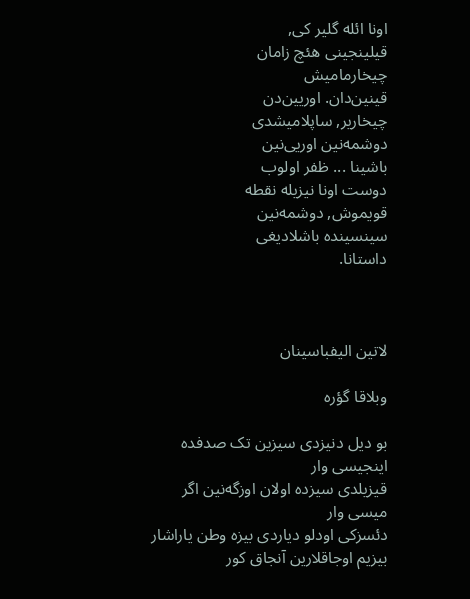اونا ائله گلیر کی,
قیلینجینی هئچ زامان
چیخارمامیش
قینین‌دان. اوریین‌دن
چیخاریر, ساپلامیشدی
دوشمه‌نین اوریی‌نین
باشینا ... ظفر اولوب
دوست اونا نیزیله نقطه
قویموش, دوشمه‌نین
سینسینده باشلادیغی
داستانا.



لاتین الیفباسینان

وبلاقا گؤره

بو دیل دنیزدی سیزین تک صدفده اینجیسی وار
قیزیلدی سیزده اولان اوزگه‌نین اگر میسی وار
دئسزکی اودلو دیاردی بیزه وطن یاراشار
بیزیم اوجاقلارین آنجاق کور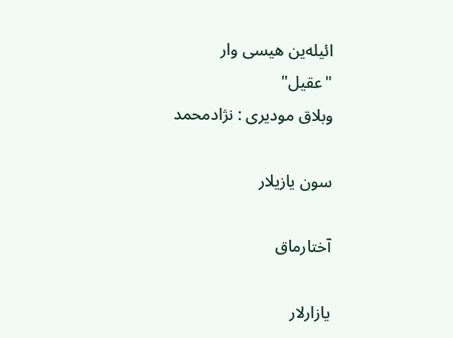ائیله‌ین هیسی وار
"عقیل"
وبلاق مودیری : نژادمحمد

سون یازیلار

آختارماق

یازارلار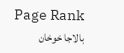Page Rank بالاجا خوخان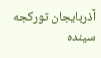آذربایجان تورکجه سینده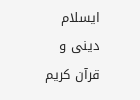ایسلام دینی و قرآن کریم